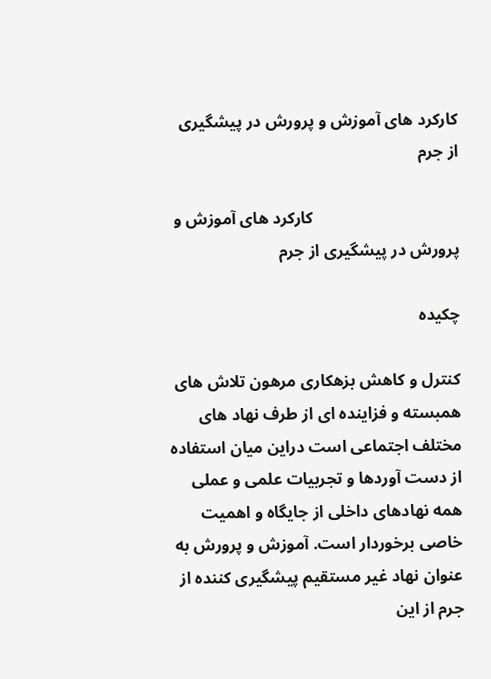کارکرد های آموزش و پرورش در پیشگیری از جرم

                                   کارکرد های آموزش و پرورش در پیشگیری از جرم

چکیده

کنترل و کاهش بزهکاری مرهون تلاش های همبسته و فزاینده ای از طرف نهاد های مختلف اجتماعی است دراین میان استفاده از دست آوردها و تجربیات علمی و عملی همه نهادهای داخلی از جایگاه و اهمیت خاصی برخوردار است. آموزش و پرورش به عنوان نهاد غیر مستقیم پیشگیری کننده از جرم از این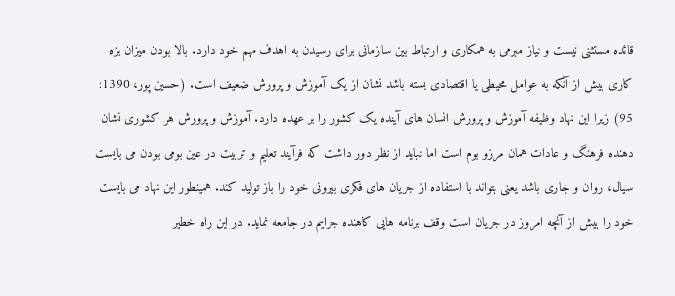قائده مستثنی نیست و نیاز مبرمی به همکاری و ارتباط بین سازمانی برای رسیدن به اهدف مهم خود دارد. بالا بودن میزان بزه کاری بیش از آنکه به عوامل محیطی یا اقتصادی بسته باشد نشان از یک آموزش و پرورش ضعیف است. (حسین پور، 1390: 95) زیرا این نهاد وظیفه آموزش و پرورش انسان های آینده یک کشور را بر عهده دارد. آموزش و پرورش هر کشوری نشان دهنده فرهنگ و عادات همان مرزو بوم است اما نباید از نظر دور داشت که فرآیند تعلیم و تربیت در عین بومی بودن می بایست سیال، روان و جاری باشد یعنی بتواند با استفاده از جریان های فکری بیرونی خود را باز تولید کند. همینطور این نهاد می بایست خود را بیش از آنچه امروز در جریان است وقف برنامه هایی کاهنده جرایم در جامعه نماید. در این راه خطیر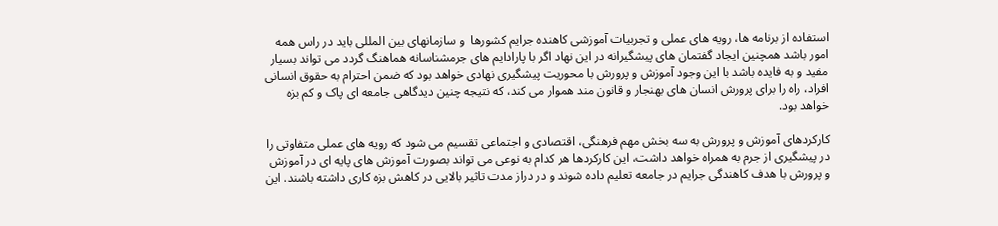استفاده از برنامه ها، رویه های عملی و تجربیات آموزشی کاهنده جرایم کشورها  و سازمانهای بین المللی باید در راس همه امور باشد همچنین ایجاد گفتمان های پیشگیرانه در این نهاد اگر با پارادایم های جرمشناسانه هماهنگ گردد می تواند بسیار مفید و به فایده باشد با این وجود آموزش و پرورش با محوریت پیشگیری نهادی خواهد بود که ضمن احترام به حقوق انسانی افراد، راه را برای پرورش انسان های بهنجار و قانون مند هموار می کند، که نتیجه چنین دیدگاهی جامعه ای پاک و کم بزه خواهد بود.

کارکردهای آموزش و پرورش به سه بخش مهم فرهنگی، اقتصادی و اجتماعی تقسیم می شود که رویه های عملی متفاوتی را در پیشگیری از جرم به همراه خواهد داشت، این کارکردها هر کدام به نوعی می تواند بصورت آموزش های پایه ای در آموزش و پرورش با هدف کاهندگی جرایم در جامعه تعلیم داده شوند و در دراز مدت تاثیر بالایی در کاهش بزه کاری داشته باشند. این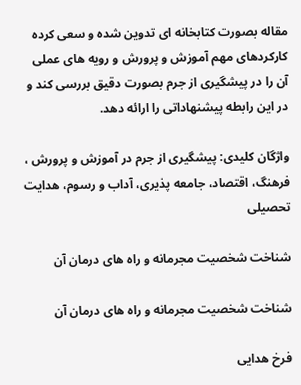مقاله بصورت کتابخانه ای تدوین شده و سعی کرده کارکردهای مهم آموزش و پرورش و رویه های عملی آن را در پیشگیری از جرم بصورت دقیق بررسی کند و در این رابطه پیشنهاداتی را ارائه دهد.

واژگان کلیدی: پیشگیری از جرم در آموزش و پرورش ، فرهنگ، اقتصاد، جامعه پذیری، آداب و رسوم، هدایت تحصیلی

شناخت شخصیت مجرمانه و راه های درمان آن

شناخت شخصیت مجرمانه و راه های درمان آن

فرخ هدایی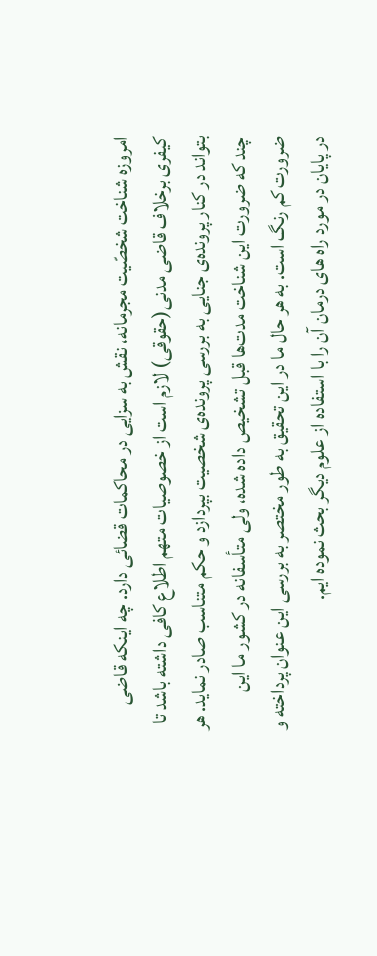امروزه شناخت شخصّیت مجرمانه، نقش به سزایی در محاکمات قضائی دارد. چه اینکه قاضی کیفری برخلاف قاضی مدنی(حقوقی) لازم است از خصوصیات متهم اطلاع کافی داشته باشد تا بتواند در کنار پرونده‌ی جنایی به بررسی پرونده‌ی شخصیت بپردازد و حکم متناسب صادر نماید. هر چند که ضرورت این شناخت مدت‌ها قبل تشخیص داده شده، ولی متأسفانه در کشور ما این ضرورت کم رنگ است. به هر حال ما در این تحقیق به طور مختصر به بررسی این عنوان پرداخته و در پایان در مورد راه های درمان آن را با استفاده از علوم دیگر بحث نموده ایم.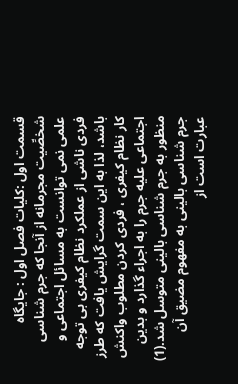قسمت اول :کلیات فصل اول : جایگاه شخصِّیت مجرمانه از آنجا که جرم شناسی علمی نمی توانست به مسائل اجتماعی و فردی ناشی از عملکرد نظام کیفری بی توجه باشد، لذا به این سمت گرایش یافت که طرز کار نظام کیفری ، فردی کردن مطلوب واکنش اجتماعی علیه جرم را به اجراء گذارد و بدین منظور به جرم شناسی بالینی متوسل شد.(1) جرم شناسی بالینی به مفهوم مضیق آن عبارت است از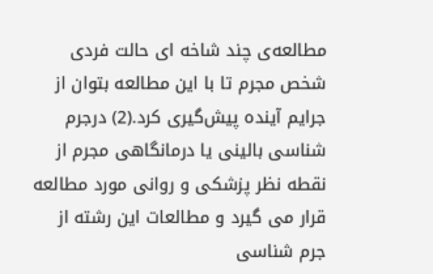مطالعه‌ی چند شاخه ای حالت فردی شخص مجرم تا با این مطالعه بتوان از جرایم آینده پیش‌گیری کرد.(2) درجرم شناسی بالینی یا درمانگاهی مجرم از نقطه نظر پزشکی و روانی مورد مطالعه قرار می گیرد و مطالعات این رشته از جرم شناسی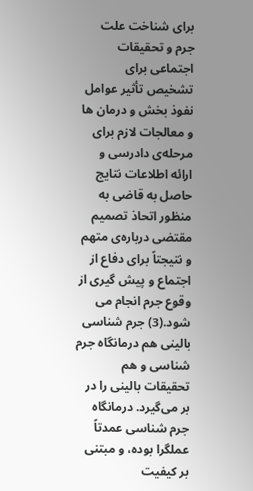برای شناخت علت جرم و تحقیقات اجتماعی برای تشخیص تأثیر عوامل نفوذ بخش و درمان ها و معالجات لازم برای مرحله‌ی دادرسی و ارائه اطلاعات نتایج حاصل به قاضی به منظور اتحاذ تصمیم مقتضی درباره‌ی متهم و نتیجتاً برای دفاع از اجتماع و پیش گیری از وقوع جرم انجام می شود.(3) جرم شناسی بالینی هم درمانگاه جرم شناسی و هم تحقیقات بالینی را در بر می‌گیرد. درمانگاه جرم شناسی عمدتاً عملگرا بوده، و مبتنی بر کیفیت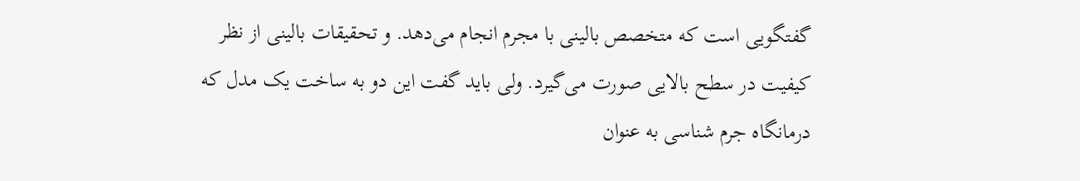گفتگویی است که متخصص بالینی با مجرم انجام می‌دهد. و تحقیقات بالینی از نظر کیفیت در سطح بالایی صورت می‌گیرد. ولی باید گفت این دو به ساخت یک مدل که درمانگاه جرم شناسی به عنوان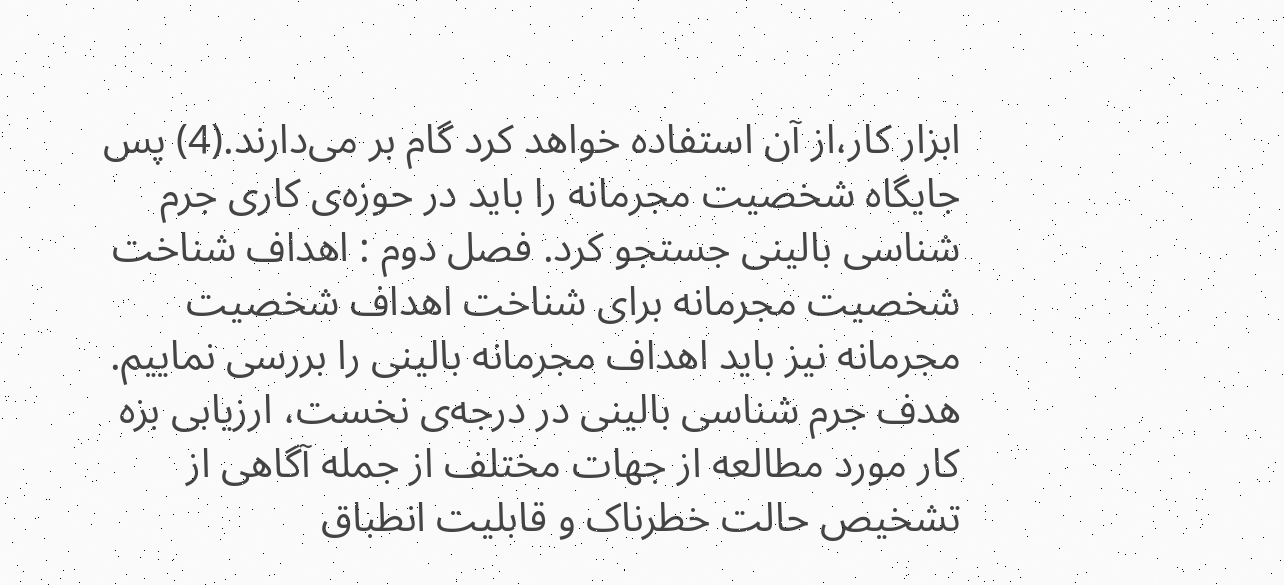ابزار کار،از آن استفاده خواهد کرد گام بر می‌دارند.(4) پس جایگاه شخصیت مجرمانه را باید در حوزه‌ی کاری جرم شناسی بالینی جستجو کرد. فصل دوم : اهداف شناخت شخصیت مجرمانه برای شناخت اهداف شخصیت مجرمانه نیز باید اهداف مجرمانه بالینی را بررسی نماییم. هدف جرم شناسی بالینی در درجه‌ی نخست، ارزیابی بزه کار مورد مطالعه از جهات مختلف از جمله آگاهی از تشخیص حالت خطرناک و قابلیت انطباق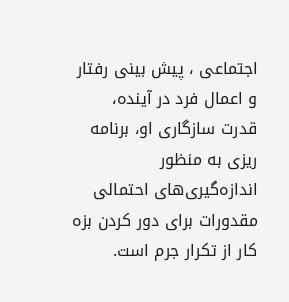اجتماعی ، پیش بینی رفتار و اعمال فرد در آینده، قدرت سازگاری او، برنامه ریزی به منظور اندازه‌گیری‌های احتمالی مقدورات برای دور کردن بزه کار از تکرار جرم است.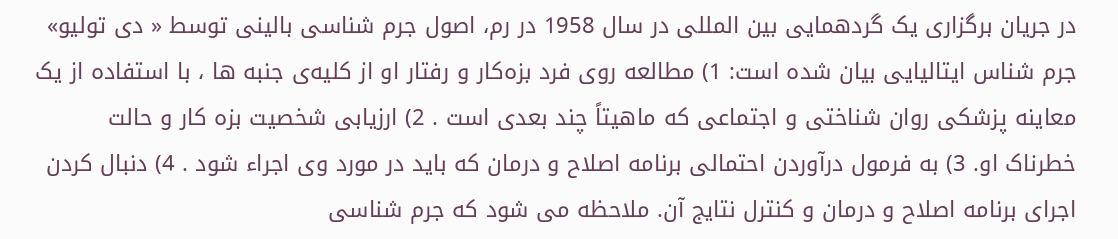در جریان برگزاری یک گردهمایی بین المللی در سال 1958 در رم، اصول جرم شناسی بالینی توسط « دی تولیو» جرم شناس ایتالیایی بیان شده است: 1) مطالعه روی فرد بزه‌کار و رفتار او از کلیه‌ی جنبه ها ، با استفاده از یک معاینه پزشکی روان شناختی و اجتماعی که ماهیتاً چند بعدی است . 2) ارزیابی شخصیت بزه کار و حالت خطرناک او. 3) به فرمول درآوردن احتمالی برنامه اصلاح و درمان که باید در مورد وی اجراء شود . 4) دنبال کردن اجرای برنامه اصلاح و درمان و کنترل نتایج آن. ملاحظه می شود که جرم شناسی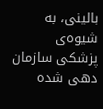بالینی، به شیوه‌ی پزشکی سازمان دهی شده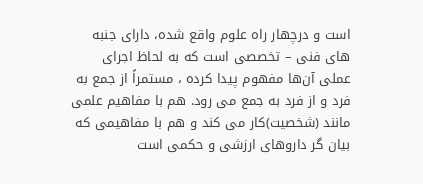است و درچهار راه علوم واقع شده، دارای جنبه های فنی – تخصصی است که به لحاظ اجرای عملی آن‌ها مفهوم پیدا کرده ، مستمراً از جمع به فرد و از فرد به جمع می رود. هم با مفاهیم علمی مانند (شخصیت)کار می کند و هم با مفاهیمی که بیان گر داروهای ارزشی و حکمی است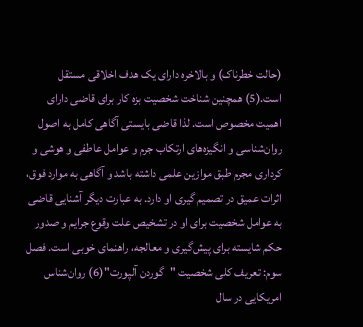(حالت خطرناک) و بالاخره دارای یک هدف اخلاقی مستقل است.(5) همچنین شناخت شخصیت بزه کار برای قاضی دارای اهمیت مخصوص است. لذا قاضی بایستی آگاهی کامل به اصول روان‌شناسی و انگیزه‌های ارتکاب جرم و عوامل عاطفی و هوشی و کرداری مجرم طبق موازین علمی داشته باشد و آگاهی به موارد فوق، اثرات عمیق در تصمیم گیری او دارد. به عبارت دیگر آشنایی قاضی به عوامل شخصیت برای او در تشخیص علت وقوع جرایم و صدور حکم شایسته برای پیش‌گیری و معالجه، راهنمای خوبی است. فصل سوم: تعریف کلی شخصیت "گوردن آلپورت"(6) روان‌شناس امریکایی در سال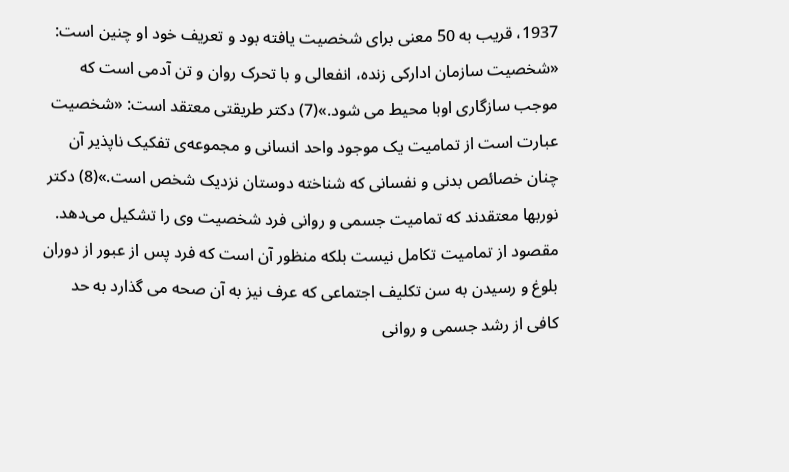1937، قریب به 50 معنی برای شخصیت یافته بود و تعریف خود او چنین است: «شخصیت سازمان ادارکی زنده، انفعالی و با تحرک روان و تن آدمی است که موجب سازگاری اوبا محیط می شود.»(7) دکتر طریقتی معتقد است: «شخصیت عبارت است از تمامیت یک موجود واحد انسانی و مجموعه‌ی تفکیک ناپذیر آن چنان خصائص بدنی و نفسانی که شناخته دوستان نزدیک شخص است.»(8) دکتر نوربها معتقدند که تمامیت جسمی و روانی فرد شخصیت وی را تشکیل می‌دهد. مقصود از تمامیت تکامل نیست بلکه منظور آن است که فرد پس از عبور از دوران بلوغ و رسیدن به سن تکلیف اجتماعی که عرف نیز به آن صحه می گذارد به حد کافی از رشد جسمی و روانی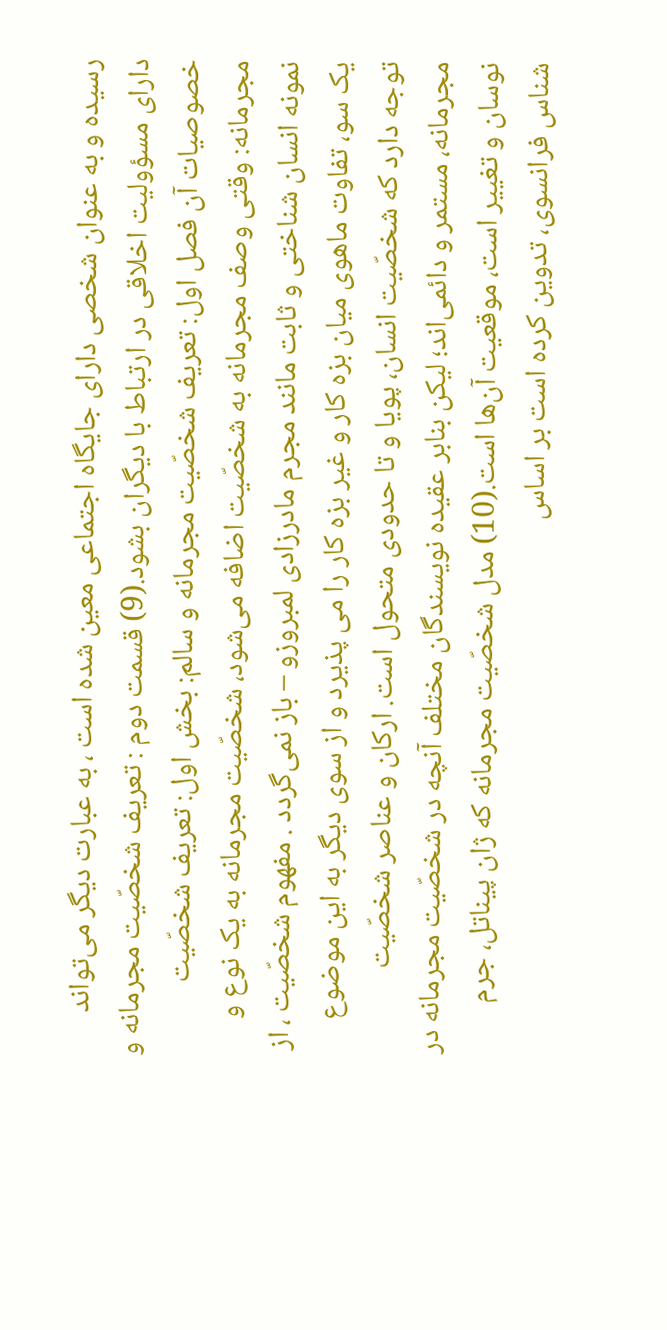رسیده و به عنوان شخصی دارای جایگاه اجتماعی معین شده است ، به عبارت دیگر می‌تواند دارای مسؤولیت اخلاقی در ارتباط با دیگران بشود.(9) قسمت دوم : تعریف شخصّیت مجرمانه و خصوصیات آن فصل اول: تعریف شخصّیت مجرمانه و سالم: بخش اول: تعریف شخصّیت مجرمانه: وقتی وصف مجرمانه به شخصّیت اضافه می‌شود، شخصّیت مجرمانه به یک نوع و نمونه انسان شناختی و ثابت مانند مجرم مادرزادی لمبروزو – باز نمی‌گردد . مفهوم شخصّیت ، از یک سو، تفاوت ماهوی میان بزه کار و غیر بزه کار را می پذیرد و از سوی دیگر به این موضوع توجه دارد که شخصّیت انسان، پویا و تا حدودی متحول است. ارکان و عناصر شخصّیت مجرمانه، مستمر و دائمی‌اند؛ لیکن بنابر عقیده نویسندگان مختلف آنچه در شخصّیت مجرمانه در نوسان و تغییر است، موقعیت آن‌ها است.(10) مدل شخصّیت مجرمانه که ژان پیناتل، جرم شناس فرانسوی، تدوین کرده است بر اساس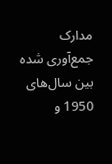مدارک جمع‌آوری شده بین سال‌های 1950 و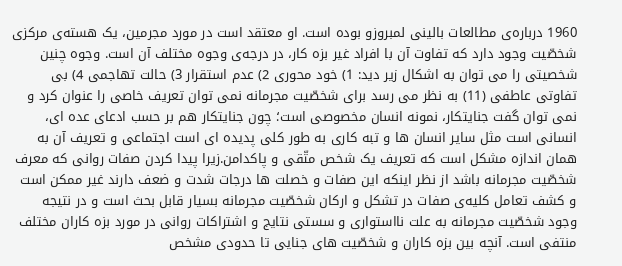1960 درباره‌ی مطالعات بالینی لمبروزو بوده است. او معتقد است در مورد مجرمین، یک هسته‌ی مرکزی شخصّیت وجود دارد که تفاوت آن با افراد غیر بزه کار، در درجه‌ی وجوه مختلف آن است. وجوه چنین شخصیتی را می توان به اشکال زیر دید: 1) خود محوری 2) عدم استقرار 3) حالت تهاجمی 4) بی تفاوتی عاطفی (11) به نظر می رسد برای شخصّیت مجرمانه نمی توان تعریف خاصی را عنوان کرد و نمی توان گفت جنایتکار، نمونه انسان مخصوصی است؛ چون جنایتکار هم بر حسب ادعای عده ای، انسانی است مثل سایر انسان ها و تبه کاری به طور کلی پدیده ای است اجتماعی و تعریف آن به همان اندازه مشکل است که تعریف یک شخص متّقی و پاکدامن.زیرا پیدا کردن صفات روانی که معرف شخصّیت مجرمانه باشد از نظر اینکه این صفات و خصلت ها درجات شدت و ضعف دارند غیر ممکن است و کشف تعامل کلیه‌ی صفات در تشکل و ارکان شخصّیت مجرمانه بسیار قابل بحث است و در نتیجه وجود شخصّیت مجرمانه به علت نااستواری و سستی نتایج و اشتراکات روانی در مورد بزه کاران مختلف منتفی است. آنچه بین بزه کاران و شخصّیت های جنایی تا حدودی مشخص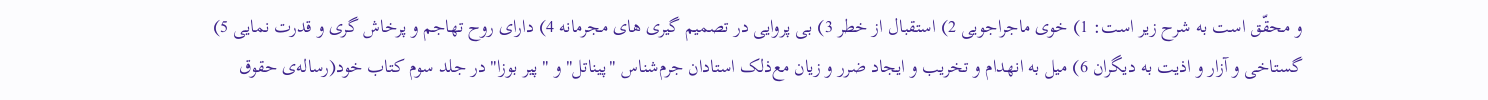و محقّق است به شرح زیر است: 1) خوی ماجراجویی 2) استقبال از خطر 3) بی پروایی در تصمیم گیری های مجرمانه 4) دارای روح تهاجم و پرخاش گری و قدرت نمایی 5) گستاخی و آزار و اذیت به دیگران 6) میل به انهدام و تخریب و ایجاد ضرر و زیان مع‌ذلک استادان جرم‌شناس "پیناتل" و "پیر بوزا" در جلد سوم کتاب خود(رساله‌ی حقوق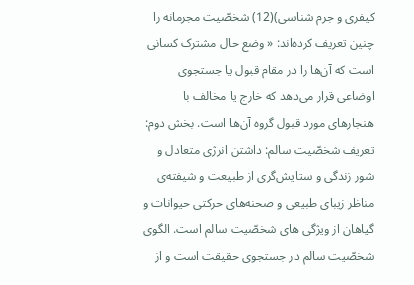کیفری و جرم شناسی)(12) شخصّیت مجرمانه را چنین تعریف کرده‌اند: « وضع حال مشترک کسانی است که آن‌ها را در مقام قبول یا جستجوی اوضاعی قرار می‌دهد که خارج یا مخالف با هنجارهای مورد قبول گروه آن‌ها است. بخش دوم: تعریف شخصّیت سالم: داشتن انرژی متعادل و شور زندگی و ستایش‌گری از طبیعت و شیفته‌ی مناظر زیبای طبیعی و صحنه‌های حرکتی حیوانات و گیاهان از ویژگی های شخصّیت سالم است. الگوی شخصّیت سالم در جستجوی حقیقت است و از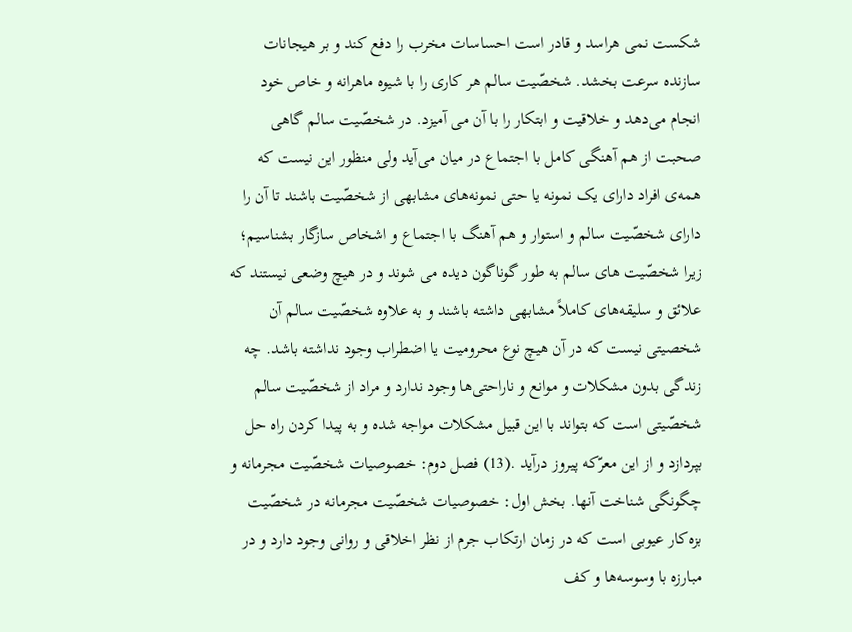شکست نمی هراسد و قادر است احساسات مخرب را دفع کند و بر هیجانات سازنده سرعت بخشد. شخصّیت سالم هر کاری را با شیوه ماهرانه و خاص خود انجام می‌دهد و خلاقیت و ابتکار را با آن می آمیزد. در شخصّیت سالم گاهی صحبت از هم آهنگی کامل با اجتماع در میان می‌آید ولی منظور این نیست که همه‌ی افراد دارای یک نمونه یا حتی نمونه‌های مشابهی از شخصّیت باشند تا آن را دارای شخصّیت سالم و استوار و هم آهنگ با اجتماع و اشخاص سازگار بشناسیم؛ زیرا شخصّیت های سالم به طور گوناگون دیده می شوند و در هیچ وضعی نیستند که علائق و سلیقه‌های کاملاً مشابهی داشته باشند و به علاوه شخصّیت سالم آن شخصیتی نیست که در آن هیچ نوع محرومیت یا اضطراب وجود نداشته باشد. چه زندگی بدون مشکلات و موانع و ناراحتی‌ها وجود ندارد و مراد از شخصّیت سالم شخصّیتی است که بتواند با این قبیل مشکلات مواجه شده و به پیدا کردن راه حل بپردازد و از این معرّکه پیروز درآید .(13) فصل دوم: خصوصیات شخصّیت مجرمانه و چگونگی شناخت آنها. بخش اول: خصوصیات شخصّیت مجرمانه در شخصّیت بزه‌کار عیوبی است که در زمان ارتکاب جرم از نظر اخلاقی و روانی وجود دارد و در مبارزه با وسوسه‌ها و کف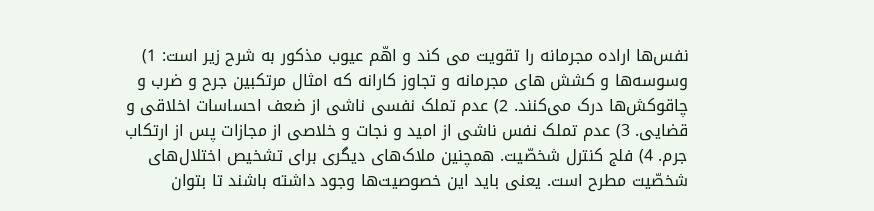نفس‌ها اراده مجرمانه را تقویت می کند و اهّم عیوب مذکور به شرح زیر است: 1) وسوسه‌ها و کشش های مجرمانه و تجاوز کارانه که امثال مرتکبین جرح و ضرب و چاقوکش‌ها درک می‌کنند. 2) عدم تملک نفسی ناشی از ضعف احساسات اخلاقی و قضایی. 3) عدم تملک نفس ناشی از امید و نجات و خلاصی از مجازات پس از ارتکاب جرم. 4) فلج کنترل شخصّیت. همچنین ملاک‌های دیگری برای تشخیص اختلال‌های شخصّیت مطرح است. یعنی باید این خصوصیت‌ها وجود داشته باشند تا بتوان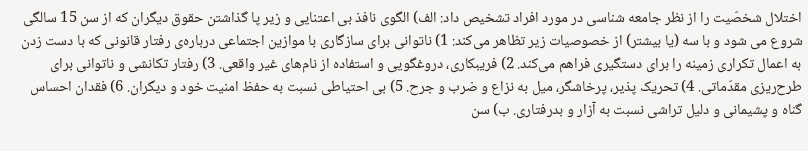اختلال شخصّیت را از نظر جامعه شناسی در مورد افراد تشخیص داد: الف) الگوی نافذ بی اعتنایی و زیر پا گذاشتن حقوق دیگران که از سن 15 سالگی شروع می شود و با سه (یا بیشتر) از خصوصیات زیر تظاهر می‌کند: 1) ناتوانی برای سازگاری با موازین اجتماعی درباره‌ی رفتار قانونی که با دست زدن به اعمال تکراری زمینه را برای دستگیری فراهم می‌کند. 2) فریبکاری، دروغگویی و استفاده از نام‌های غیر واقعی. 3) رفتار تکانشی و ناتوانی برای طرح‌ریزی مقدّماتی. 4) تحریک پذیر، پرخاشگر، میل به نزاع و ضرب و جرح. 5) بی احتیاطی نسبت به حفظ امنیت خود و دیگران. 6) فقدان احساس گناه و پشیمانی و دلیل تراشی نسبت به آزار و بدرفتاری. ب) سن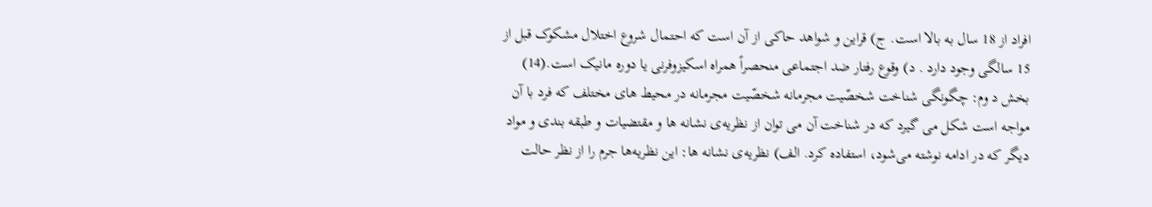افراد از 18 سال به بالا است. ج) قراین و شواهد حاکی از آن است که احتمال شروع اختلال مشکوک قبل از 15 سالگی وجود دارد . د) وقوع رفتار ضد اجتماعی منحصراً همراه اسکیزوفرنی یا دوره مانیک است.(14) بخش د وم: چگونگی شناخت شخصّیت مجرمانه شخصّیت مجرمانه در محیط های مختلف که فرد با آن مواجه است شکل می گیرد که در شناخت آن می توان از نظریه‌ی نشانه ها و مقتضیات و طبقه بندی و مواد دیگر که در ادامه نوشته می‌شود، استفاده کرد. الف) نظریه‌ی نشانه ها: این نظریه‌ها جرم را از نظر حالت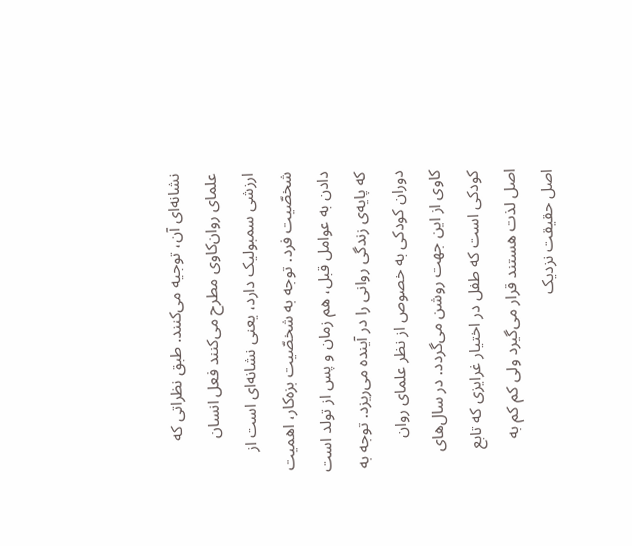نشانه‌ای آن، توجیه می‌کنند. طبق نظراتی که علمای روان‌کاوی مطرح می‌کنند فعل انسان ارزشی سمبولیک دارد، یعنی نشانه‌ای است از شخصّیت فرد. توجه به شخصّیت بزه‌کار، اهمیت دادن به عوامل قبل، هم زمان و پس از تولد است که پایه‌ی زندگی روانی را در آینده می‌ریزد. توجه به دوران کودکی به خصوص از نظر علمای روان کاوی از این جهت روشن می‌گردد. در سال‌های کودکی است که طفل در اختیار غرایزی که تابع اصل لذت هستند قرار می‌گیرد ولی کم کم به اصل حقیقت نزدیک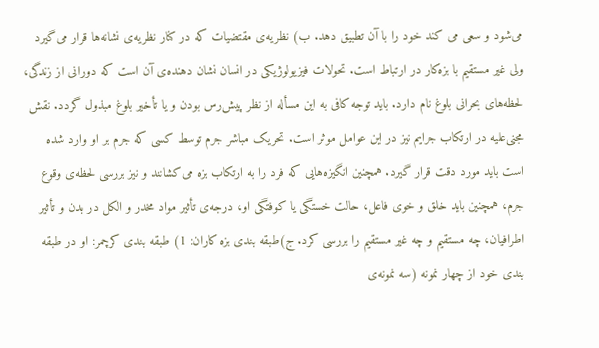می‌شود و سعی می کند خود را با آن تطبیق دهد. ب) نظریه‌ی مقتضیات که در کنار نظریه‌ی نشانه‌ها قرار می‌گیرد ولی غیر مستقیم با بزه‌کار در ارتباط است. تحولات فیزیولوژیکی در انسان نشان دهنده‌ی آن است که دورانی از زندگی، لحظه‌های بحرانی بلوغ نام دارد. باید توجه کافی به این مسأله از نظر پیش‌رس بودن و یا تأخیر بلوغ مبذول گردد. نقش مجنی‌علیه در ارتکاب جرایم نیز در این عوامل موثر است. تحریک مباشر جرم توسط کسی که جرم بر او وارد شده است باید مورد دقت قرار گیرد. همچنین انگیزه‌هایی که فرد را به ارتکاب بزه می‌کشانند و نیز بررسی لحظه‌ی وقوع جرم، همچنین باید خلق و خوی فاعل، حالت خستگی یا کوفتگی او، درجه‌ی تأثیر مواد مخدر و الکل در بدن و تأثیر اطرافیان، چه مستقیم و چه غیر مستقیم را بررسی کرد. ج)طبقه بندی بزه کاران: 1) طبقه بندی کرچمر: او در طبقه بندی خود از چهار نمونه (سه نمونه‌ی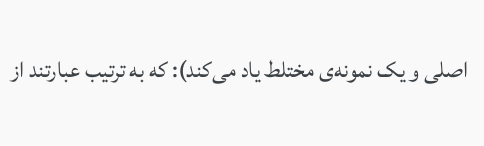اصلی و یک نمونه‌ی مختلط یاد می‌کند): که به ترتیب عبارتند از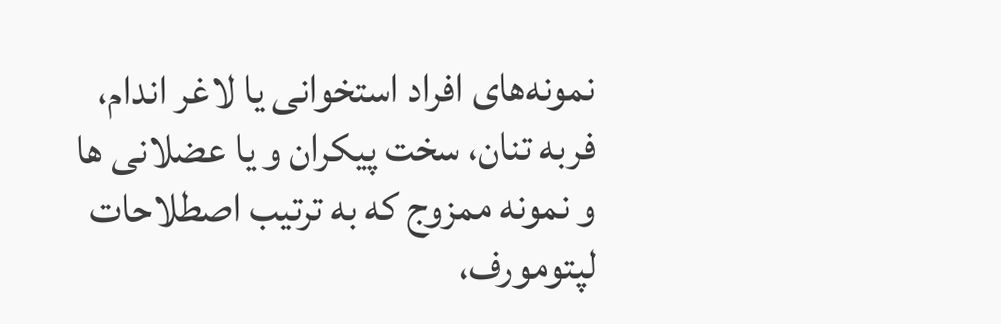نمونه‌های افراد استخوانی یا لاغر اندام، فربه تنان، سخت پیکران و یا عضلانی ها و نمونه ممزوج که به ترتیب اصطلاحات لپتومورف،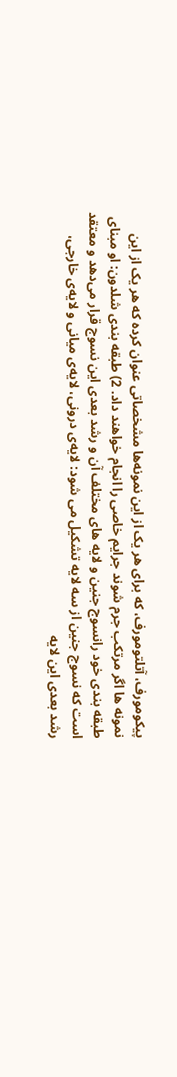پیکومورف، آتلتومورف، که برای هر یک از این نمونه‌ها مشخصاتی عنوان کرده که هر یک از این نمونه ها اگر مرتکب جرم شوند جرایم خاصی را انجام خواهند داد. 2) طبقه بندی شلدون: او مبنای طبقه بندی خود رانسوج جنین و لایه های مختلف آن و رشد بعدی این نسوج قرار می‌دهد و معتقد است که نسوج جنین از سه لایه تشکیل می شود: لایه‌ی درونی، لایه‌ی میانی و لایه‌ی خارجی، رشد بعدی این لایه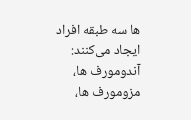ها سه طبقه افراد ایجاد می‌کنند: آندومورف ها، مزومورف ها،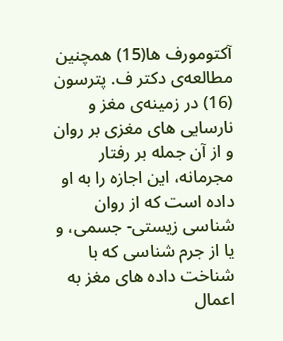آکتومورف ها(15) همچنین مطالعه‌ی دکتر ف. پترسون (16) در زمینه‌ی مغز و نارسایی های مغزی بر روان و از آن جمله بر رفتار مجرمانه، این اجازه را به او داده است که از روان شناسی زیستی- جسمی، و یا از جرم شناسی که با شناخت داده های مغز به اعمال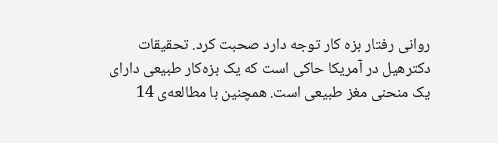روانی رفتار بزه کار توجه دارد صحبت کرد. تحقیقات دکترهیل در آمریکا حاکی است که یک بزه‌کار طبیعی دارای یک منحنی مغز طبیعی است. همچنین با مطالعه‌ی 14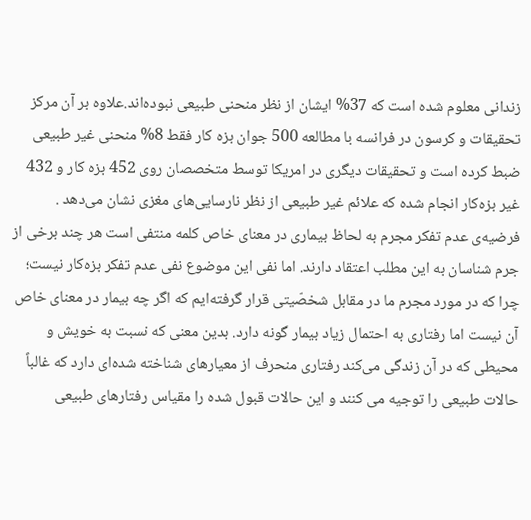زندانی معلوم شده است که 37% ایشان از نظر منحنی طبیعی نبوده‌اند.علاوه بر آن مرکز تحقیقات و کرسون در فرانسه با مطالعه 500 جوان بزه کار فقط 8% منحنی غیر طبیعی ضبط کرده است و تحقیقات دیگری در امریکا توسط متخصصان روی 452 بزه کار و 432 غیر بزه‌کار انجام شده که علائم غیر طبیعی از نظر نارسایی‌های مغزی نشان می‌دهد . فرضیه‌ی عدم تفکر مجرم به لحاظ بیماری در معنای خاص کلمه منتفی است هر چند برخی از جرم شناسان به این مطلب اعتقاد دارند. اما نفی این موضوع نفی عدم تفکر بزه‌کار نیست؛ چرا که در مورد مجرم ما در مقابل شخصّیتی قرار گرفته‌ایم که اگر چه بیمار در معنای خاص آن نیست اما رفتاری به احتمال زیاد بیمار گونه دارد. بدین معنی که نسبت به خویش و محیطی که در آن زندگی می‌کند رفتاری منحرف از معیارهای شناخته شده‌ای دارد که غالباً حالات طبیعی را توجیه می کنند و این حالات قبول شده را مقیاس رفتارهای طبیعی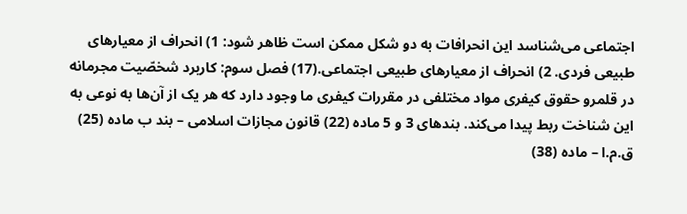اجتماعی می‌شناسد این انحرافات به دو شکل ممکن است ظاهر شود: 1) انحراف از معیارهای طبیعی فردی. 2) انحراف از معیارهای طبیعی اجتماعی.(17) فصل سوم: کاربرد شخصّیت مجرمانه در قلمرو حقوق کیفری مواد مختلفی در مقررات کیفری ما وجود دارد که هر یک از آن‌ها به نوعی به این شناخت ربط پیدا می‌کند. بندهای 3 و 5 ماده (22) قانون مجازات اسلامی – بند ب ماده (25) ق.م.ا – ماده (38)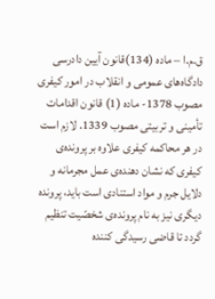ق.م.ا – ماده (134)قانون آیین دادرسی دادگاه‌های عمومی و انقلاب در امور کیفری مصوب 1378- ماده (1) قانون اقدامات تأمینی و تربیتی مصوب 1339. لازم است در هر محاکمه کیفری علاوه بر پرونده‌ی کیفری که نشان دهنده‌ی عمل مجرمانه و دلایل جرم و مواد استنادی است باید، پرونده دیگری نیز به نام پرونده‌ی شخصّیت تنظیم گردد تا قاضی رسیدگی کننده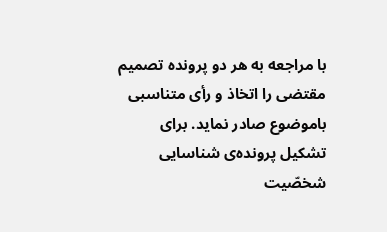با مراجعه به هر دو پرونده تصمیم مقتضی را اتخاذ و رأی متناسبی باموضوع صادر نماید. برای تشکیل پرونده‌ی شناسایی شخصّیت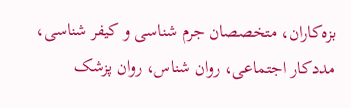بزه‌کاران، متخصصان جرم شناسی و کیفر شناسی، مددکار اجتماعی، روان شناس، روان پزشک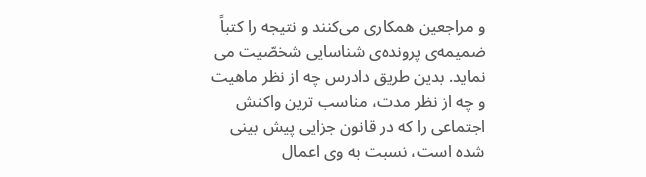و مراجعین همکاری می‌کنند و نتیجه را کتباً ضمیمه‌ی پرونده‌ی شناسایی شخصّیت می نماید. بدین طریق دادرس چه از نظر ماهیت و چه از نظر مدت، مناسب ترین واکنش اجتماعی را که در قانون جزایی پیش بینی شده است، نسبت به وی اعمال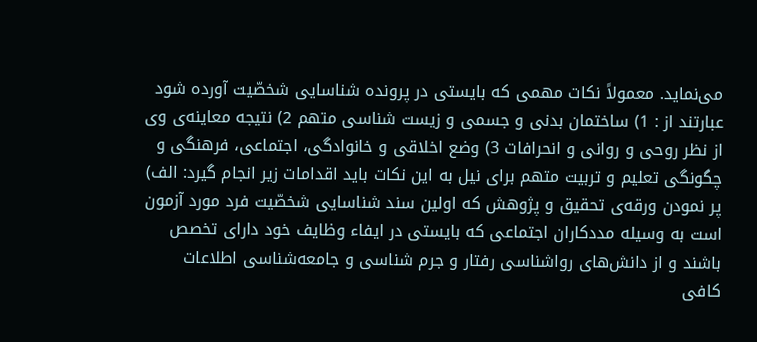می‌نماید. معمولاً نکات مهمی که بایستی در پرونده شناسایی شخصّیت آورده شود عبارتند از : 1) ساختمان بدنی و جسمی و زیست شناسی متهم 2) نتیجه معاینه‌ی وی از نظر روحی و روانی و انحرافات 3) وضع اخلاقی و خانوادگی، اجتماعی، فرهنگی و چگونگی تعلیم و تربیت متهم برای نیل به این نکات باید اقدامات زیر انجام گیرد: الف) پر نمودن ورقه‌ی تحقیق و پژوهش که اولین سند شناسایی شخصّیت فرد مورد آزمون است به وسیله مددکاران اجتماعی که بایستی در ایفاء وظایف خود دارای تخصص باشند و از دانش‌های رواشناسی رفتار و جرم شناسی و جامعه‌شناسی اطلاعات کافی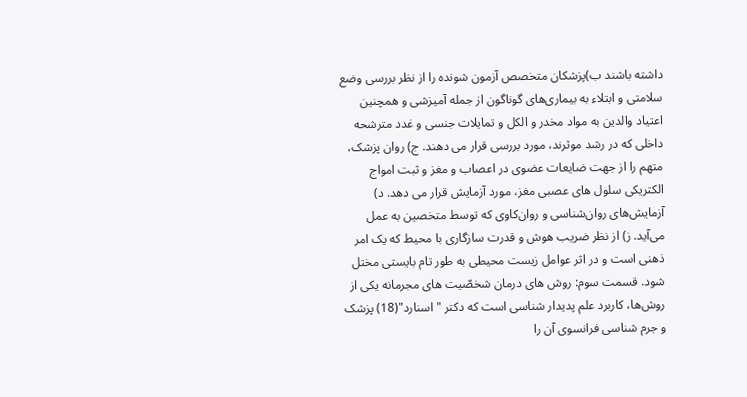داشته باشند ب)پزشکان متخصص آزمون شونده را از نظر بررسی وضع سلامتی و ابتلاء به بیماری‌های گوناگون از جمله آمیزشی و همچنین اعتیاد والدین به مواد مخدر و الکل و تمایلات جنسی و غدد مترشحه داخلی که در رشد موثرند، مورد بررسی قرار می دهند. ج) روان پزشک، متهم را از جهت ضایعات عضوی در اعصاب و مغز و ثبت امواج الکتریکی سلول های عصبی مغز، مورد آزمایش قرار می دهد. د) آزمایش‌های روان‌شناسی و روان‌کاوی که توسط متخصین به عمل می‌آید. ز) از نظر ضریب هوش و قدرت سازگاری با محیط که یک امر ذهنی است و در اثر عوامل زیست محیطی به طور تام بایستی مختل شود. قسمت سوم: روش های درمان شخصّیت های مجرمانه یکی از روش‌ها، کاربرد علم پدیدار شناسی است که دکتر "اسنارد"(18) پزشک و جرم شناسی فرانسوی آن را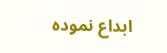ابداع نموده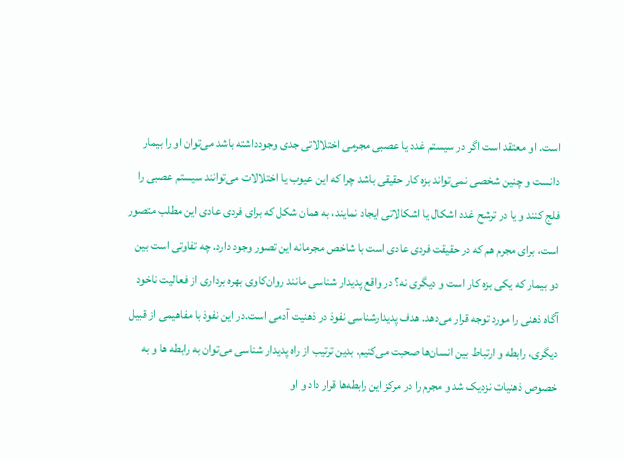است. او معتقد است اگر در سیستم غدد یا عصبی مجرمی اختلالاتی جدی وجودداشته باشد می‌توان او را بیمار دانست و چنین شخصی نمی‌تواند بزه کار حقیقی باشد چرا که این عیوب یا اختلالات می‌توانند سیستم عصبی را فلج کنند و یا در ترشح غدد اشکال یا اشکالاتی ایجاد نمایند، به همان شکل که برای فردی عادی این مطلب متصور است، برای مجرم هم که در حقیقت فردی عادی است با شاخص مجرمانه این تصور وجود دارد. چه تفاوتی است بین دو بیمار که یکی بزه کار است و دیگری نه؟ در واقع پدیدار شناسی مانند روان‌کاوی بهره برداری از فعالیت ناخود آگاه ذهنی را مورد توجه قرار می‌دهد. هدف پدیدار‌شناسی نفوذ در ذهنیت آدمی است.در این نفوذ با مفاهیمی از قبیل دیگری، رابطه و ارتباط بین انسان‌ها صحبت می‌کنیم. بدین ترتیب از راه پدیدار شناسی می‌توان به رابطه ها و به خصوص ذهنیات نزدیک شد و مجرم را در مرکز این رابطه‌ها قرار داد و او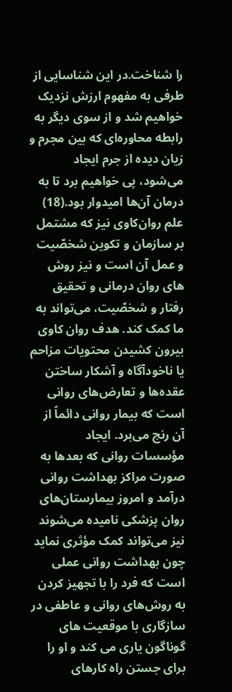را شناخت.در این شناسایی از طرفی به مفهوم ارزش نزدیک خواهیم شد و از سوی دیگر به رابطه محاوره‌ای که بین مجرم و زیان دیده از جرم ایجاد می‌شود، پی خواهیم برد تا به درمان آن‌ها امیدوار بود.(18) علم روان‌کاوی نیز که مشتمل بر سازمان و تکوین شخصّیت و عمل آن است و نیز روش های روان درمانی و تحقیق رفتار و شخصّیت، می‌تواند به ما کمک کند. هدف روان کاوی بیرون کشیدن محتویات مزاحم یا ناخودآگاه و آشکار ساختن عقده‌ها و تعارض‌های روانی است که بیمار روانی دائماً از آن رنج می‌برد. ایجاد مؤسسات روانی که بعدها به صورت مراکز بهداشت روانی درآمد و امروز بیمارستان‌های روان پزشکی نامیده می‌شوند نیز می‌تواند کمک مؤثری نماید چون بهداشت روانی عملی است که فرد را با تجهیز کردن به روش‌های روانی و عاطفی در سازگاری با موقعیت های گوناگون یاری می کند و او را برای جستن راه کارهای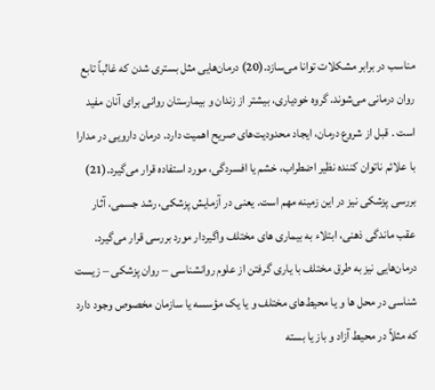مناسب در برابر مشکلات توانا می‌سازد.(20) درمان‌هایی مثل بستری شدن که غالباً تابع روان درمانی می‌شوند. گروه خودیاری، بیشتر از زندان و بیمارستان روانی برای آنان مفید است . قبل از شروع درمان، ایجاد محدودیت‌های صریح اهمیت دارد. درمان دارویی در مدارا با علائم ناتوان کننده نظیر اضطراب، خشم یا افسردگی، مورد استفاده قرار می‌گیرد.(21) بررسی پزشکی نیز در این زمینه مهم است. یعنی در آزمایش پزشکی، رشد جسمی، آثار عقب ماندگی ذهنی، ابتلاء به بیماری های مختلف واگیردار مورد بررسی قرار می‌گیرد. درمان‌هایی نیز به طرق مختلف با یاری گرفتن از علوم روانشناسی – روان پزشکی – زیست شناسی در محل ها و یا محیط‌های مختلف و یا یک مؤسسه یا سازمان مخصوص وجود دارد که مثلاً در محیط آزاد و باز یا بسته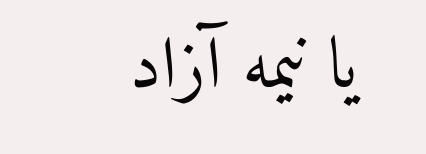یا نیمه آزاد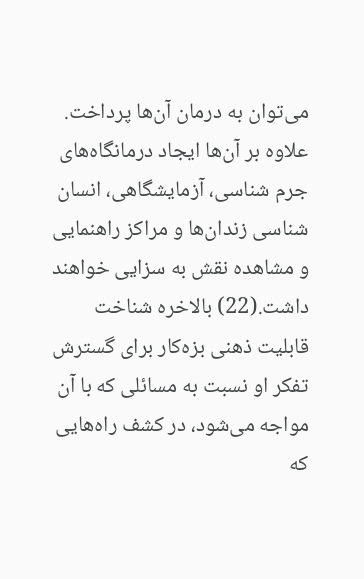می‌توان به درمان آن‌ها پرداخت. علاوه بر آن‌ها ایجاد درمانگاه‌های جرم شناسی، آزمایشگاهی، انسان شناسی زندان‌ها و مراکز راهنمایی و مشاهده نقش به سزایی خواهند داشت.(22) بالاخره شناخت قابلیت ذهنی بزه‌کار برای گسترش تفکر او نسبت به مسائلی که با آن مواجه می‌شود، در کشف راه‌هایی که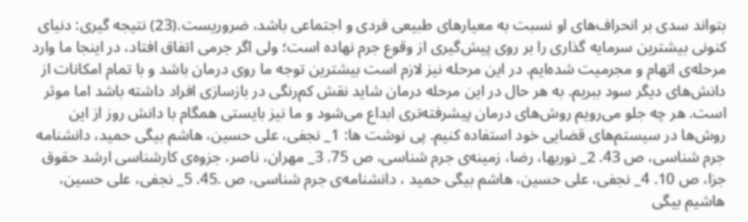بتواند سدی بر انحراف‌های او نسبت به معیارهای طبیعی فردی و اجتماعی باشد، ضروریست.(23) نتیجه گیری: دنیای کنونی بیشترین سرمایه گذاری را بر روی پیش‌گیری از وقوع جرم نهاده است؛ ولی اگر جرمی اتفاق افتاد، در اینجا ما وارد مرحله‌ی اتهام و مجرمیت شده‌ایم. در این مرحله نیز لازم است بیشترین توجه ما روی درمان باشد و با تمام امکانات از دانش‌های دیگر سود ببریم. به هر حال در این مرحله درمان شاید نقش کم‌رنگی در بازسازی افراد داشته باشد اما موثر است. هر چه جلو می‌رویم روش‌های درمان پیشرفته‌تری ابداع می‌شود و ما نیز بایستی همگام با دانش روز از این روش‌ها در سیستم‌های قضایی خود استفاده کنیم. پی نوشت ها: 1_ نجفی، علی حسین، هاشم بیگی حمید، دانشنامه جرم شناسی، ص 43. 2_ نوربها، رضا، زمینه‌ی جرم شناسی، ص 75. 3_ مهران، ناصر، جزوه‌ی کارشناسی ارشد حقوق جزا، ص 10. 4_ نجفی، علی حسین، هاشم بیگی حمید ، دانشنامه‌ی جرم شناسی، ص .45. 5_ نجفی، علی حسین، هاشیم بیگی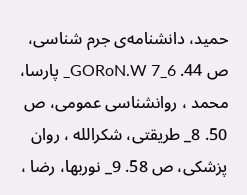حمید، دانشنامه‌ی جرم شناسی، ص 44. 6_GORoN.W 7_ پارسا، محمد ، روانشناسی عمومی، ص 50. 8_ طریقتی، شکرالله ، روان پزشکی، ص 58. 9_ نوربها، رضا ،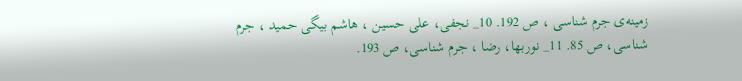زمینه‌ی جرم شناسی ، ص 192. 10_ نجفی، علی حسین ، هاشم بیگی حمید ، جرم شناسی، ص 85. 11_ نوربها، رضا ، جرم شناسی، ص 193.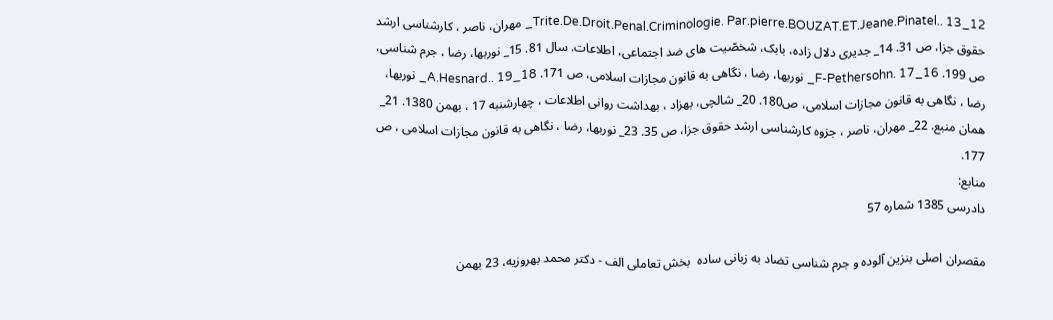12_Trite.De.Droit.Penal.Criminologie. Par.pierre.BOUZAT.ET.Jeane.Pinatel.. 13_ مهران، ناصر ، کارشناسی ارشد حقوق جزا، ص 31. 14_ جدیری دلال زاده، بابک، شخصّیت های ضد اجتماعی، اطلاعات. سال 81. 15_ نوربها، رضا ، جرم شناسی، ص 199. 16_F-Pethersohn. 17_ نوربها، رضا ، نگاهی به قانون مجازات اسلامی، ص 171. 18_A.Hesnard.. 19_ نوربها، رضا ، نگاهی به قانون مجازات اسلامی، ص180. 20_ شالچی، بهزاد ، بهداشت روانی اطلاعات ، چهارشنبه 17 ، بهمن 1380. 21_ همان منبع. 22_ مهران، ناصر ، جزوه کارشناسی ارشد حقوق جزا، ص 35. 23_ نوربها، رضا ، نگاهی به قانون مجازات اسلامی ، ص 177.
منابع:
دادرسی 1385 شماره 57

مقصران اصلی بنزین آلوده و جرم شناسی تضاد به زبانی ساده  بخش تعاملی الف - دکتر محمد بهروزیه، 23 بهمن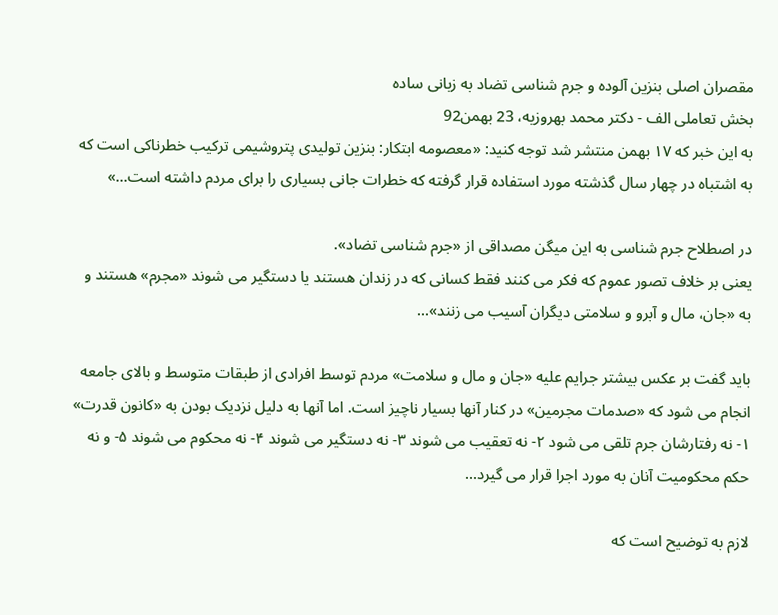مقصران اصلی بنزین آلوده و جرم شناسی تضاد به زبانی ساده
بخش تعاملی الف - دکتر محمد بهروزیه، 23 بهمن92
به این خبر که ۱۷ بهمن منتشر شد توجه کنید: «معصومه ابتکار: بنزین تولیدی پتروشیمی ترکیب خطرناکی است که به اشتباه در چهار سال گذشته مورد استفاده قرار گرفته که خطرات جانی بسیاری را برای مردم داشته است...»

در اصطلاح جرم شناسی به این میگن مصداقی از «جرم شناسی تضاد».
یعنی بر خلاف تصور عموم که فکر می کنند فقط کسانی که در زندان هستند یا دستگیر می شوند «مجرم» هستند و به «جان، مال و آبرو و سلامتی دیگران آسیب می زنند»...

باید گفت بر عکس بیشتر جرایم علیه «جان و مال و سلامت» مردم توسط افرادی از طبقات متوسط و بالای جامعه انجام می شود که «صدمات مجرمین» در کنار آنها بسیار ناچیز است. اما آنها به دلیل نزدیک بودن به «کانون قدرت» ۱- نه رفتارشان جرم تلقی می شود ۲- نه تعقیب می شوند ۳- نه دستگیر می شوند ۴- نه محکوم می شوند ۵- و نه حکم محکومیت آنان به مورد اجرا قرار می گیرد...

لازم به توضیح است که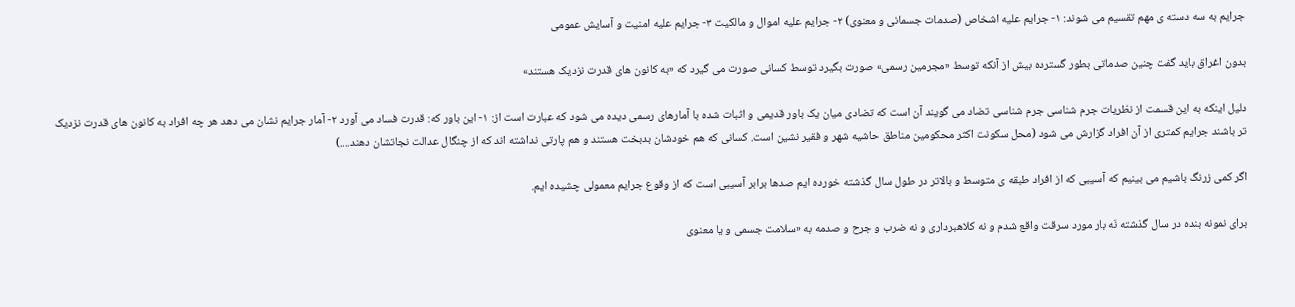جرایم به سه دسته ی مهم تقسیم می شوند: ۱- جرایم علیه اشخاص (صدمات جسمانی و معنوی) ۲- جرایم علیه اموال و مالکیت ۳- جرایم علیه امنیت و آسایش عمومی

بدون اغراق باید گفت چنین صدماتی بطور گسترده بیش از آنکه توسط «مجرمین رسمی» صورت بگیرد توسط کسانی صورت می گیرد که «به کانون های قدرت نزدیک هستند»

دلیل اینکه به این قسمت از نظریات جرم شناسی جرم شناسی تضاد می گویند آن است که تضادی میان یک باور قدیمی و اثبات شده با آمارهای رسمی دیده می شود که عبارت است از: ۱- این باور که: قدرت فساد می آورد ۲- آمار جرایم نشان می دهد هر چه افراد به کانون های قدرت نزدیک تر باشند جرایم کمتری از آن افراد گزارش می شود (محل سکونت اکثر محکومین مناطق حاشیه شهر و فقیر نشین است. کسانی که هم خودشان بدبخت هستند و هم پارتی نداشته اند که از چنگال عدالت نجاتشان دهند....)

اگر کمی زرنگ باشیم می بینیم که آسیبی که از افراد طبقه ی متوسط و بالاتر در طول سال گذشته خورده ایم صدها برابر آسیبی است که از وقوع جرایم معمولی چشیده ایم.

برای نمونه بنده در سال گذشته نَه بار مورد سرقت واقع شدم و نه کلاهبرداری و نه ضرب و جرح و صدمه به «سلامت جسمی و یا معنوی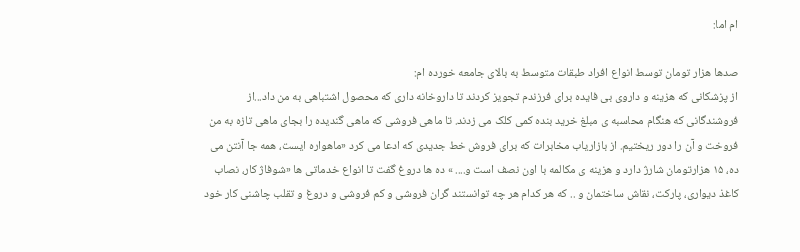ام اما:

صدها هزار تومان توسط انواع افراد طبقات متوسط به بالای جامعه خورده ام:
از پزشکانی که هزینه و داروی بی فایده برای فرزندم تجویز کردند تا داروخانه داری که محصول اشتباهی به من داد...از فروشندگانی که هنگام محاسبه ی مبلغ خرید بنده کمی کلک می زدند. تا ماهی فروشی که ماهی گندیده را بجای ماهی تازه به من فروخت و آن را دور ریختیم. از بازاریاب مخابرات که برای فروش خط جدیدی که ادعا می کرد «ماهواره ایست، همه جا آنتن می ده، ۱۵ هزارتومان شارژ دارد و هزینه ی مکالمه با اون نصف است و.... » ده ها دروغ گفت تا انواع خدماتی ها «شوفاژ کار، نصاب کاغذ دیواری، پارکت، نقاش ساختمان و .. که هر کدام هر چه توانستند گران فروشی و کم فروشی و دروغ و تقلب چاشنی کار خود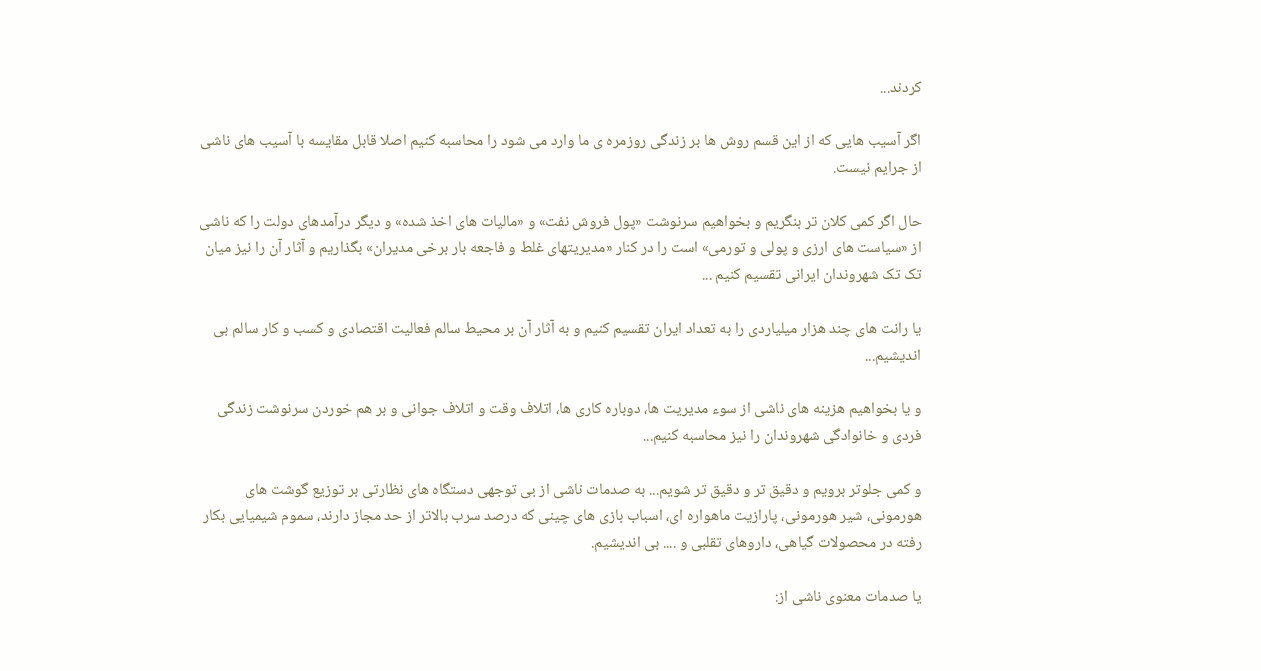کردند...

اگر آسیب هایی که از این قسم روش ها بر زندگی روزمره ی ما وارد می شود را محاسبه کنیم اصلا قابل مقایسه با آسیب های ناشی از جرایم نیست.

حال اگر کمی کلان تر بنگریم و بخواهیم سرنوشت «پول فروش نفت» و «مالیات های اخذ شده» و دیگر درآمدهای دولت را که ناشی از «سیاست های ارزی و پولی و تورمی» است را در کنار «مدیریتهای غلط و فاجعه بار برخی مدیران» بگذاریم و آثار آن را نیز میان تک تک شهروندان ایرانی تقسیم کنیم ...

یا رانت های چند هزار میلیاردی را به تعداد ایران تقسیم کنیم و به آثار آن بر محیط سالم فعالیت اقتصادی و کسب و کار سالم بی اندیشیم...

و یا بخواهیم هزینه های ناشی از سوء مدیریت ها، دوباره کاری ها، اتلاف وقت و اتلاف جوانی و بر هم خوردن سرنوشت زندگی فردی و خانوادگی شهروندان را نیز محاسبه کنیم...

و کمی جلوتر برویم و دقیق تر و دقیق تر شویم... به صدمات ناشی از بی توجهی دستگاه های نظارتی بر توزیع گوشت های هورمونی، شیر هورمونی، پارازیت ماهواره ای، اسباب بازی های چینی که درصد سرب بالاتر از حد مجاز دارند، سموم شیمیایی بکار رفته در محصولات گیاهی، داروهای تقلبی و .... بی اندیشیم.

یا صدمات معنوی ناشی از: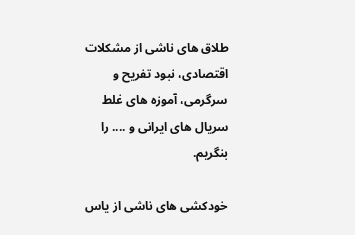طلاق های ناشی از مشکلات اقتصادی، نبود تفریح و سرگرمی، آموزه های غلط سریال های ایرانی و .... را بنگریم.

خودکشی های ناشی از یاس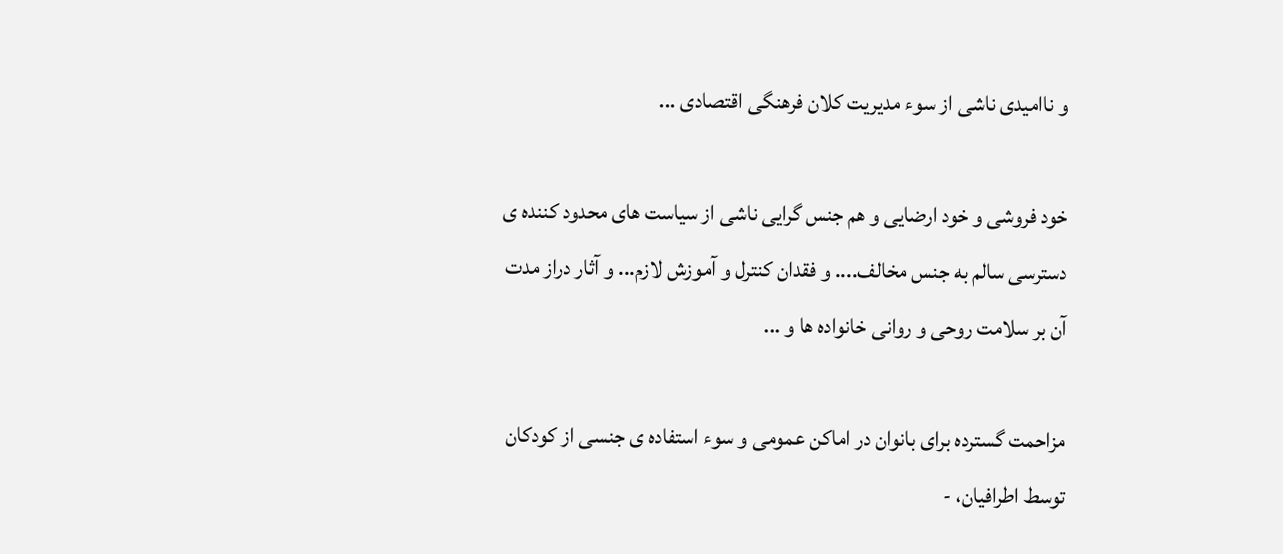و ناامیدی ناشی از سوء مدیریت کلان فرهنگی اقتصادی ...

خود فروشی و خود ارضایی و هم جنس گرایی ناشی از سیاست های محدود کننده ی دسترسی سالم به جنس مخالف.... و فقدان کنترل و آموزش لازم... و آثار دراز مدت آن بر سلامت روحی و روانی خانواده ها و ...

مزاحمت گسترده برای بانوان در اماکن عمومی و سوء استفاده ی جنسی از کودکان توسط اطرافیان، -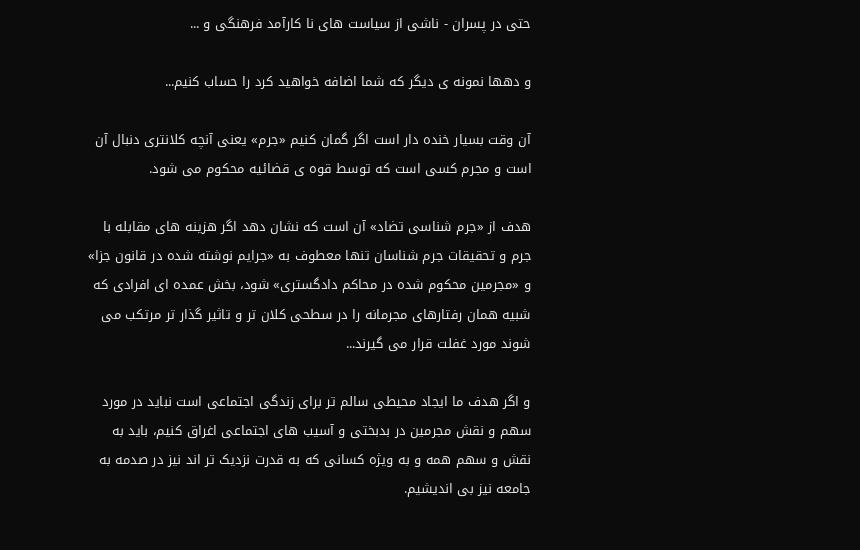حتی در پسران - ناشی از سیاست های نا کارآمد فرهنگی و ...

و دهها نمونه ی دیگر که شما اضافه خواهید کرد را حساب کنیم...

آن وقت بسیار خنده دار است اگر گمان کنیم «جرم» یعنی آنچه کلانتری دنبال آن است و مجرم کسی است که توسط قوه ی قضائیه محکوم می شود.

هدف از «جرم شناسی تضاد» آن است که نشان دهد اگر هزینه های مقابله با جرم و تحقیقات جرم شناسان تنها معطوف به «جرایم نوشته شده در قانون جزا» و «مجرمین محکوم شده در محاکم دادگستری» شود، بخش عمده ای افرادی که شبیه همان رفتارهای مجرمانه را در سطحی کلان تر و تاثیر گذار تر مرتکب می شوند مورد غفلت قرار می گیرند...

و اگر هدف ما ایجاد محیطی سالم تر برای زندگی اجتماعی است نباید در مورد سهم و نقش مجرمین در بدبختی و آسیب های اجتماعی اغراق کنیم، باید به نقش و سهم همه و به ویژه کسانی که به قدرت نزدیک تر اند نیز در صدمه به جامعه نیز بی اندیشیم.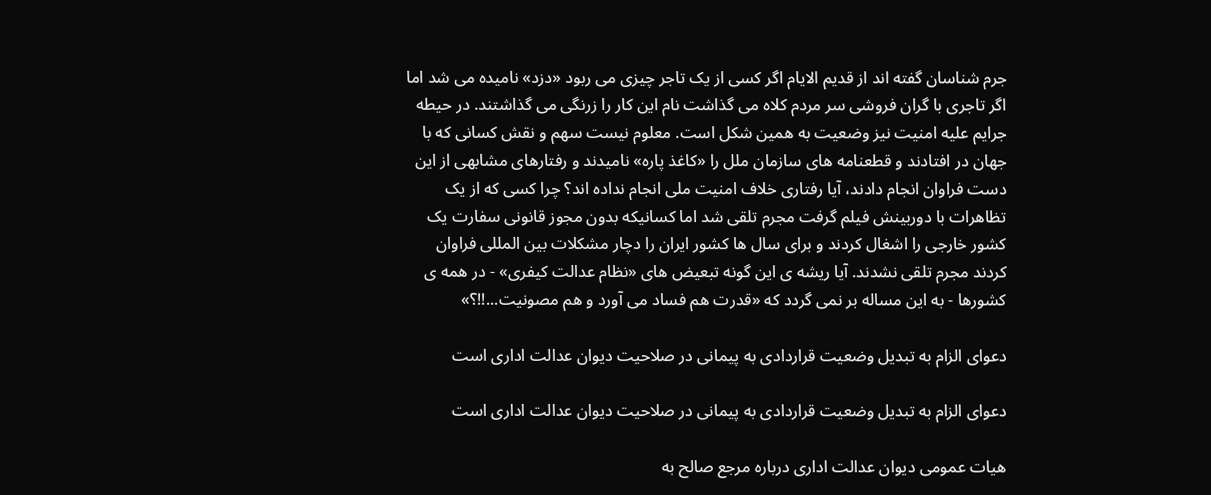جرم شناسان گفته اند از قدیم الایام اگر کسی از یک تاجر چیزی می ربود «دزد» نامیده می شد اما اگر تاجری با گران فروشی سر مردم کلاه می گذاشت نام این کار را زرنگی می گذاشتند. در حیطه جرایم علیه امنیت نیز وضعیت به همین شکل است. معلوم نیست سهم و نقش کسانی که با جهان در افتادند و قطعنامه های سازمان ملل را «کاغذ پاره» نامیدند و رفتارهای مشابهی از این دست فراوان انجام دادند، آیا رفتاری خلاف امنیت ملی انجام نداده اند؟ چرا کسی که از یک تظاهرات با دوربینش فیلم گرفت مجرم تلقی شد اما کسانیکه بدون مجوز قانونی سفارت یک کشور خارجی را اشغال کردند و برای سال ها کشور ایران را دچار مشکلات بین المللی فراوان کردند مجرم تلقی نشدند. آیا ریشه ی این گونه تبعیض های «نظام عدالت کیفری» - در همه ی کشورها - به این مساله بر نمی گردد که «قدرت هم فساد می آورد و هم مصونیت...!!؟»

دعوای الزام به تبدیل وضعیت قراردادی به پیمانی در صلاحیت دیوان عدالت اداری است

دعوای الزام به تبدیل وضعیت قراردادی به پیمانی در صلاحیت دیوان عدالت اداری است

هیات عمومی دیوان عدالت اداری درباره مرجع صالح به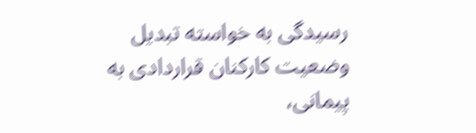رسیدگی به خواسته تبدیل وضعیت کارکنان قراردادی به پیمانی،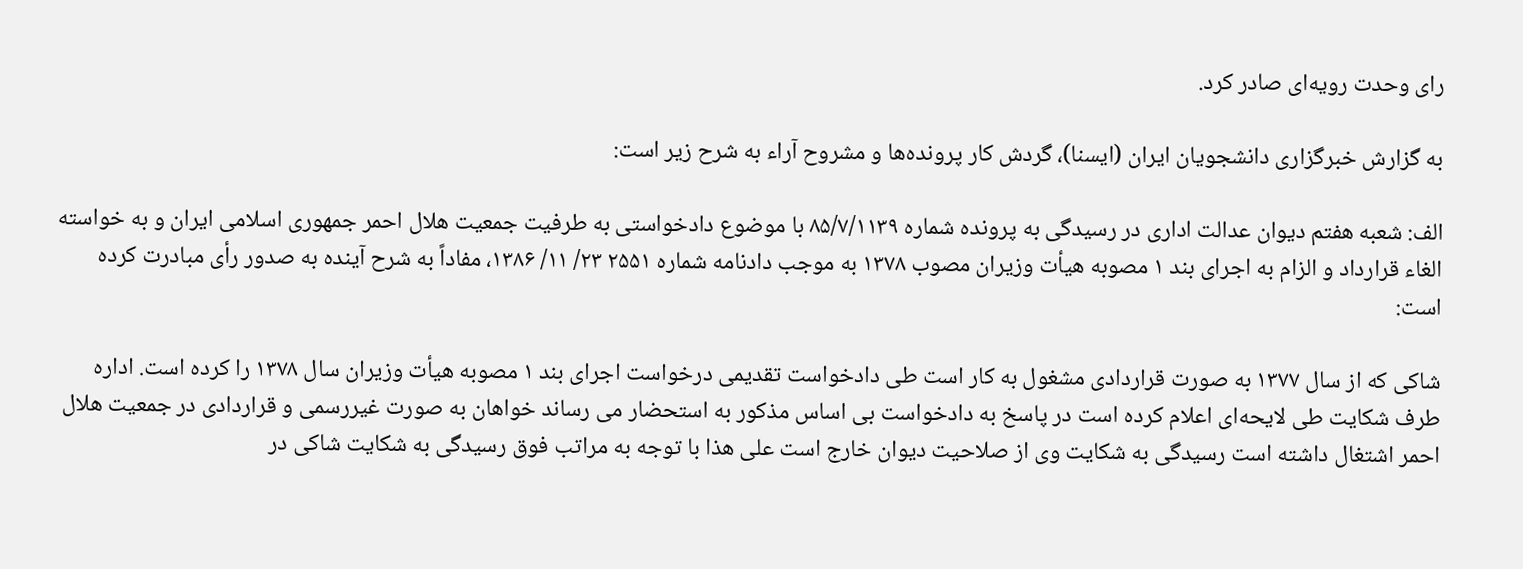رای وحدت رویه‌ای صادر کرد.

به گزارش خبرگزاری دانشجویان ایران (ایسنا)، گردش کار پرونده‌ها و مشروح آراء به شرح زیر است:

الف: شعبه هفتم دیوان عدالت اداری در رسیدگی به پرونده شماره ۸۵/۷/۱۱۳۹ با موضوع دادخواستی به طرفیت جمعیت هلال احمر جمهوری اسلامی ایران و به خواسته الغاء قرارداد و الزام به اجرای بند ۱ مصوبه هیأت وزیران مصوب ۱۳۷۸ به موجب دادنامه شماره ۲۵۵۱ ۲۳/ ۱۱/ ۱۳۸۶، مفاداً به شرح آینده به صدور رأی مبادرت کرده است:

شاکی که از سال ۱۳۷۷ به صورت قراردادی مشغول به کار است طی دادخواست تقدیمی درخواست اجرای بند ۱ مصوبه هیأت وزیران سال ۱۳۷۸ را کرده است. اداره طرف شکایت طی لایحه‌ای اعلام کرده است در پاسخ به دادخواست بی اساس مذکور به استحضار می رساند خواهان به صورت غیررسمی و قراردادی در جمعیت هلال احمر اشتغال داشته است رسیدگی به شکایت وی از صلاحیت دیوان خارج است علی هذا با توجه به مراتب فوق رسیدگی به شکایت شاکی در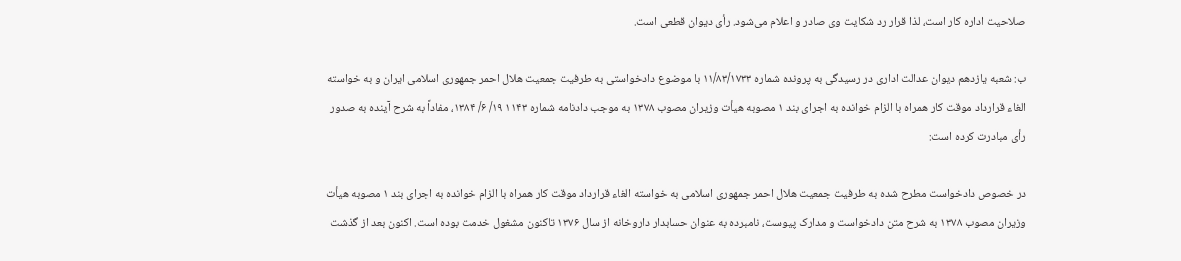صلاحیت اداره کار است، لذا قرار رد شکایت وی صادر و اعلام می‌شود. رأی دیوان قطعی است.

ب: شعبه یازدهم دیوان عدالت اداری در رسیدگی به پرونده شماره ۱۱/۸۳/۱۷۳۳ با موضوع دادخواستی به طرفیت جمعیت هلال احمر جمهوری اسلامی ایران و به خواسته الغاء قرارداد موقت کار همراه با الزام خوانده به اجرای بند ۱ مصوبه هیأت وزیران مصوب ۱۳۷۸ به موجب دادنامه شماره ۱۱۴۳ ۱۹/ ۶/ ۱۳۸۴، مفاداً به شرح آینده به صدور رأی مبادرت کرده است:

در خصوص دادخواست مطرح شده به طرفیت جمعیت هلال احمر جمهوری اسلامی به خواسته الغاء قرارداد موقت کار همراه با الزام خوانده به اجرای بند ۱ مصوبه هیأت وزیران مصوب ۱۳۷۸ به شرح متن دادخواست و مدارک پیوست، نامبرده به عنوان حسابدار داروخانه از سال ۱۳۷۶ تاکنون مشغول خدمت بوده است. اکنون بعد از گذشت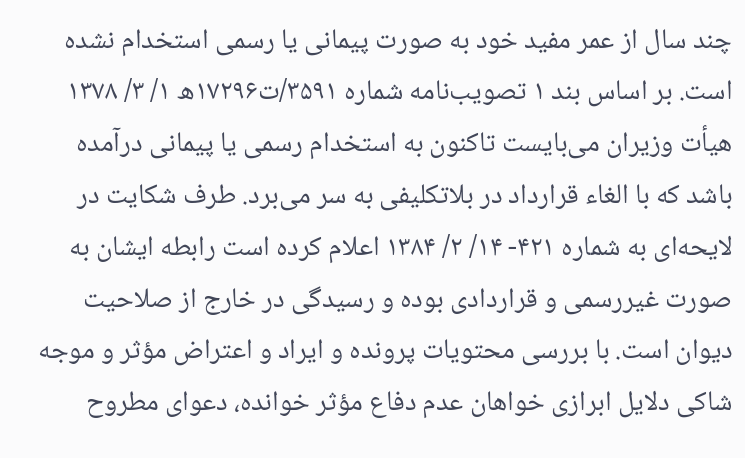چند سال از عمر مفید خود به صورت پیمانی یا رسمی استخدام نشده است. بر اساس بند ۱ تصویب‌نامه شماره ۳۵۹۱/ت۱۷۲۹۶ه ۱/ ۳/ ۱۳۷۸ هیأت وزیران می‌بایست تاکنون به استخدام رسمی یا پیمانی درآمده باشد که با الغاء قرارداد در بلاتکلیفی به سر می‌برد. طرف شکایت در لایحه‌ای به شماره ۴۲۱- ۱۴/ ۲/ ۱۳۸۴ اعلام کرده است رابطه ایشان به صورت غیررسمی و قراردادی بوده و رسیدگی در خارج از صلاحیت دیوان است. با بررسی محتویات پرونده و ایراد و اعتراض مؤثر و موجه شاکی دلایل ابرازی خواهان عدم دفاع مؤثر خوانده، دعوای مطروح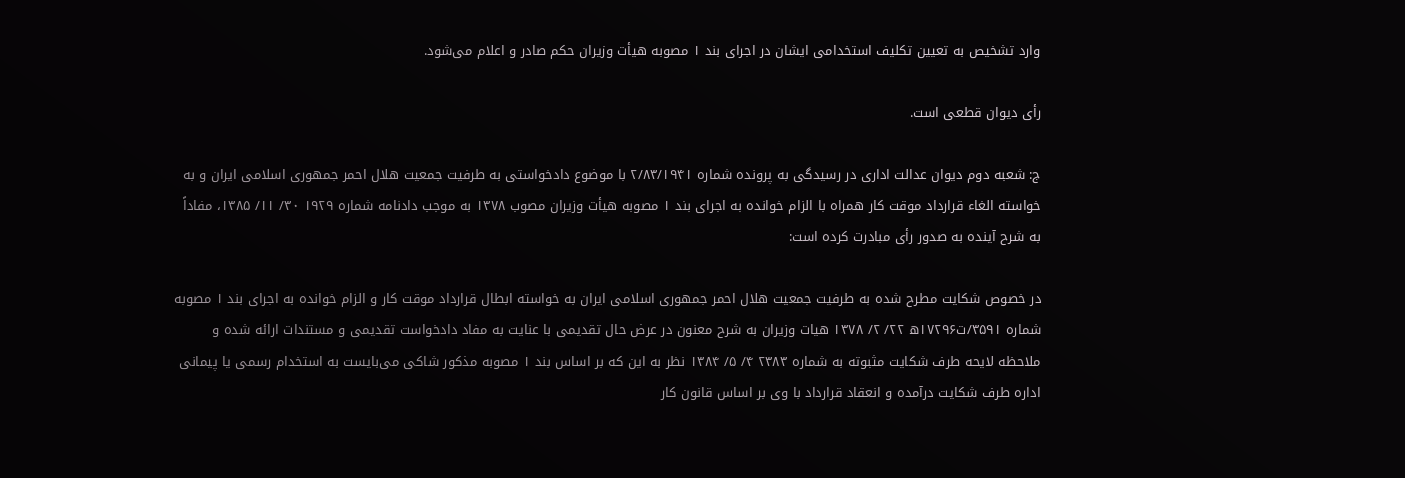وارد تشخیص به تعیین تکلیف استخدامی ایشان در اجرای بند ۱ مصوبه هیأت وزیران حکم صادر و اعلام می‌شود.

رأی دیوان قطعی است.

ج: شعبه دوم دیوان عدالت اداری در رسیدگی به پرونده شماره ۲/۸۳/۱۹۴۱ با موضوع دادخواستی به طرفیت جمعیت هلال احمر جمهوری اسلامی ایران و به خواسته الغاء قرارداد موقت کار همراه با الزام خوانده به اجرای بند ۱ مصوبه هیأت وزیران مصوب ۱۳۷۸ به موجب دادنامه شماره ۱۹۲۹ ۳۰/ ۱۱/ ۱۳۸۵، مفاداً به شرح آینده به صدور رأی مبادرت کرده است:

در خصوص شکایت مطرح شده به طرفیت جمعیت هلال احمر جمهوری اسلامی ایران به خواسته ابطال قرارداد موقت کار و الزام خوانده به اجرای بند ۱ مصوبه شماره ۳۵۹۱/ت۱۷۲۹۶ه ۲۲/ ۲/ ۱۳۷۸ هیات وزیران به شرح معنون در عرض حال تقدیمی با عنایت به مفاد دادخواست تقدیمی و مستندات ارائه شده و ملاحظه لایحه طرف شکایت مثبوته به شماره ۲۳۸۳ ۴/ ۵/ ۱۳۸۴ نظر به این که بر اساس بند ۱ مصوبه مذکور شاکی می‌بایست به استخدام رسمی یا پیمانی اداره طرف شکایت درآمده و انعقاد قرارداد با وی بر اساس قانون کار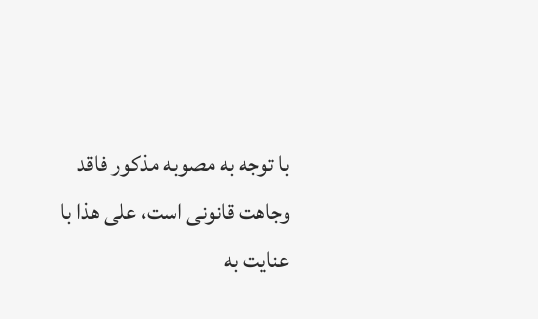با توجه به مصوبه مذکور فاقد وجاهت قانونی است، علی هذا با عنایت به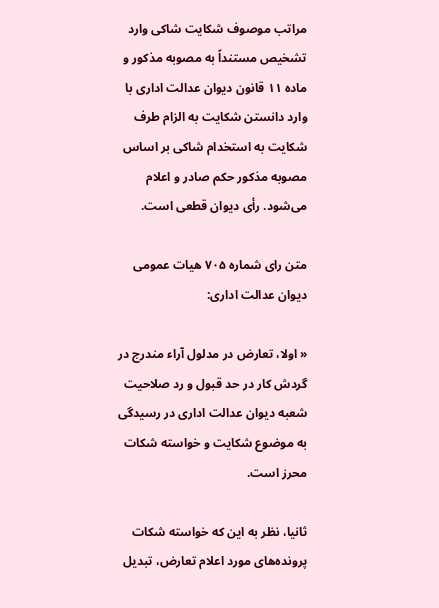مراتب موصوف شکایت شاکی وارد تشخیص مستنداً به مصوبه مذکور و ماده ۱۱ قانون دیوان عدالت اداری با وارد دانستن شکایت به الزام طرف شکایت به استخدام شاکی بر اساس مصوبه مذکور حکم صادر و اعلام می‌شود. رأی دیوان قطعی است.

متن رای شماره ۷۰۵ هیات عمومی دیوان عدالت اداری:

« اولا، تعارض در مدلول آراء مندرج در گردش کار در حد قبول و رد صلاحیت شعبه دیوان عدالت اداری در رسیدگی به موضوع شکایت و خواسته شکات محرز است.

ثانیا، نظر به این که خواسته شکات پرونده‌های مورد اعلام تعارض، تبدیل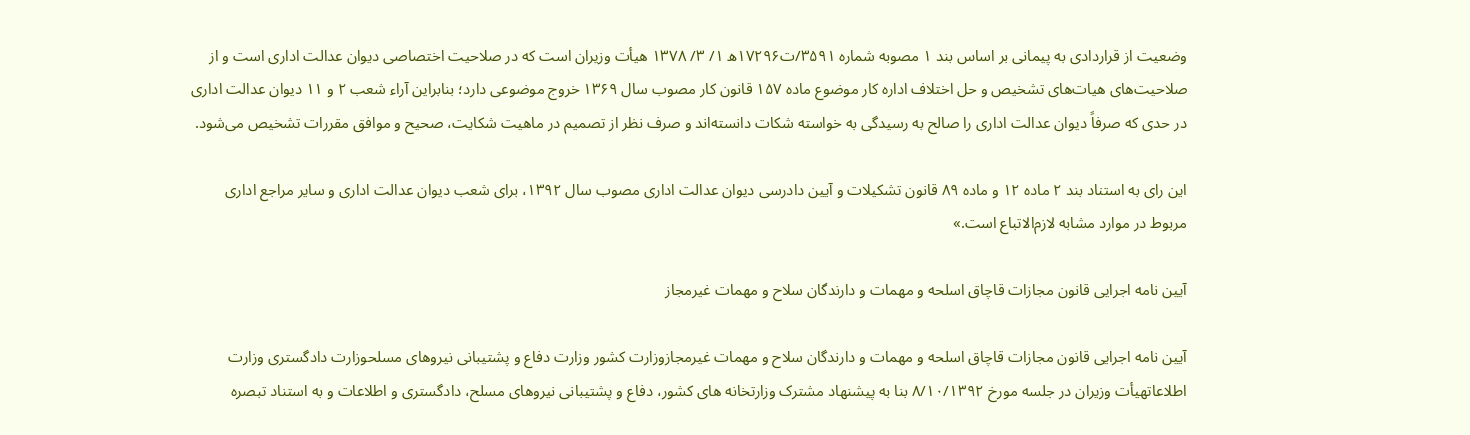وضعیت از قراردادی به پیمانی بر اساس بند ۱ مصوبه شماره ۳۵۹۱/ت۱۷۲۹۶ه ۱/ ۳/ ۱۳۷۸ هیأت وزیران است که در صلاحیت اختصاصی دیوان عدالت اداری است و از صلاحیت‌های هیات‌های تشخیص و حل اختلاف اداره کار موضوع ماده ۱۵۷ قانون کار مصوب سال ۱۳۶۹ خر‌وج موضوعی دارد؛ بنابراین آراء شعب ۲ و ۱۱ دیوان عدالت اداری در حدی که صرفاً دیوان عدالت اداری را صالح به رسیدگی به خواسته شکات دانسته‌اند و صرف نظر از تصمیم در ماهیت شکایت، صحیح و موافق مقررات تشخیص می‌شود.

این رای به استناد بند ۲ ماده ۱۲ و ماده ۸۹ قانون تشکیلات و آیین دادرسی دیوان عدالت اداری مصوب سال ۱۳۹۲، برای شعب دیوان عدالت اداری و سایر مراجع اداری مربوط در موارد مشابه لازم‌الاتباع است.»

آیین نامه اجرایی قانون مجازات قاچاق اسلحه و مهمات و دارندگان سلاح و مهمات غیرمجاز

آیین نامه اجرایی قانون مجازات قاچاق اسلحه و مهمات و دارندگان سلاح و مهمات غیرمجازوزارت کشور وزارت دفاع و پشتیبانی نیروهای مسلحوزارت دادگستری وزارت اطلاعاتهیأت وزیران در جلسه مورخ ۸/۱۰/۱۳۹۲ بنا به پیشنهاد مشترک وزارتخانه های کشور، دفاع و پشتیبانی نیروهای مسلح، دادگستری و اطلاعات و به استناد تبصره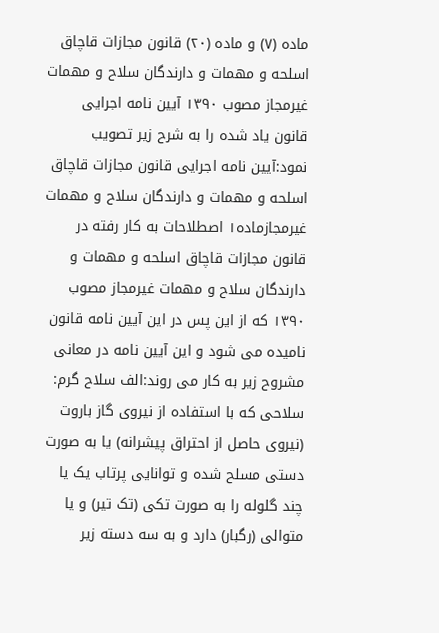ماده (۷) و ماده (۲۰) قانون مجازات قاچاق اسلحه و مهمات و دارندگان سلاح و مهمات غیرمجاز مصوب ۱۳۹۰ آیین نامه اجرایی قانون یاد شده را به شرح زیر تصویب نمود:آیین نامه اجرایی قانون مجازات قاچاق اسلحه و مهمات و دارندگان سلاح و مهمات غیرمجازماده۱ اصطلاحات به کار رفته در قانون مجازات قاچاق اسلحه و مهمات و دارندگان سلاح و مهمات غیرمجاز مصوب ۱۳۹۰ که از این پس در این آیین نامه قانون نامیده می شود و این آیین نامه در معانی مشروح زیر به کار می روند:الف سلاح گرم: سلاحی که با استفاده از نیروی گاز باروت (نیروی حاصل از احتراق پیشرانه) یا به صورت دستی مسلح شده و توانایی پرتاب یک یا چند گلوله را به صورت تکی (تک تیر) و یا متوالی (رگبار) دارد و به سه دسته زیر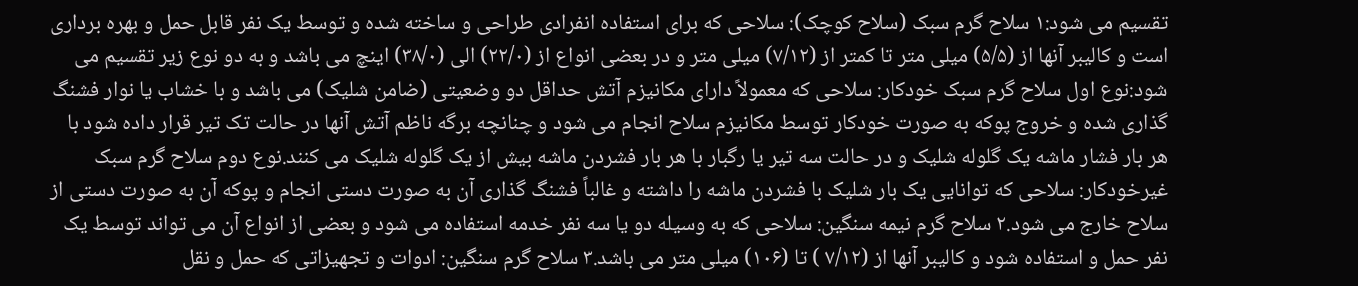تقسیم می شود:۱ سلاح گرم سبک (سلاح کوچک): سلاحی که برای استفاده انفرادی طراحی و ساخته شده و توسط یک نفر قابل حمل و بهره برداری است و کالیبر آنها از (۵/۵) میلی متر تا کمتر از (۷/۱۲) میلی متر و در بعضی انواع از (۲۲/۰) الی (۳۸/۰) اینچ می باشد و به دو نوع زیر تقسیم می شود:نوع اول سلاح گرم سبک خودکار: سلاحی که معمولاً دارای مکانیزم آتش حداقل دو وضعیتی (ضامن شلیک) می باشد و با خشاب یا نوار فشنگ گذاری شده و خروج پوکه به صورت خودکار توسط مکانیزم سلاح انجام می شود و چنانچه برگه ناظم آتش آنها در حالت تک تیر قرار داده شود با هر بار فشار ماشه یک گلوله شلیک و در حالت سه تیر یا رگبار با هر بار فشردن ماشه بیش از یک گلوله شلیک می کنند.نوع دوم سلاح گرم سبک غیرخودکار: سلاحی که توانایی یک بار شلیک با فشردن ماشه را داشته و غالباً فشنگ گذاری آن به صورت دستی انجام و پوکه آن به صورت دستی از سلاح خارج می شود.۲ سلاح گرم نیمه سنگین: سلاحی که به وسیله دو یا سه نفر خدمه استفاده می شود و بعضی از انواع آن می تواند توسط یک نفر حمل و استفاده شود و کالیبر آنها از (۷/۱۲ ) تا (۱۰۶) میلی متر می باشد.۳ سلاح گرم سنگین: ادوات و تجهیزاتی که حمل و نقل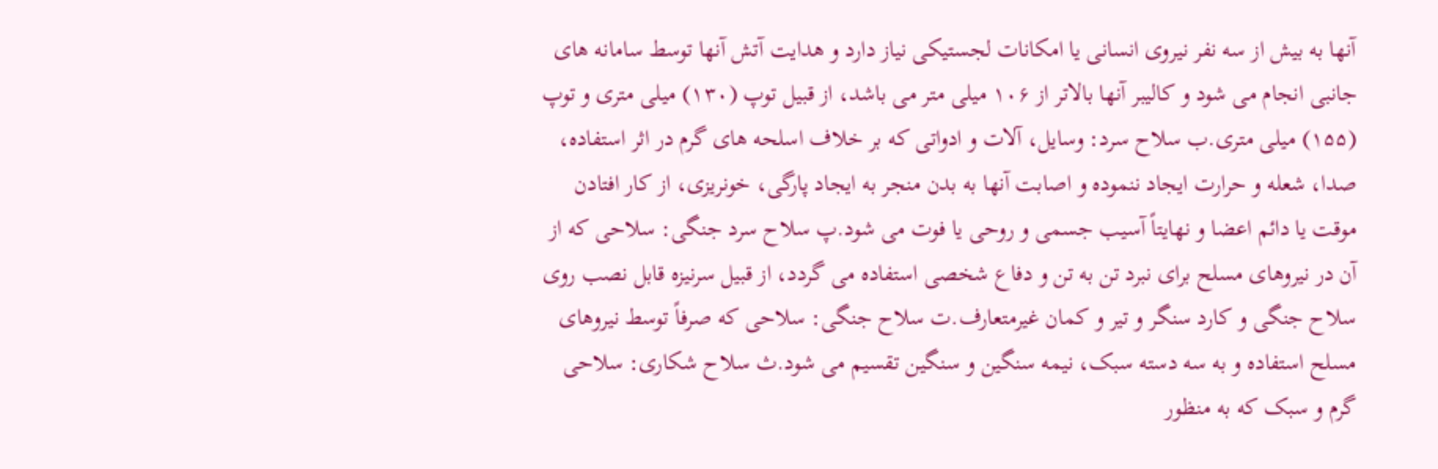آنها به بیش از سه نفر نیروی انسانی یا امکانات لجستیکی نیاز دارد و هدایت آتش آنها توسط سامانه های جانبی انجام می شود و کالیبر آنها بالاتر از ۱۰۶ میلی متر می باشد، از قبیل توپ (۱۳۰) میلی متری و توپ (۱۵۵) میلی متری.ب سلاح سرد: وسایل، آلات و ادواتی که بر خلاف اسلحه های گرم در اثر استفاده، صدا، شعله و حرارت ایجاد ننموده و اصابت آنها به بدن منجر به ایجاد پارگی، خونریزی، از کار افتادن موقت یا دائم اعضا و نهایتاً آسیب جسمی و روحی یا فوت می شود.پ سلاح سرد جنگی: سلاحی که از آن در نیروهای مسلح برای نبرد تن به تن و دفاع شخصی استفاده می گردد، از قبیل سرنیزه قابل نصب روی سلاح جنگی و کارد سنگر و تیر و کمان غیرمتعارف.ت سلاح جنگی: سلاحی که صرفاً توسط نیروهای مسلح استفاده و به سه دسته سبک، نیمه سنگین و سنگین تقسیم می شود.ث سلاح شکاری: سلاحی گرم و سبک که به منظور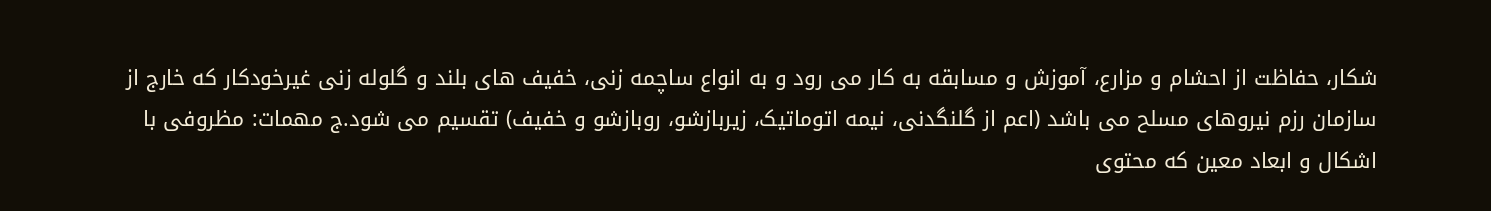شکار، حفاظت از احشام و مزارع، آموزش و مسابقه به کار می رود و به انواع ساچمه زنی، خفیف های بلند و گلوله زنی غیرخودکار که خارج از سازمان رزم نیروهای مسلح می باشد (اعم از گلنگدنی، نیمه اتوماتیک، زیربازشو، روبازشو و خفیف) تقسیم می شود.ج مهمات: مظروفی با اشکال و ابعاد معین که محتوی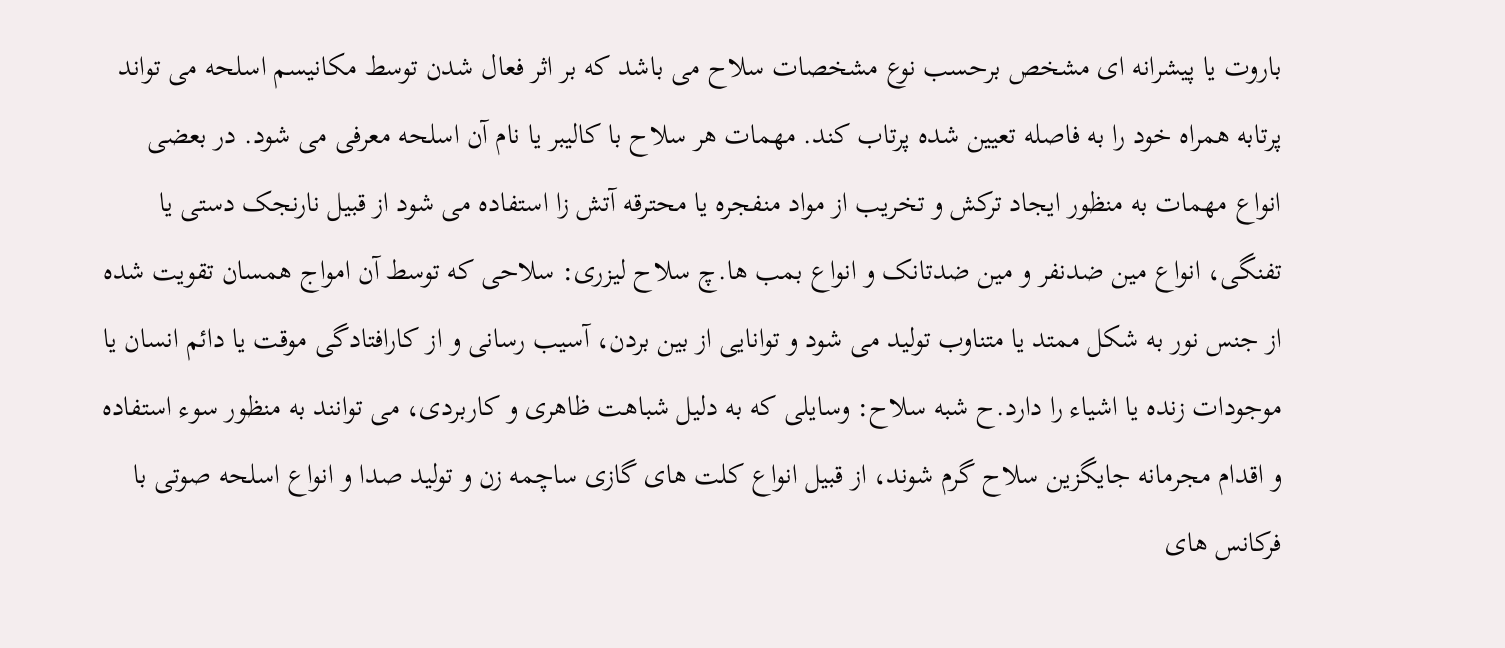باروت یا پیشرانه ای مشخص برحسب نوع مشخصات سلاح می باشد که بر اثر فعال شدن توسط مکانیسم اسلحه می تواند پرتابه همراه خود را به فاصله تعیین شده پرتاب کند. مهمات هر سلاح با کالیبر یا نام آن اسلحه معرفی می شود. در بعضی انواع مهمات به منظور ایجاد ترکش و تخریب از مواد منفجره یا محترقه آتش زا استفاده می شود از قبیل نارنجک دستی یا تفنگی، انواع مین ضدنفر و مین ضدتانک و انواع بمب ها.چ سلاح لیزری: سلاحی که توسط آن امواج همسان تقویت شده از جنس نور به شکل ممتد یا متناوب تولید می شود و توانایی از بین بردن، آسیب رسانی و از کارافتادگی موقت یا دائم انسان یا موجودات زنده یا اشیاء را دارد.ح شبه سلاح: وسایلی که به دلیل شباهت ظاهری و کاربردی، می توانند به منظور سوء استفاده و اقدام مجرمانه جایگزین سلاح گرم شوند، از قبیل انواع کلت های گازی ساچمه زن و تولید صدا و انواع اسلحه صوتی با فرکانس های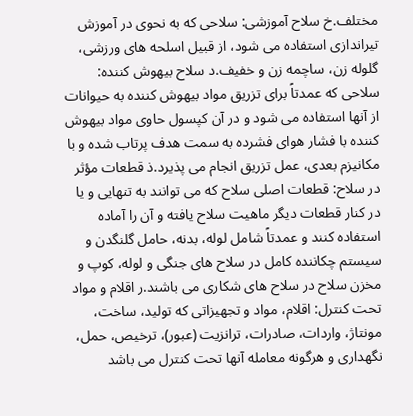مختلف.خ سلاح آموزشی: سلاحی که به نحوی در آموزش تیراندازی استفاده می شود، از قبیل اسلحه های ورزشی، گلوله زن، ساچمه زن و خفیف.د سلاح بیهوش کننده: سلاحی که عمدتاً برای تزریق مواد بیهوش کننده به حیوانات از آنها استفاده می شود و در آن کپسول حاوی مواد بیهوش کننده با فشار هوای فشرده به سمت هدف پرتاب شده و با مکانیزم بعدی، عمل تزریق انجام می پذیرد.ذ قطعات مؤثر در سلاح: قطعات اصلی سلاح که می توانند به تنهایی و یا در کنار قطعات دیگر ماهیت سلاح یافته و آن را آماده استفاده کنند و عمدتاً شامل لوله، بدنه، حامل گلنگدن و سیستم چکاننده کامل در سلاح های جنگی و لوله، کوپ و مخزن سلاح در سلاح های شکاری می باشند.ر اقلام و مواد تحت کنترل: اقلام، مواد و تجهیزاتی که تولید، ساخت، مونتاژ، واردات، صادرات، ترانزیت (عبور)، ترخیص، حمل، نگهداری و هرگونه معامله آنها تحت کنترل می باشد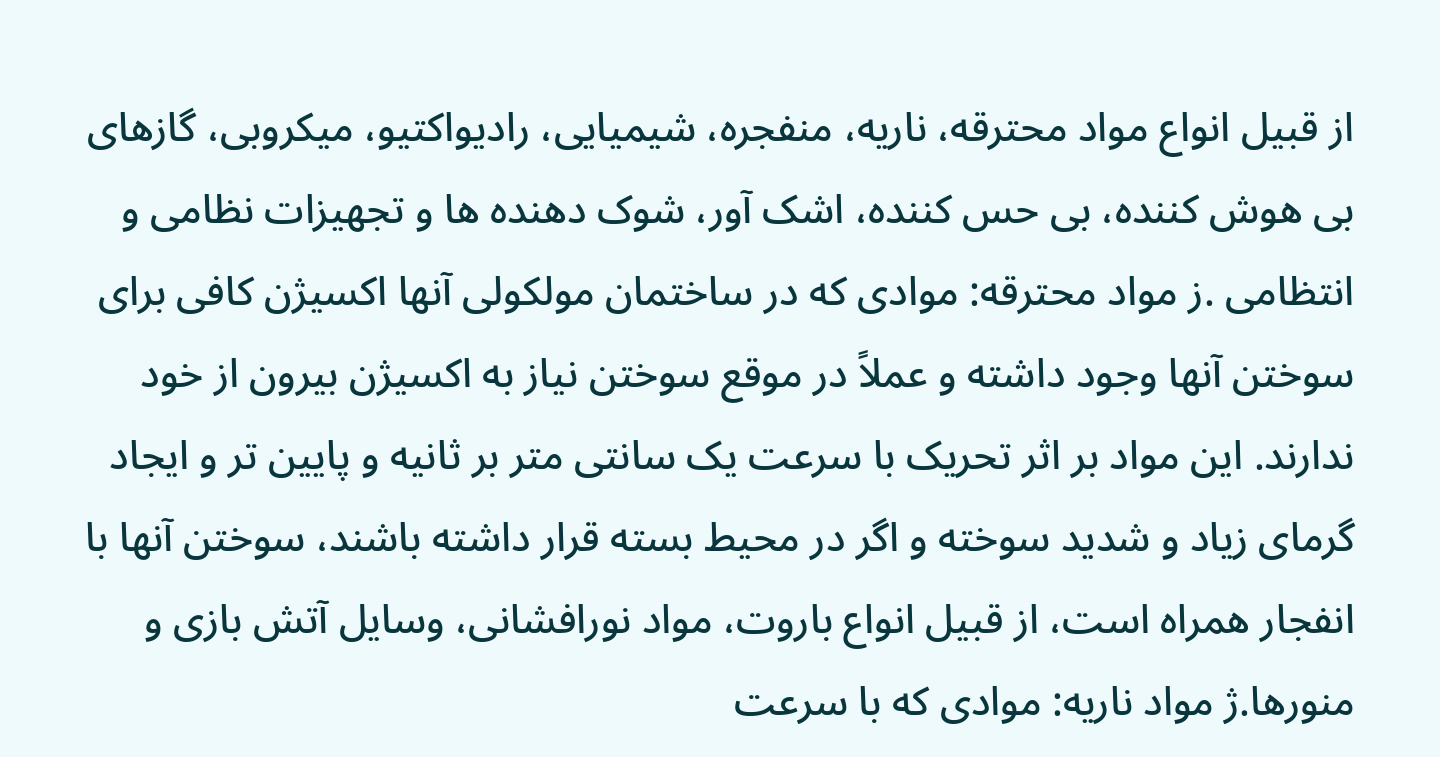از قبیل انواع مواد محترقه، ناریه، منفجره، شیمیایی، رادیواکتیو، میکروبی، گازهای بی هوش کننده، بی حس کننده، اشک آور، شوک دهنده ها و تجهیزات نظامی و انتظامی .ز مواد محترقه: موادی که در ساختمان مولکولی آنها اکسیژن کافی برای سوختن آنها وجود داشته و عملاً در موقع سوختن نیاز به اکسیژن بیرون از خود ندارند. این مواد بر اثر تحریک با سرعت یک سانتی متر بر ثانیه و پایین تر و ایجاد گرمای زیاد و شدید سوخته و اگر در محیط بسته قرار داشته باشند، سوختن آنها با انفجار همراه است، از قبیل انواع باروت، مواد نورافشانی، وسایل آتش بازی و منورها.ژ مواد ناریه: موادی که با سرعت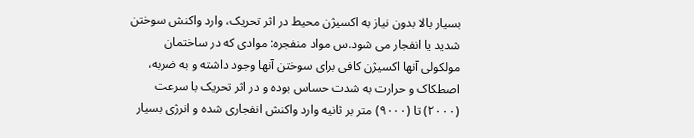بسیار بالا بدون نیاز به اکسیژن محیط در اثر تحریک، وارد واکنش سوختن شدید یا انفجار می شود.س مواد منفجره: موادی که در ساختمان مولکولی آنها اکسیژن کافی برای سوختن آنها وجود داشته و به ضربه، اصطکاک و حرارت به شدت حساس بوده و در اثر تحریک با سرعت (۲۰۰۰) تا (۹۰۰۰) متر بر ثانیه وارد واکنش انفجاری شده و انرژی بسیار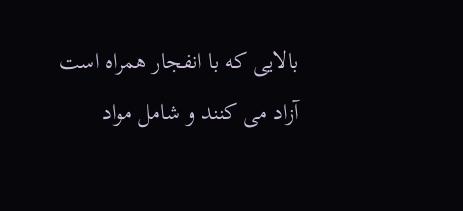بالایی که با انفجار همراه است آزاد می کنند و شامل مواد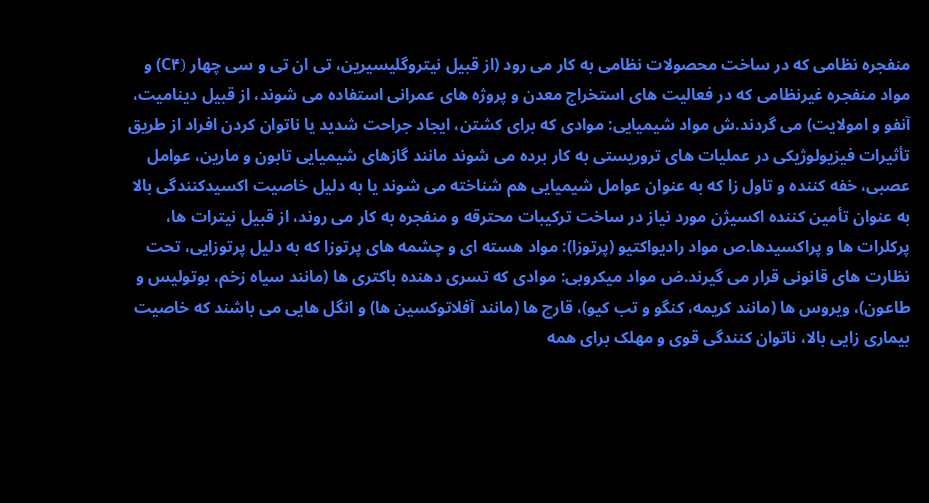منفجره نظامی که در ساخت محصولات نظامی به کار می رود (از قبیل نیتروگلیسیرین، تی ان تی و سی چهار (C۴) و مواد منفجره غیرنظامی که در فعالیت های استخراج معدن و پروژه های عمرانی استفاده می شوند، از قبیل دینامیت، آنفو و امولایت) می گردند.ش مواد شیمیایی: موادی که برای کشتن، ایجاد جراحت شدید یا ناتوان کردن افراد از طریق تأثیرات فیزیولوژیکی در عملیات های تروریستی به کار برده می شوند مانند گازهای شیمیایی تابون و مارین، عوامل عصبی، خفه کننده و تاول زا که به عنوان عوامل شیمیایی هم شناخته می شوند یا به دلیل خاصیت اکسیدکنندگی بالا به عنوان تأمین کننده اکسیژن مورد نیاز در ساخت ترکیبات محترقه و منفجره به کار می روند، از قبیل نیترات ها، پرکلرات ها و پراکسیدها.ص مواد رادیواکتیو (پرتوزا): مواد هسته ای و چشمه های پرتوزا که به دلیل پرتوزایی، تحت نظارت های قانونی قرار می گیرند.ض مواد میکروبی: موادی که تسری دهنده باکتری ها (مانند سیاه زخم، بوتولیس و طاعون)، ویروس ها (مانند کریمه، کنگو و تب کیو)، قارچ ها (مانند آفلاتوکسین ها) و انگل هایی می باشند که خاصیت بیماری زایی بالا، ناتوان کنندگی قوی و مهلک برای همه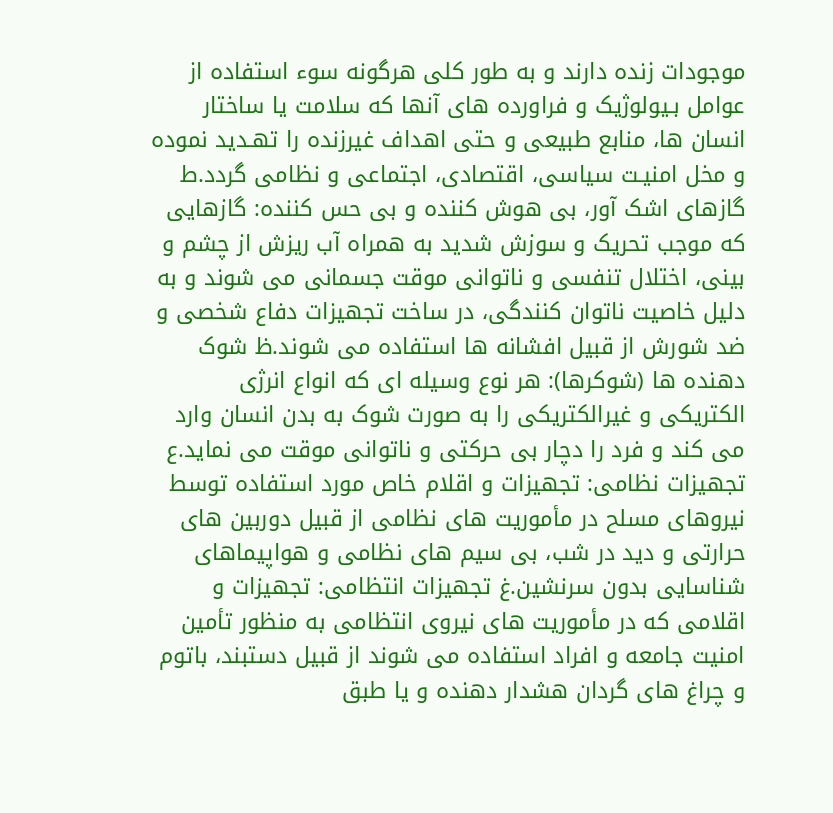موجودات زنده دارند و به طور کلی هرگونه سوء استفاده از عوامل بـیولوژیک و فراورده های آنها که سلامت یا ساختار انسان ها، منابع طبیعی و حتی اهداف غیرزنده را تهـدید نموده و مخل امنیـت سیاسی، اقتصادی، اجتماعی و نظامی گردد.ط گازهای اشک آور، بی هوش کننده و بی حس کننده: گازهایی که موجب تحریک و سوزش شدید به همراه آب ریزش از چشم و بینی، اختلال تنفسی و ناتوانی موقت جسمانی می شوند و به دلیل خاصیت ناتوان کنندگی، در ساخت تجهیزات دفاع شخصی و ضد شورش از قبیل افشانه ها استفاده می شوند.ظ شوک دهنده ها (شوکرها): هر نوع وسیله ای که انواع انرژی الکتریکی و غیرالکتریکی را به صورت شوک به بدن انسان وارد می کند و فرد را دچار بی حرکتی و ناتوانی موقت می نماید.ع تجهیزات نظامی: تجهیزات و اقلام خاص مورد استفاده توسط نیروهای مسلح در مأموریت های نظامی از قبیل دوربین های حرارتی و دید در شب، بی سیم های نظامی و هواپیماهای شناسایی بدون سرنشین.غ تجهیزات انتظامی: تجهیزات و اقلامی که در مأموریت های نیروی انتظامی به منظور تأمین امنیت جامعه و افراد استفاده می شوند از قبیل دستبند، باتوم و چراغ های گردان هشدار دهنده و یا طبق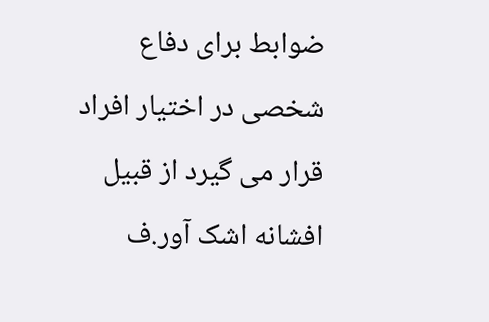ضوابط برای دفاع شخصی در اختیار افراد قرار می گیرد از قبیل افشانه اشک آور.ف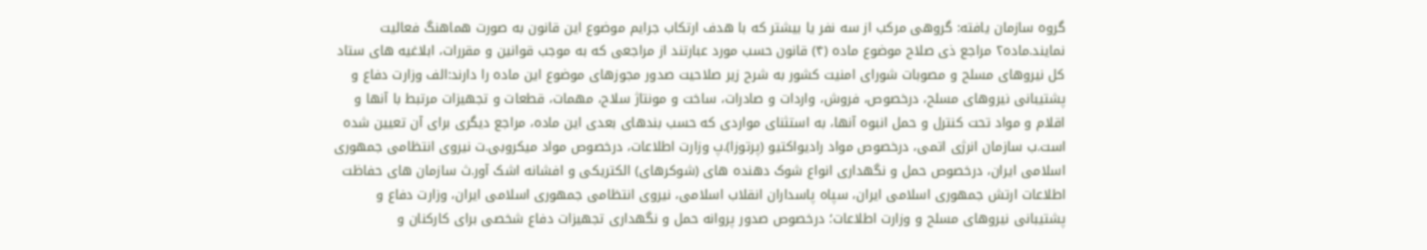گروه سازمان یافته: گروهی مرکب از سه نفر یا بیشتر که با هدف ارتکاب جرایم موضوع این قانون به صورت هماهنگ فعالیت نمایند.ماده۲ مراجع ذی صلاح موضوع ماده (۴) قانون حسب مورد عبارتند از مراجعی که به موجب قوانین و مقررات، ابلاغیه های ستاد کل نیروهای مسلح و مصوبات شورای امنیت کشور به شرح زیر صلاحیت صدور مجوزهای موضوع این ماده را دارند:الف وزارت دفاع و پشتیبانی نیروهای مسلح، درخصوص، فروش، واردات و صادرات، ساخت و مونتاژ سلاح، مهمات، قطعات و تجهیزات مرتبط با آنها و اقلام و مواد تحت کنترل و حمل انبوه آنها، به استثنای مواردی که حسب بندهای بعدی این ماده، مراجع دیگری برای آن تعیین شده است.ب سازمان انرژی اتمی، درخصوص مواد رادیواکتیو (پرتوزا).پ وزارت اطلاعات، درخصوص مواد میکروبی.ت نیروی انتظامی جمهوری اسلامی ایران، درخصوص حمل و نگهداری انواع شوک دهنده های (شوکرهای) الکتریکی و افشانه اشک آور.ث سازمان های حفاظت اطلاعات ارتش جمهوری اسلامی ایران، سپاه پاسداران انقلاب اسلامی، نیروی انتظامی جمهوری اسلامی ایران، وزارت دفاع و پشتیبانی نیروهای مسلح و وزارت اطلاعات؛ درخصوص صدور پروانه حمل و نگهداری تجهیزات دفاع شخصی برای کارکنان و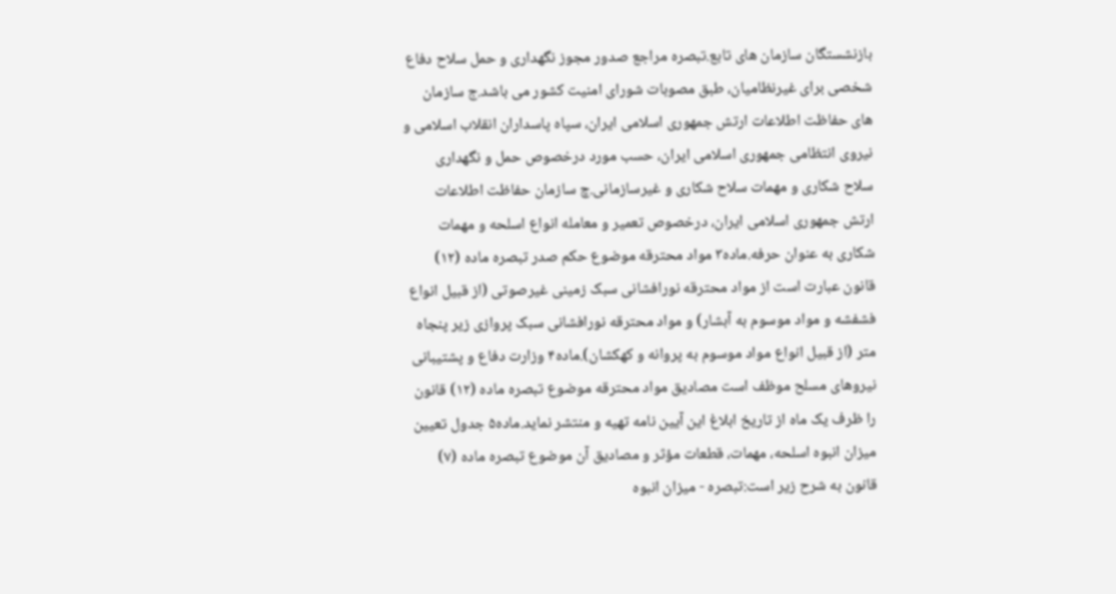بازنشستگان سازمان های تابع.تبصره مراجع صدور مجوز نگهداری و حمل سلاح دفاع شخصی برای غیرنظامیان، طبق مصوبات شورای امنیت کشور می باشد.ج سازمان های حفاظت اطلاعات ارتش جمهوری اسلامی ایران، سپاه پاسداران انقلاب اسلامی و نیروی انتظامی جمهوری اسلامی ایران، حسب مورد درخصوص حمل و نگهداری سلاح شکاری و مهمات سلاح شکاری و غیرسازمانی.چ سازمان حفاظت اطلاعات ارتش جمهوری اسلامی ایران، درخصوص تعمیر و معامله انواع اسلحه و مهمات شکاری به عنوان حرفه.ماده۳ مواد محترقه موضوع حکم صدر تبصره ماده (۱۲) قانون عبارت است از مواد محترقه نورافشانی سبک زمینی غیرصوتی (از قبیل انواع فشفشه و مواد موسوم به آبشار) و مواد محترقه نورافشانی سبک پروازی زیر پنجاه متر (از قبیل انواع مواد موسوم به پروانه و کهکشان).ماده۴ وزارت دفاع و پشتیبانی نیروهای مسلح موظف است مصادیق مواد محترقه موضوع تبصره ماده (۱۲) قانون را ظرف یک ماه از تاریخ ابلاغ این آیین نامه تهیه و منتشر نماید.ماده۵ جدول تعیین میزان انبوه اسلحه، مهمات، قطعات مؤثر و مصادیق آن موضوع تبصره ماده (۷) قانون به شرح زیر است:تبصره - میزان انبوه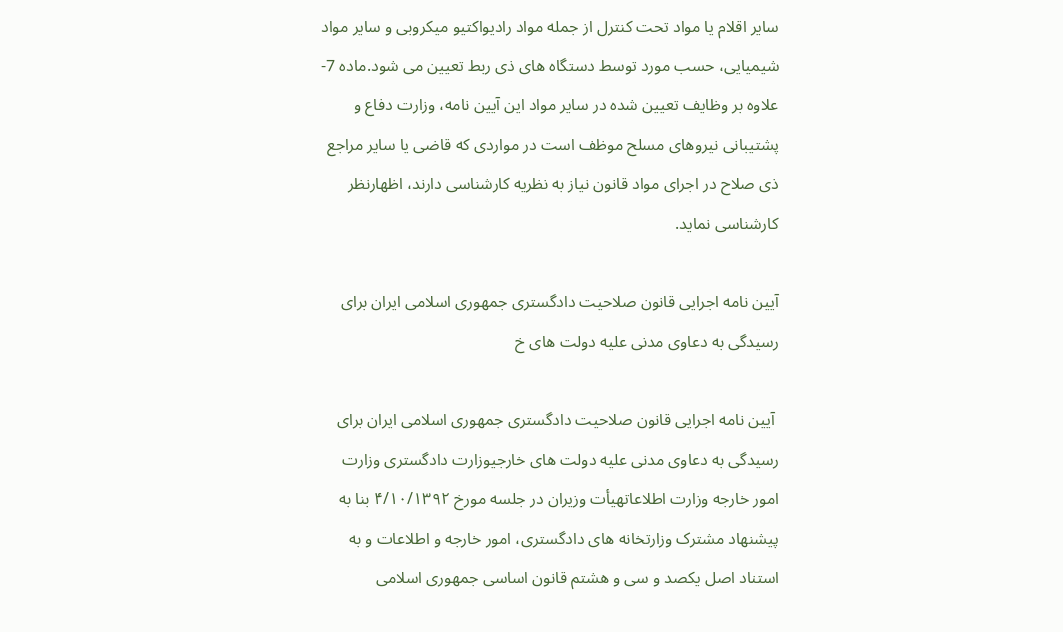سایر اقلام یا مواد تحت کنترل از جمله مواد رادیواکتیو میکروبی و سایر مواد شیمیایی، حسب مورد توسط دستگاه های ذی ربط تعیین می شود.ماده 7- علاوه بر وظایف تعیین شده در سایر مواد این آیین نامه، وزارت دفاع و پشتیبانی نیروهای مسلح موظف است در مواردی که قاضی یا سایر مراجع ذی صلاح در اجرای مواد قانون نیاز به نظریه کارشناسی دارند، اظهارنظر کارشناسی نماید.

آیین نامه اجرایی قانون صلاحیت دادگستری جمهوری اسلامی ایران برای رسیدگی به دعاوی مدنی علیه دولت های خ

 آیین نامه اجرایی قانون صلاحیت دادگستری جمهوری اسلامی ایران برای رسیدگی به دعاوی مدنی علیه دولت های خارجیوزارت دادگستری وزارت امور خارجه وزارت اطلاعاتهیأت وزیران در جلسه مورخ ۴/۱۰/۱۳۹۲ بنا به پیشنهاد مشترک وزارتخانه های دادگستری، امور خارجه و اطلاعات و به استناد اصل یکصد و سی و هشتم قانون اساسی جمهوری اسلامی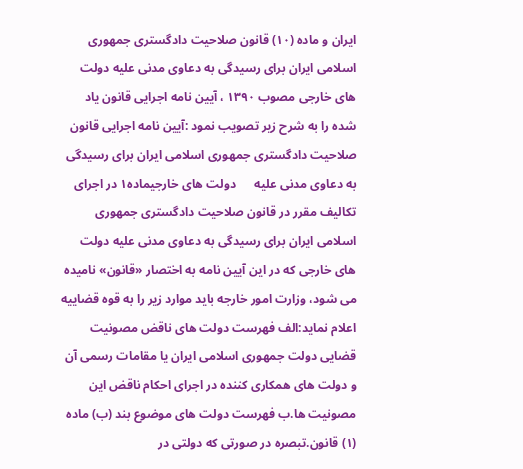ایران و ماده (۱۰) قانون صلاحیت دادگستری جمهوری اسلامی ایران برای رسیدگی به دعاوی مدنی علیه دولت های خارجی مصوب ۱۳۹۰ ، آیین نامه اجرایی قانون یاد شده را به شرح زیر تصویب نمود :آیین نامه اجرایی قانون صلاحیت دادگستری جمهوری اسلامی ایران برای رسیدگی به دعاوی مدنی علیه      دولت های خارجیماده۱ در اجرای تکالیف مقرر در قانون صلاحیت دادگستری جمهوری اسلامی ایران برای رسیدگی به دعاوی مدنی علیه دولت های خارجی که در این آیین نامه به اختصار «قانون» نامیده می شود، وزارت امور خارجه باید موارد زیر را به قوه قضاییه اعلام نماید:الف فهرست دولت های ناقض مصونیت قضایی دولت جمهوری اسلامی ایران یا مقامات رسمی آن و دولت های همکاری کننده در اجرای احکام ناقض این مصونیت ها.ب فهرست دولت های موضوع بند (ب) ماده (۱) قانون.تبصره در صورتی که دولتی در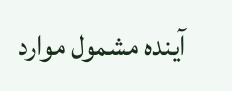آینده مشمول موارد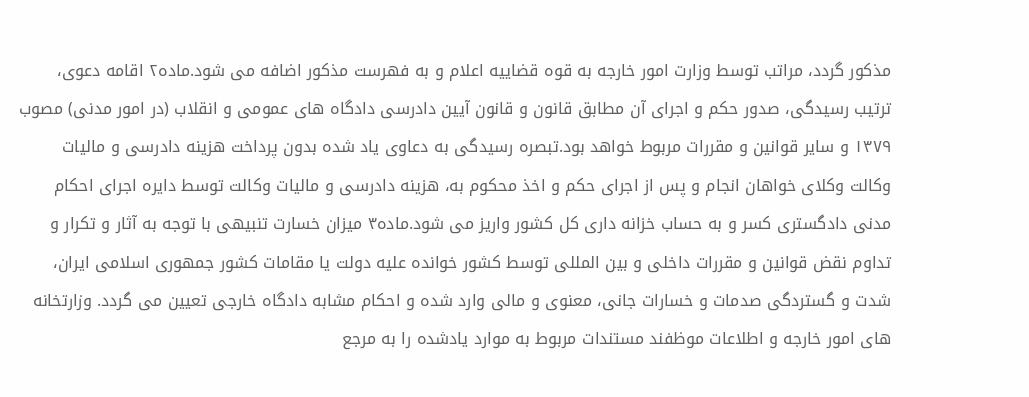مذکور گردد، مراتب توسط وزارت امور خارجه به قوه قضاییه اعلام و به فهرست مذکور اضافه می شود.ماده۲ اقامه دعوی، ترتیب رسیدگی، صدور حکم و اجرای آن مطابق قانون و قانون آیین دادرسی دادگاه های عمومی و انقلاب (در امور مدنی) مصوب ۱۳۷۹ و سایر قوانین و مقررات مربوط خواهد بود.تبصره رسیدگی به دعاوی یاد شده بدون پرداخت هزینه دادرسی و مالیات وکالت وکلای خواهان انجام و پس از اجرای حکم و اخذ محکوم به، هزینه دادرسی و مالیات وکالت توسط دایره اجرای احکام مدنی دادگستری کسر و به حساب خزانه داری کل کشور واریز می شود.ماده۳ میزان خسارت تنبیهی با توجه به آثار و تکرار و تداوم نقض قوانین و مقررات داخلی و بین المللی توسط کشور خوانده علیه دولت یا مقامات کشور جمهوری اسلامی ایران، شدت و گستردگی صدمات و خسارات جانی، معنوی و مالی وارد شده و احکام مشابه دادگاه خارجی تعیین می گردد. وزارتخانه های امور خارجه و اطلاعات موظفند مستندات مربوط به موارد یادشده را به مرجع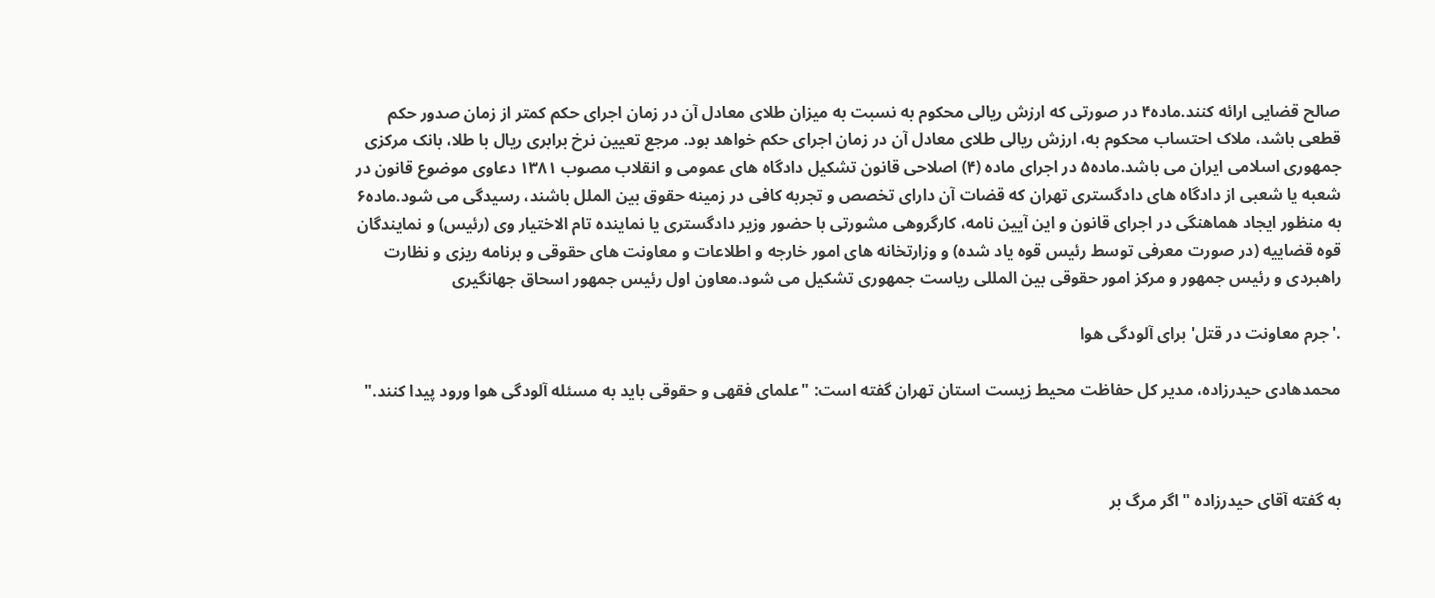صالح قضایی ارائه کنند.ماده۴ در صورتی که ارزش ریالی محکوم به نسبت به میزان طلای معادل آن در زمان اجرای حکم کمتر از زمان صدور حکم قطعی باشد، ملاک احتساب محکوم به، ارزش ریالی طلای معادل آن در زمان اجرای حکم خواهد بود. مرجع تعیین نرخ برابری ریال با طلا، بانک مرکزی جمهوری اسلامی ایران می باشد.ماده۵ در اجرای ماده (۴) اصلاحی قانون تشکیل دادگاه های عمومی و انقلاب مصوب ۱۳۸۱ دعاوی موضوع قانون در شعبه یا شعبی از دادگاه های دادگستری تهران که قضات آن دارای تخصص و تجربه کافی در زمینه حقوق بین الملل باشند، رسیدگی می شود.ماده۶ به منظور ایجاد هماهنگی در اجرای قانون و این آیین نامه، کارگروهی مشورتی با حضور وزیر دادگستری یا نماینده تام الاختیار وی (رئیس) و نمایندگان قوه قضاییه (در صورت معرفی توسط رئیس قوه یاد شده) و وزارتخانه های امور خارجه و اطلاعات و معاونت های حقوقی و برنامه ریزی و نظارت راهبردی و رئیس جمهور و مرکز امور حقوقی بین المللی ریاست جمهوری تشکیل می شود.معاون اول رئیس جمهور اسحاق جهانگیری

.'جرم معاونت در قتل' برای آلودگی هوا

محمدهادی حیدرزاده، مدیر کل حفاظت محیط زیست استان تهران گفته است: "علمای فقهی و حقوقی باید به مسئله آلودگی هوا ورود پیدا کنند."



به گفته آقای حیدرزاده "اگر مرگ بر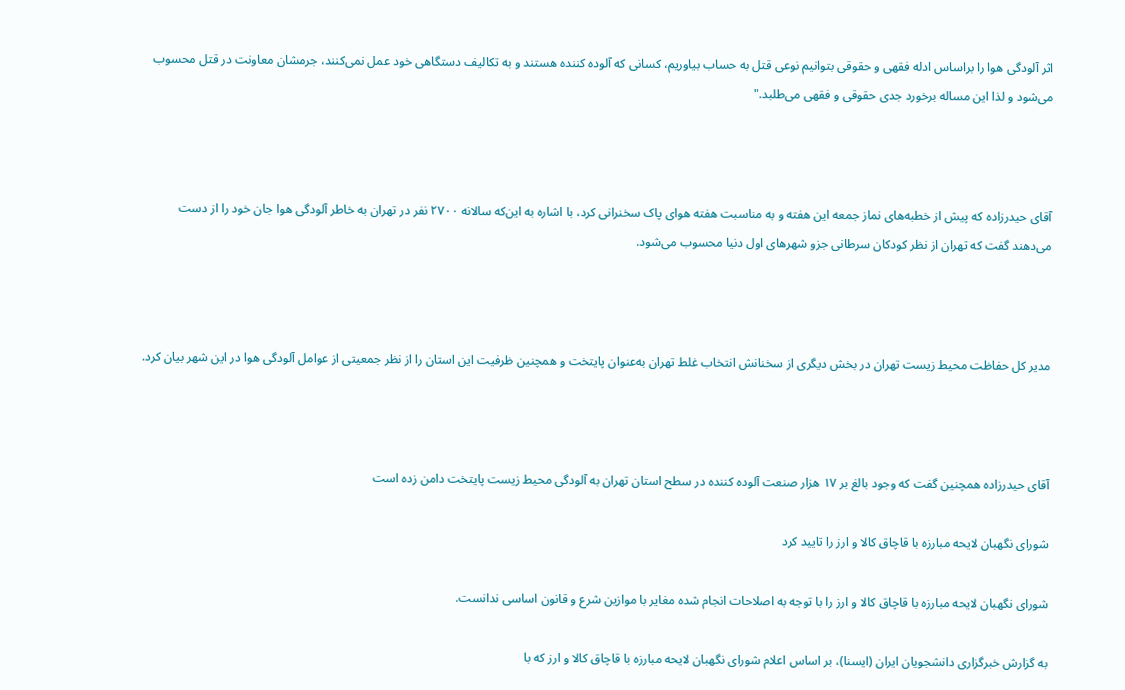اثر آلودگی هوا را براساس ادله فقهی و حقوقی بتوانیم نوعی قتل به حساب بیاوریم، کسانی که آلوده کننده هستند و به تکالیف دستگاهی خود عمل نمی‌کنند، جرمشان معاونت در قتل محسوب می‌شود و لذا این مساله برخورد جدی حقوقی و فقهی می‌طلبد."



آقای حیدرزاده که پیش از خطبه‌های نماز جمعه این هفته و به مناسبت هفته هوای پاک سخنرانی کرد، با اشاره به این‌که سالانه ۲۷۰۰ نفر در تهران به خاطر آلودگی هوا جان خود را از دست می‌دهند گفت که تهران از نظر کودکان سرطانی جزو شهرهای اول دنیا محسوب می‌شود.



مدیر کل حفاظت محیط زیست تهران در بخش دیگری از سخنانش انتخاب غلط تهران به‌عنوان پایتخت و همچنین ظرفیت این استان را از نظر جمعیتی از عوامل آلودگی هوا در این شهر بیان کرد.



آقای حیدرزاده همچنین گفت که وجود بالغ بر ۱۷ هزار صنعت آلوده کننده در سطح استان تهران به آلودگی محیط زیست پایتخت دامن زده است

شورای نگهبان لایحه مبارزه با قاچاق کالا و ارز را تایید کرد

شورای نگهبان لایحه مبارزه با قاچاق کالا و ارز را با توجه به اصلاحات انجام شده مغایر با موازین شرع و قانون اساسی ندانست.

به گزارش خبرگزاری دانشجویان ایران (ایسنا)، بر اساس اعلام شورای نگهبان لایحه مبارزه با قاچاق کالا و ارز که با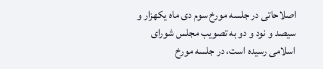اصلاحاتی در جلسه مورخ سوم دی ماه یکهزار و سیصد و نود و دو به تصویب مجلس شورای اسلامی رسیده است، در جلسه مورخ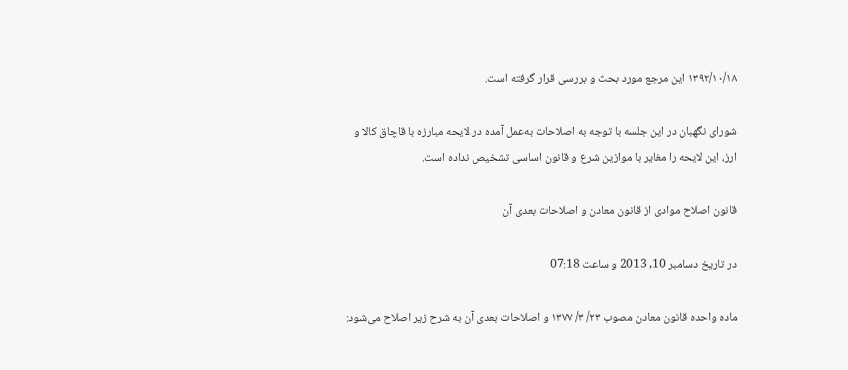۱۳۹۲/۱۰/۱۸ این مرجع مورد بحث و بررسی قرار گرفته است.

شورای نگهبان در این جلسه با توجه به اصلاحات به‌عمل آمده در لایحه مبارزه با قاچاق کالا و ارز، این لایحه را مغایر با موازین شرع و قانون اساسی تشخیص نداده است.

قانون اصلاح موادی از قانون معادن و اصلاحات بعدی آن

در تاریخ دسامبر 10, 2013 و ساعت 07:18

ماده واحده قانون معادن مصوب ۲۳/ ۳/ ۱۳۷۷ و اصلاحات بعدی آن به شرح زیر اصلاح می‌شود: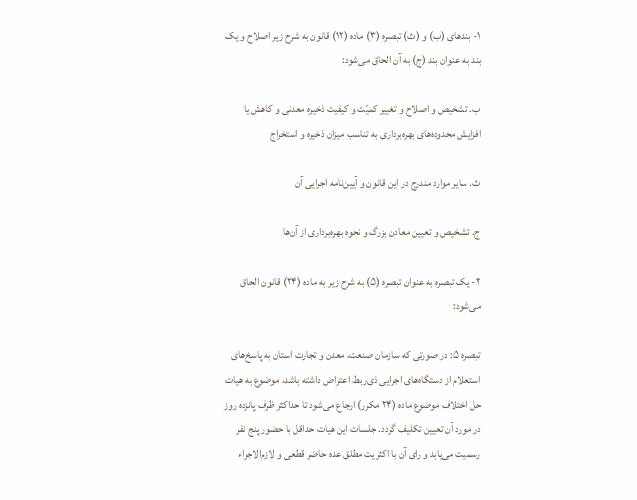۱- بندهای (ب) و (ث) تبصره (۳) ماده (۱۲) قانون به شرح زیر اصلاح و یک بند به عنوان بند (ج) به آن الحاق می‌شود:

ب. تشخیص و اصلاح و تغییر کمیّت و کیفیت ذخیره معدنی و کاهش یا افزایش محدوده‌های بهره‌برداری به تناسب میزان ذخیره و استخراج

ث. سایر موارد مندرج در این قانون و آیین‌نامه اجرایی آن

ج. تشخیص و تعیین معادن بزرگ و نحوه بهره‌برداری از آن‌ها

۲- یک تبصره به عنوان تبصره (۵) به شرح زیر به ماده (۲۴) قانون الحاق می‌شود:

تبصره ۵: در صورتی‌ که سازمان صنعت، معدن و تجارت استان به پاسخ‌های استعلام از دستگاه‌های اجرایی ذی‌ربط اعتراض داشته باشد، موضوع به هیات حل اختلاف موضوع ماده (۲۴ مکرر) ارجاع می‌شود تا حداکثر ظرف پانزده روز در مورد آن تعیین تکلیف گردد. جلسات این هیات حداقل با حضور پنج نفر رسمیت می‌یابد و رای آن با اکثریت مطلق عده حاضر قطعی و لازم‌الاجراء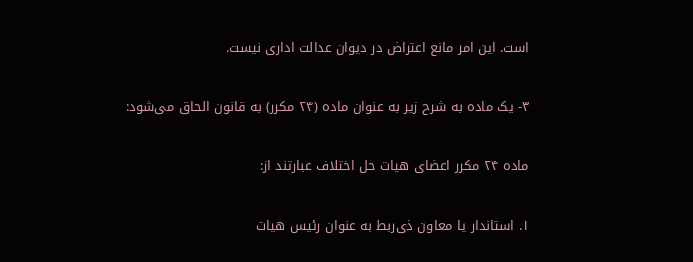است. این امر مانع اعتراض در دیوان عدالت اداری نیست.

۳- یک ماده به شرح زیر به عنوان ماده (۲۴ مکرر) به قانون الحاق می‌شود:

ماده ۲۴ مکرر اعضای هیات حل اختلاف عبارتند از:

۱. استاندار یا معاون ذی‌ربط به عنوان رئیس هیات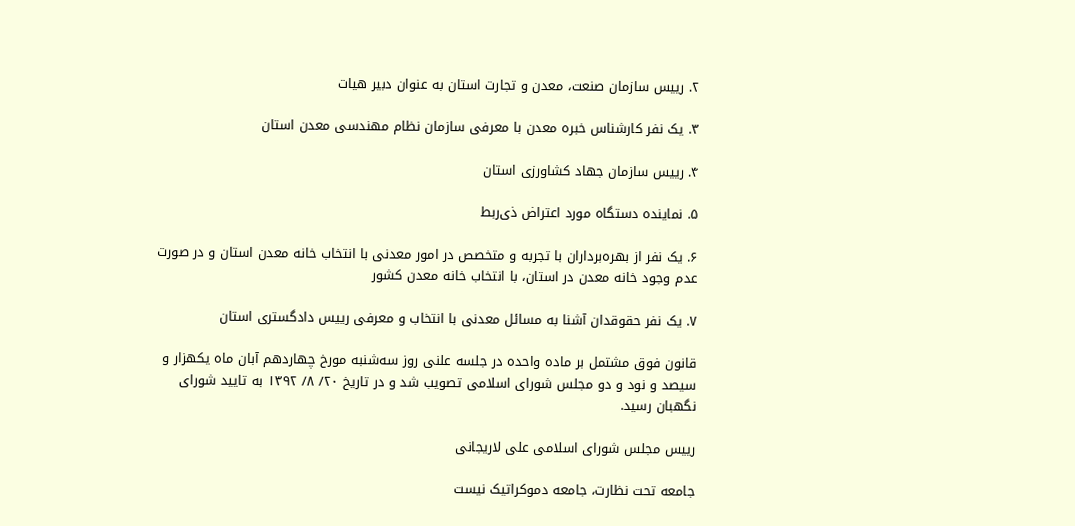۲. رییس سازمان صنعت، معدن و تجارت استان به عنوان دبیر هیات

۳. یک نفر کارشناس خبره معدن با معرفی سازمان نظام مهندسی معدن استان

۴. رییس سازمان جهاد کشاورزی استان

۵. نماینده دستگاه مورد اعتراض ذی‌ربط

۶. یک نفر از بهره‌برداران با تجربه و متخصص در امور معدنی با انتخاب خانه معدن استان و در صورت عدم وجود خانه معدن در استان، با انتخاب خانه معدن کشور

۷. یک نفر حقوقدان آشنا به مسائل معدنی با انتخاب و معرفی رییس دادگستری استان

قانون فوق مشتمل بر ماده واحده در جلسه علنی روز سه‌شنبه مورخ چهاردهم آبان‌ ماه یکهزار و سیصد و نود و دو مجلس شورای اسلامی تصویب شد و در تاریخ ۲۰/ ۸/ ۱۳۹۲ به تایید شورای نگهبان رسید.

رییس مجلس شورای اسلامی علی لاریجانی

جامعه تحت نظارت، جامعه دموکراتیک نیست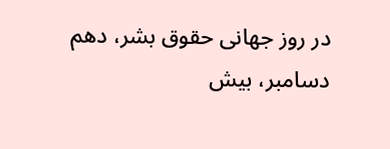در روز جهانی حقوق بشر، دهم دسامبر، بیش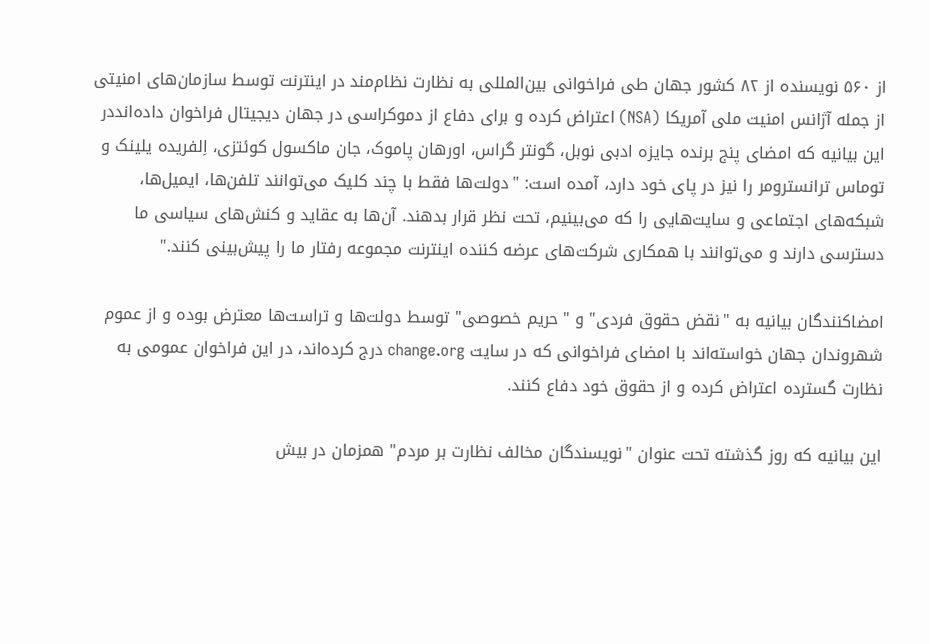از ۵۶۰ نویسنده از ۸۲ کشور جهان طی فراخوانی بین‌المللی به نظارت نظام‌مند در اینترنت توسط سازمان‌های امنیتی از جمله آژانس امنیت ملی آمریکا (NSA) اعتراض کرده و برای دفاع از دموکراسی در جهان دیجیتال فراخوان داده‌انددر این بیانیه که امضای پنج برنده جایزه ادبی نوبل، گونتر گراس، اورهان پاموک، جان ماکسول کوئتزی، اِلفریده یلینک و توماس ترانسترومر را نیز در پای خود دارد، آمده است: "دولت‌ها فقط با چند کلیک می‌توانند تلفن‌ها، ایمیل‌ها، شبکه‌های اجتماعی و سایت‌هایی را که می‌بینیم، تحت نظر قرار بدهند. آن‌ها به عقاید و کنش‌های سیاسی ما دسترسی دارند و می‌توانند با همکاری شرکت‌های عرضه کننده‌ اینترنت مجموعه رفتار ما را پیش‌بینی کنند."

امضاکنندگان بیانیه به "نقض حقوق فردی" و "حریم خصوصی" توسط دولت‌ها و تراست‌ها معترض بوده و از عموم شهروندان جهان خواسته‌اند با امضای فراخوانی که در سایت change.org درج کرده‌اند، در این فراخوان عمومی به نظارت گسترده اعتراض کرده و از حقوق خود دفاع کنند.

این بیانیه که روز گذشته تحت عنوان "نویسندگان مخالف نظارت بر مردم" همزمان در بیش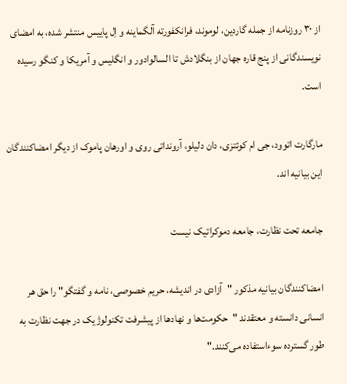از ۳۰ روزنامه از جمله گاردین، لوموند، فرانکفورته آلگماینه و اِل پاییس منتشر شده، به امضای نویسندگانی از پنج قاره جهان از بنگلادش تا السالوادور و انگلیس و آمریکا و کنگو رسیده است.

مارگارت اتوود، جی ام کوئتزی، دان دلیلو، آرونداتی روی و اورهان پاموک از دیگر امضاکنندگان این بیانیه اند.

جامعه تحت نظارت، جامعه دموکراتیک نیست

امضاکنندگان بیانیه مذکور "آزادی در اندیشه، حریم خصوصی، نامه و گفتگو" را حق هر انسانی دانسته و معتقدند "حکومت‌ها و نهادها از پیشرفت تکنولوژیک در جهت نظارت به طور گسترده سوءاستفاده می‌کنند."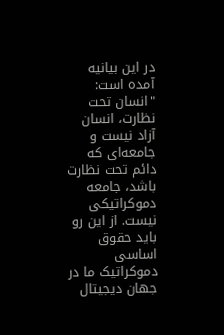در این بیانیه آمده است: "انسان تحت نظارت، انسان آزاد نیست و جامعه‌ای که دائم تحت نظارت باشد، جامعه دموکراتیکی نیست. از این رو باید حقوق اساسی دموکراتیک ما در جهان دیجیتال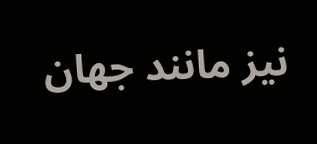نیز مانند جهان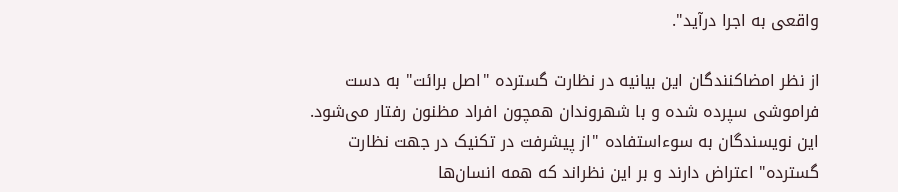واقعی به اجرا درآید".

از نظر امضاکنندگان این بیانیه در نظارت گسترده "اصل برائت" به دست فراموشی سپرده شده و با شهروندان همچون افراد مظنون رفتار می‌شود. این نویسندگان به سوءاستفاده "از پیشرفت در تکنیک در جهت نظارت گسترده" اعتراض دارند و بر این نظراند که همه انسان‌ها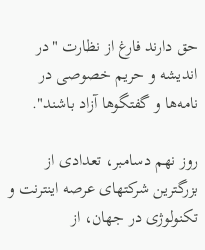حق دارند فارغ از نظارت "در اندیشه و حریم خصوصی در نامه‌ها و گفتگوها آزاد باشند".

روز نهم دسامبر، تعدادی از بزرگترین شرکتهای عرصه اینترنت و تکنولوژی در جهان، از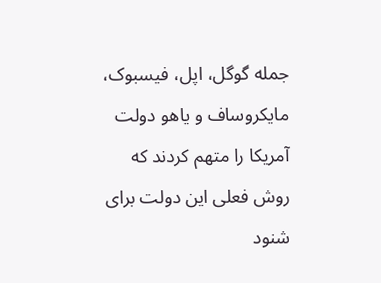جمله گوگل، اپل، فیسبوک، مایکروساف و یاهو دولت آمریکا را متهم کردند که روش فعلی این دولت برای شنود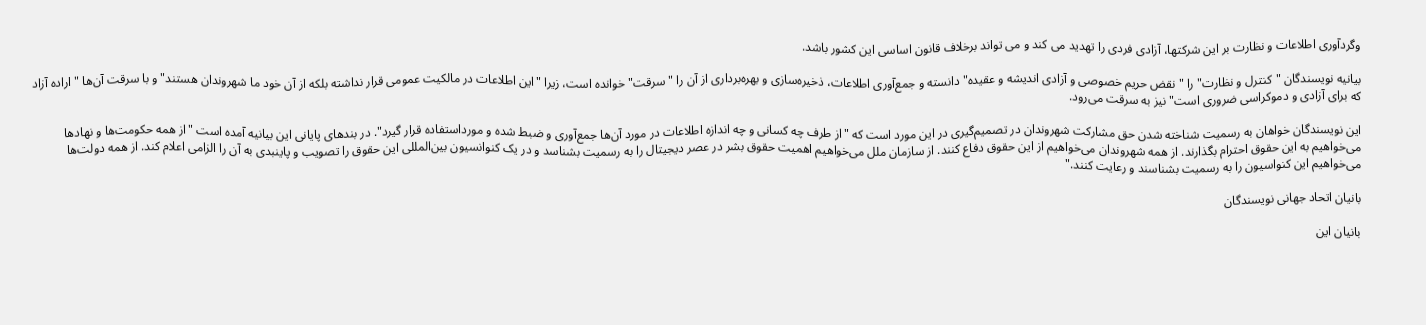وگردآوری اطلاعات و نظارت بر این شرکتها، آزادی فردی را تهدید می کند و می تواند برخلاف قانون اساسی این کشور باشد.

بیانیه نویسندگان "کنترل و نظارت" را "نقض حریم خصوصی و آزادی اندیشه و عقیده" دانسته‌ و جمع‌آوری اطلاعات، ذخیره‌سازی و بهره‌برداری از آن را "سرقت" خوانده است، زیرا "این اطلاعات در مالکیت عمومی قرار نداشته بلکه از آن خود ما شهروندان هستند" و با سرقت آن‌ها "اراده آزاد که برای آزادی و دموکراسی ضروری است" نیز به سرقت می‌رود.

این نویسندگان خواهان به رسمیت شناخته شدن حق مشارکت شهروندان در تصمیم‌گیری در این مورد است که "از طرف چه کسانی و چه اندازه اطلاعات در مورد آن‌ها جمع‌آوری و ضبط شده و مورداستفاده قرار گیرد". در بندهای پایانی این بیانیه آمده است "از همه حکومت‌ها و نهادها می‌خواهیم به این حقوق احترام بگذارند. از همه شهروندان می‌خواهیم از این حقوق دفاع کنند. از سازمان ملل می‌خواهیم اهمیت حقوق بشر در عصر دیجیتال را به رسمیت بشناسد و در یک کنوانسیون بین‌المللی این حقوق را تصویب و پاینبدی به آن را الزامی اعلام کند. از همه دولت‌ها می‌خواهیم این کنواسیون را به رسمیت بشناسند و رعایت کنند."

بانیان اتحاد جهانی نویسندگان

بانیان این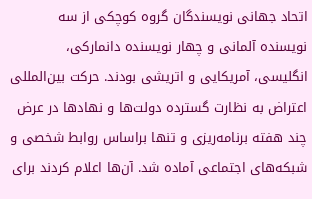اتحاد جهانی نویسندگان گروه کوچکی از سه نویسنده آلمانی و چهار نویسنده دانمارکی، انگلیسی، آمریکایی و اتریشی بودند. حرکت بین‌المللی اعتراض به نظارت گسترده دولت‌ها و نهادها در عرض چند هفته برنامه‌ریزی و تنها براساس روابط شخصی و شبکه‌های اجتماعی آماده شد. آن‌ها اعلام کردند برای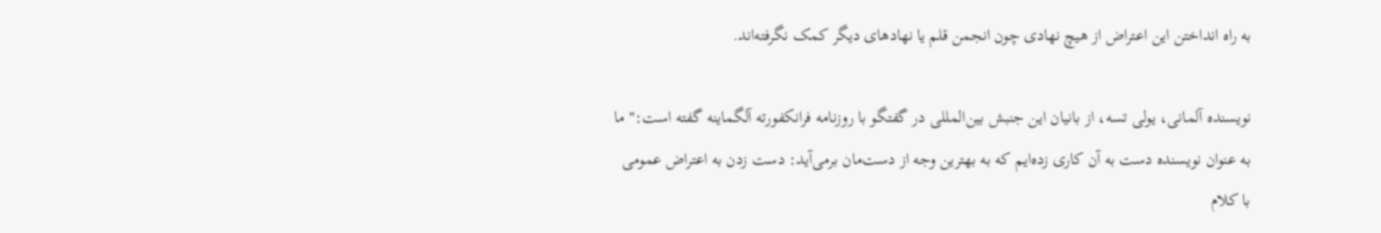به راه انداختن این اعتراض از هیچ نهادی چون انجمن قلم یا نهادهای دیگر کمک نگرفته‌اند.

نویسنده آلمانی، یولی تسه، از بانیان این جنبش بین‌المللی در گفتگو با روزنامه فرانکفورته آلگماینه گفته است:" ما به عنوان نویسنده دست به آن کاری زده‌ایم که به بهترین وجه از دست‌مان برمی‌آید: دست زدن به اعتراض عمومی با کلام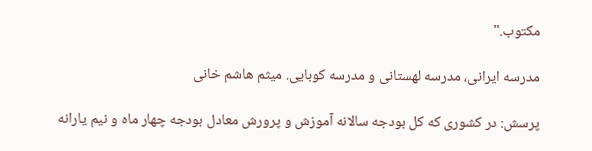مکتوب."

مدرسه ایرانی، مدرسه لهستانی و مدرسه کوبایی. میثم هاشم خانی

پرسش: در کشوری که کل بودجه سالانه آموزش و پرورش معادل بودجه چهار ماه و نیم یارانه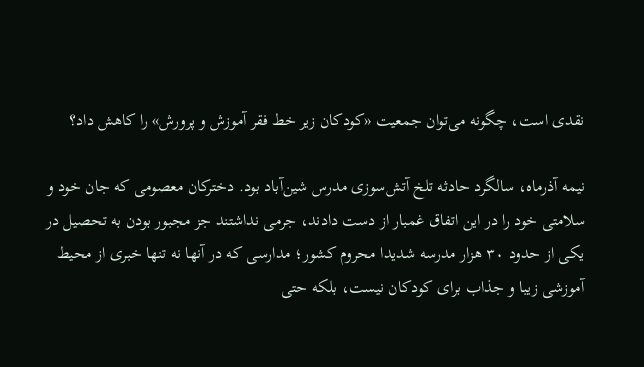نقدی است، چگونه می‌توان جمعیت «کودکان زیر خط فقر آموزش و پرورش» را کاهش داد؟

نیمه آذرماه، سالگرد حادثه تلخ آتش‌سوزی مدرس شین‌آباد بود. دخترکان معصومی که جان خود و سلامتی خود را در این اتفاق غمبار از دست دادند، جرمی نداشتند جز مجبور بودن به تحصیل در یکی از حدود ۳۰ هزار مدرسه شدیدا محروم کشور؛ مدارسی که در آنها نه تنها خبری از محیط آموزشی زیبا و جذاب برای کودکان نیست، بلکه حتی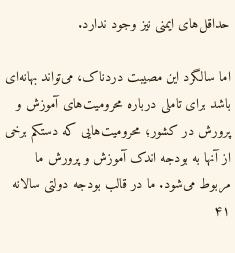حداقل‌های ایمنی نیز وجود ندارد.

اما سالگرد این مصیبت دردناک، می‌تواند بهانه‌ای باشد برای تاملی درباره محرومیت‌های آموزش و پرورش در کشور؛ محرومیت‌هایی که دستکم برخی از آنها به بودجه اندک آموزش و پرورش ما مربوط می‌شود. ما در قالب بودجه دولتی سالانه ۴۱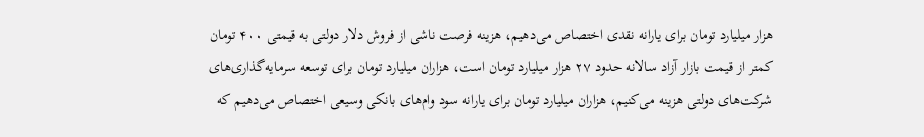هزار میلیارد تومان برای یارانه نقدی اختصاص می‌دهیم، هزینه فرصت ناشی از فروش دلار دولتی به قیمتی ۴۰۰ تومان کمتر از قیمت بازار آزاد سالانه حدود ۲۷ هزار میلیارد تومان است، هزاران میلیارد تومان برای توسعه سرمایه‌گذاری‌های شرکت‌های دولتی هزینه می‌کنیم، هزاران میلیارد تومان برای یارانه سود وام‌های بانکی وسیعی اختصاص می‌دهیم که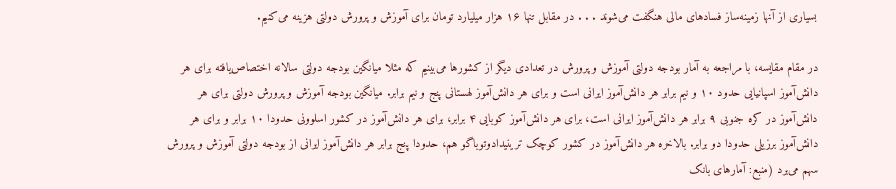بسیاری از آنها زمینه‌ساز فسادهای مالی هنگفت می‌شوند . . . در مقابل تنها ۱۶ هزار میلیارد تومان برای آموزش و پرورش دولتی هزینه می‌کنیم.

در مقام مقایسه، با مراجعه به آمار بودجه دولتی آموزش و پرورش در تعدادی دیگر از کشورها می‌بینیم که مثلا میانگین بودجه دولتی سالانه اختصاص‌یافته برای هر دانش‌آموز اسپانیایی حدود ۱۰ و نیم برابر هر دانش‌آموز ایرانی است و برای هر دانش‌آموز لهستانی پنج و نیم برابر. میانگین بودجه آموزش و پرورش دولتی برای هر دانش‌آموز در کره جنوبی ۹ برابر هر دانش‌آموز ایرانی است، برای هر دانش‌آموز کوبایی ۴ برابر، برای هر دانش‌آموز در کشور اسلوونی حدودا ۱۰ برابر و برای هر دانش‌آموز برزیلی حدودا دو برابر. بالاخره هر دانش‌آموز در کشور کوچک ترینیدادوتوباگو هم، حدودا پنج برابر هر دانش‌آموز ایرانی از بودجه دولتی آموزش و پرورش سهم می‌برد (منبع: آمارهای بانک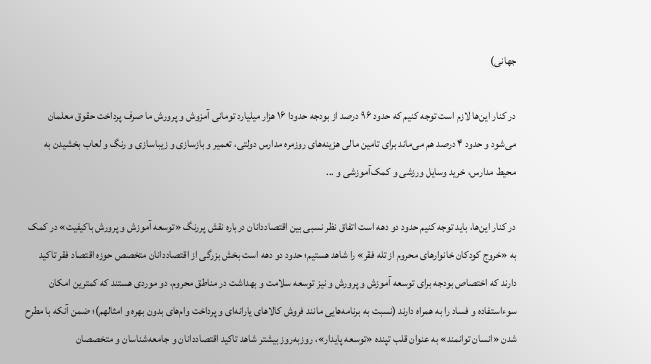جهانی)

در کنار این‌ها لازم است توجه کنیم که حدود ۹۶ درصد از بودجه حدودا ۱۶ هزار میلیارد تومانی آمزوش و پرورش ما صرف پرداخت حقوق معلمان می‌شود و حدود ۴ درصد هم می‌ماند برای تامین مالی هزینه‌های روزمره مدارس دولتی، تعمیر و بازسازی و زیباسازی و رنگ و لعاب بخشیدن به محیط مدارس، خرید وسایل ورزشی و کمک‌آموزشی و ...

در کنار این‌ها، باید توجه کنیم حدود دو دهه است اتفاق نظر نسبی بین اقتصاددانان درباره نقش پررنگ «توسعه آموزش و پرورش باکیفیت» در کمک به «خروج کودکان خانوارهای محروم از تله فقر» را شاهد هستیم؛ حدود دو دهه است بخش بزرگی از اقتصاددانان متخصص حوزه اقتصاد فقر تاکید دارند که اختصاص بودجه برای توسعه آموزش و پرورش و نیز توسعه سلامت و بهداشت در مناطق محروم، دو موردی هستند که کمترین امکان سوءاستفاده و فساد را به همراه دارند (نسبت به برنامه‌هایی مانند فروش کالاهای یارانه‌ای و پرداخت وام‌های بدون بهره و امثالهم)؛ ضمن آنکه با مطرح شدن «انسان توانمند» به عنوان قلب تپنده «توسعه پایدار»، روزبه‌روز بیشتر شاهد تاکید اقتصاددانان و جامعه‌شناسان و متخصصان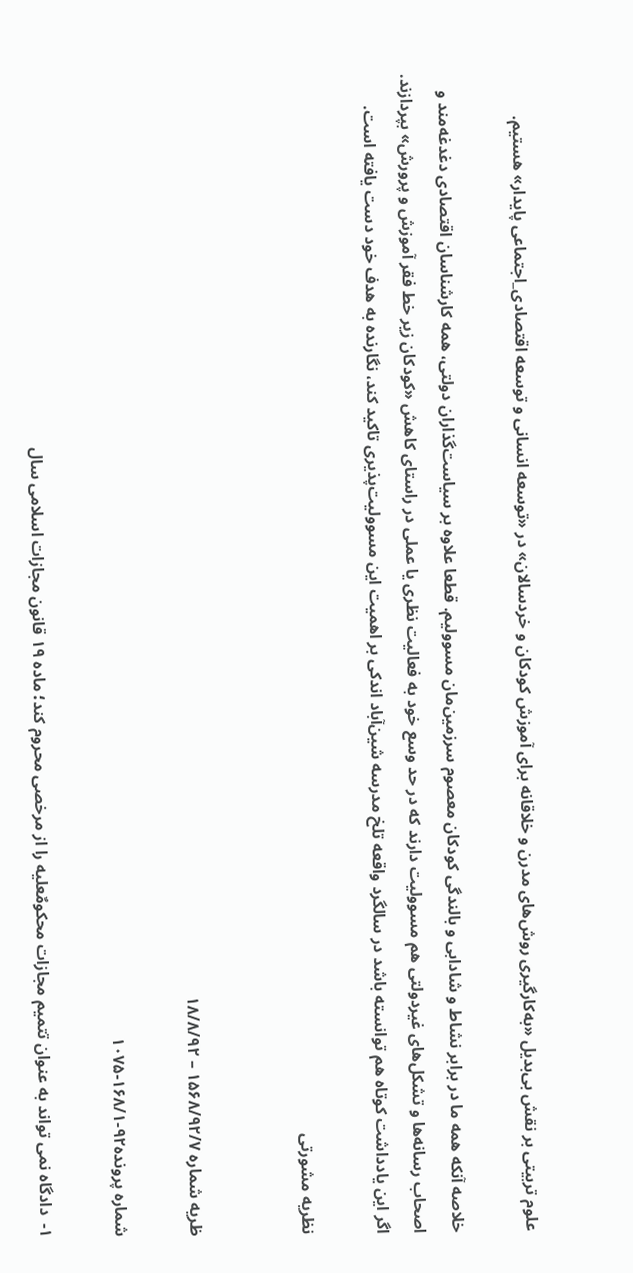علوم تربیتی بر نقش بی‌بدیل «به‌کارگیری روش‌های مدرن و خلاقانه برای آموزش کودکان و خردسالان» در «توسعه انسانی و توسعه اقتصادی_اجتماعی پایدار» هستیم.

خلاصه آنکه همه ما در برابر نشاط و شادابی و بالندگی کودکان معصوم سرزمین‌مان مسوولیم. قطعا علاوه بر سیاست‌گذاران دولتی، همه کارشناسان اقتصادی دغدغه‌مند و اصحاب رسانه‌ها و تشکل‌های غیردولتی هم مسوولیت دارند که در حد وسع خود به فعالیت نظری یا عملی در راستای کاهش «کودکان زیر خط فقر آموزش و پرورش» بپردازند. اگر این یادداشت کوتاه هم توانسته باشد در سالگرد واقعه تلخ مدرسه شین‌آباد اندکی بر اهمیت این مسوولیت‌پذیری تاکید کند، نگارنده به هدف خود دست یافته است.

نظریه مشورتی


ظریه شماره ۱۵۶۸/۹۲/۷ – ۱۸/۸/۹۲

شماره پرونده۹۲-۱۶۸/۱-۱۰۷۵

۱-  دادگاه نمی تواند به عنوان تتمیم مجازات محکومٌعلیه را از مرخصی محروم کند؛ ماده ۱۹ قانون مجازات اسلامی سال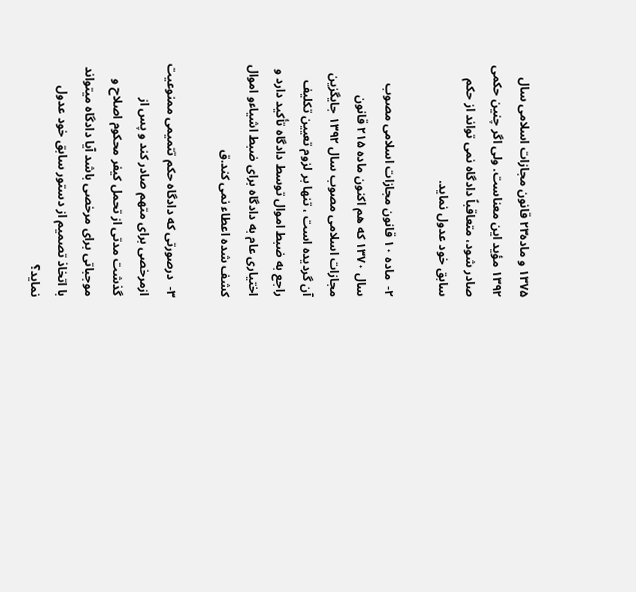۱۳۷۵ و ماده۲۳ قانون مجازات اسلامی سال ۱۳۹۲ مؤید این معناست. ولی اگر چنین حکمی صادر شود، متعاقباً دادگاه نمی تواند از حکم سابق خود عدول نماید.

۲-  ماده ۱۰ قانون مجازات اسلامی مصوب سال ۱۳۷۰ که هم اکنون ماده ۲۱۵ قانون مجازات اسلامی مصوب سال ۱۳۹۲ جایگزین آن گردیده است ، تنها بر لزوم تعیین تکلیف راجع به ضبط اموال توسط دادگاه تأکید دارد و اختیاری عام به دادگاه برای ضبط اشیاء‌و اموال کشف شده اعطاء نمی کند.ق

۳-  درصورتی که دادگاه حکم تتمیمی ممنوعیت ازمرخصی برای متهم صادر کند و پس از گذشت مدتی از تحمل کیفر محکوم اصلاح و موجباتی برای مرخصی باشد آیا دادگاه میتواند با اتخاذ تصمیم از دستور سابق خود عدول نماید؟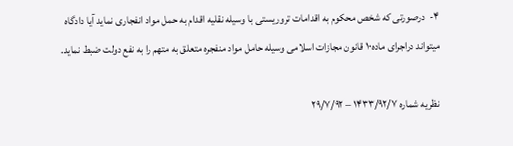۴-  درصورتی که شخص محکوم به اقدامات تروریستی با وسیله نقلیه اقدام به حمل مواد انفجاری نماید آیا دادگاه میتواند دراجرای ماده۱۰ قانون مجازات اسلامی وسیله حامل مواد منفجره متعلق به متهم را به نفع دولت ضبط نماید.

نظریه شماره ۱۴۳۳/۹۲/۷ – ۲۹/۷/۹۲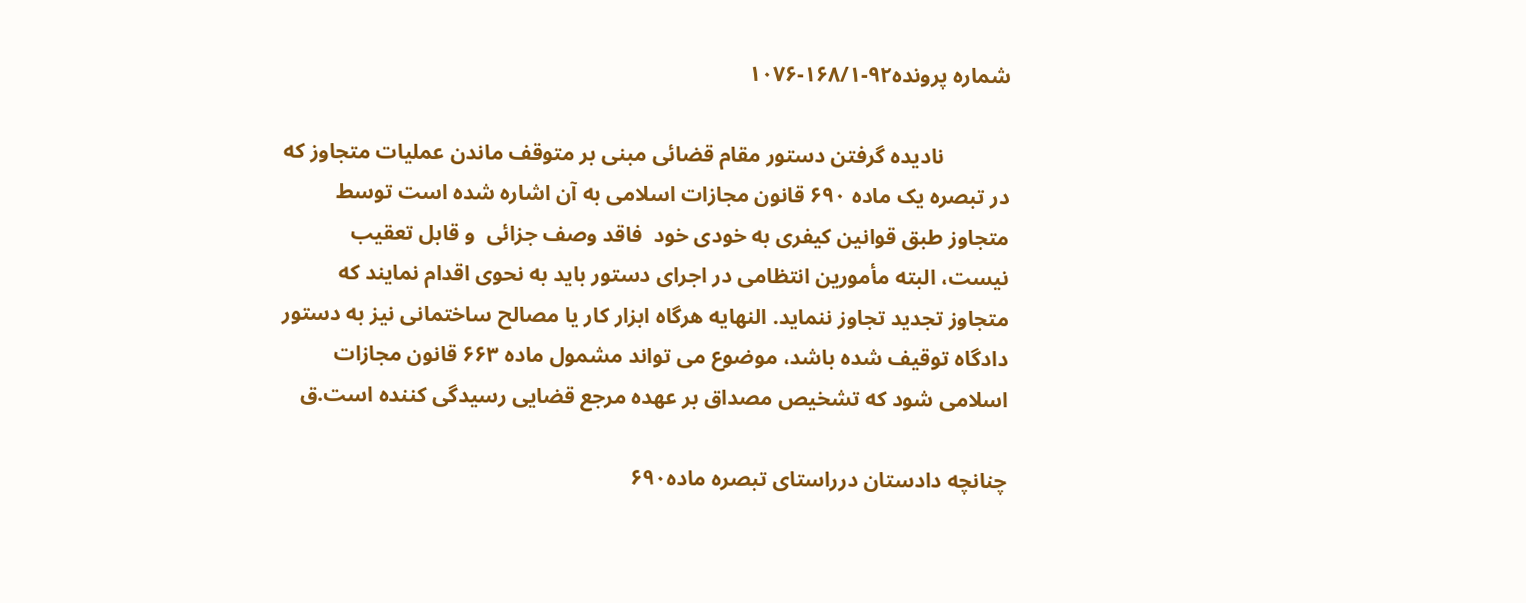شماره پرونده۹۲-۱۶۸/۱-۱۰۷۶

            نادیده گرفتن دستور مقام قضائی مبنی بر متوقف ماندن عملیات متجاوز که در تبصره یک ماده ۶۹۰ قانون مجازات اسلامی به آن اشاره شده است توسط متجاوز طبق قوانین کیفری به خودی خود  فاقد وصف جزائی  و قابل تعقیب نیست، البته مأمورین انتظامی در اجرای دستور باید به نحوی اقدام نمایند که متجاوز تجدید تجاوز ننماید. النهایه هرگاه ابزار کار یا مصالح ساختمانی نیز به دستور دادگاه توقیف شده باشد، موضوع می تواند مشمول ماده ۶۶۳ قانون مجازات اسلامی شود که تشخیص مصداق بر عهده مرجع قضایی رسیدگی کننده است.ق

چنانچه دادستان درراستای تبصره ماده۶۹۰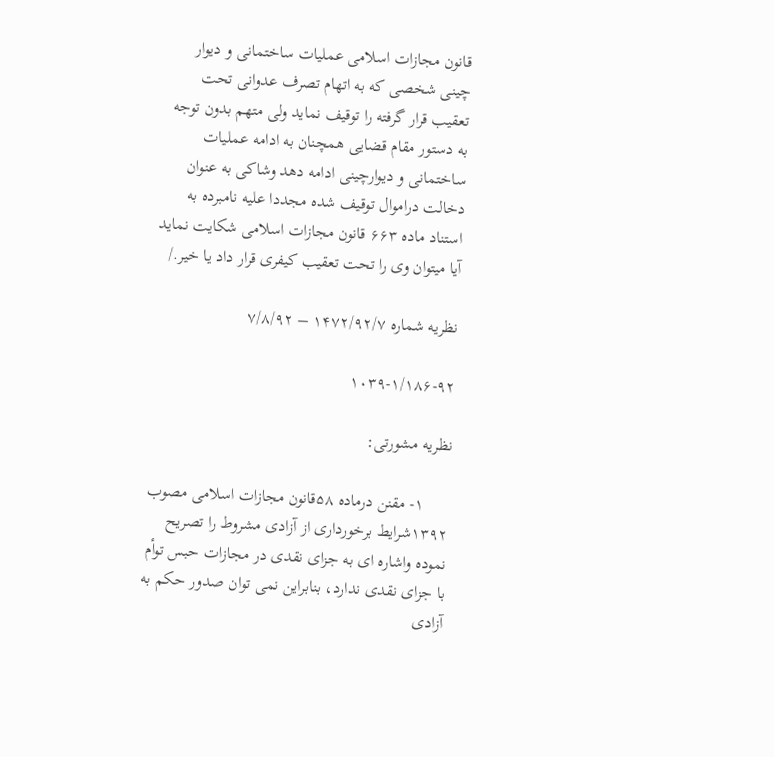قانون مجازات اسلامی عملیات ساختمانی و دیوار چینی شخصی که به اتهام تصرف عدوانی تحت تعقیب قرار گرفته را توقیف نماید ولی متهم بدون توجه به دستور مقام قضایی همچنان به ادامه عملیات ساختمانی و دیوارچینی ادامه دهد وشاکی به عنوان دخالت دراموال توقیف شده مجددا علیه نامبرده به استناد ماده ۶۶۳ قانون مجازات اسلامی شکایت نماید آیا میتوان وی را تحت تعقیب کیفری قرار داد یا خیر./

نظریه شماره ۱۴۷۲/۹۲/۷ – ۷/۸/۹۲

۱۰۳۹-۱/۱۸۶-۹۲

نظریه مشورتی:

      ۱- مقنن درماده ۵۸قانون مجازات اسلامی مصوب ۱۳۹۲شرایط برخورداری از آزادی مشروط را تصریح نموده واشاره ای به جزای نقدی در مجازات حبس توأم با جزای نقدی ندارد، بنابراین نمی توان صدور حکم به آزادی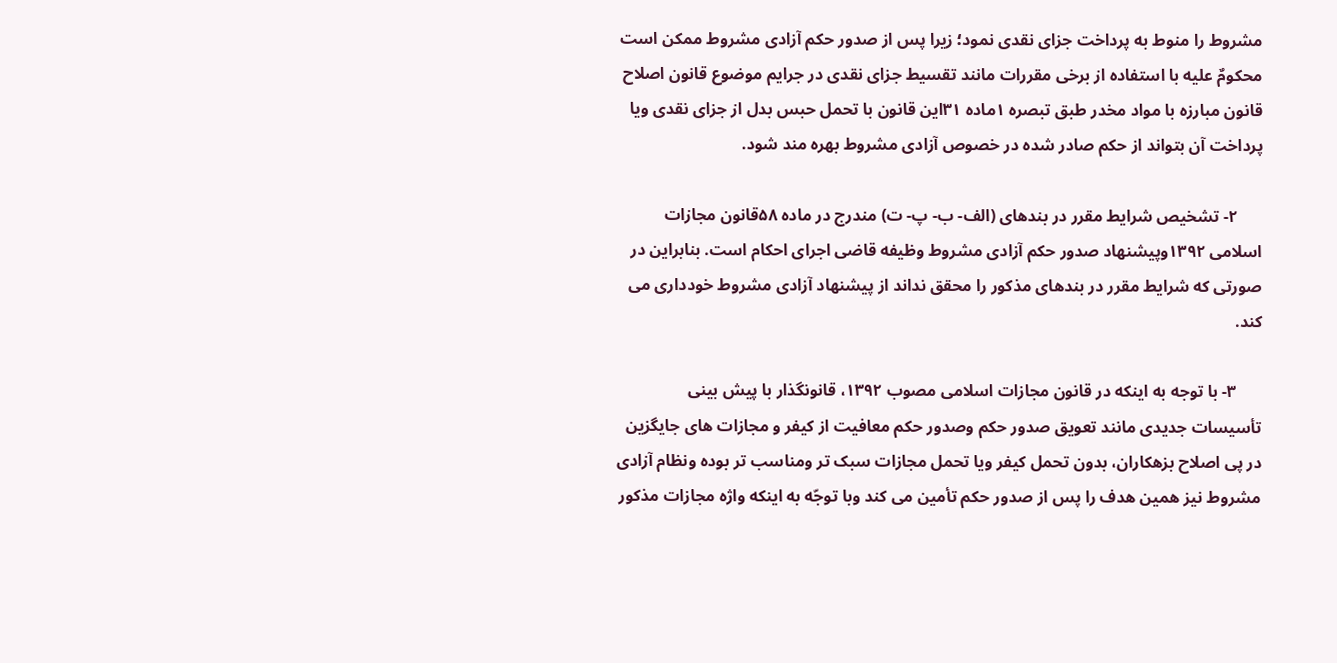مشروط را منوط به پرداخت جزای نقدی نمود؛ زیرا پس از صدور حکم آزادی مشروط ممکن است محکومٌ علیه با استفاده از برخی مقررات مانند تقسیط جزای نقدی در جرایم موضوع قانون اصلاح قانون مبارزه با مواد مخدر طبق تبصره ۱ماده ۳۱این قانون با تحمل حبس بدل از جزای نقدی ویا پرداخت آن بتواند از حکم صادر شده در خصوص آزادی مشروط بهره مند شود.

      ۲- تشخیص شرایط مقرر در بندهای (الف- ب- پ- ت) مندرج در ماده ۵۸قانون مجازات اسلامی ۱۳۹۲وپیشنهاد صدور حکم آزادی مشروط وظیفه قاضی اجرای احکام است. بنابراین در صورتی که شرایط مقرر در بندهای مذکور را محقق نداند از پیشنهاد آزادی مشروط خودداری می کند.

      ۳- با توجه به اینکه در قانون مجازات اسلامی مصوب ۱۳۹۲، قانونگذار با پیش بینی تأسیسات جدیدی مانند تعویق صدور حکم وصدور حکم معافیت از کیفر و مجازات های جایگزین در پی اصلاح بزهکاران، بدون تحمل کیفر ویا تحمل مجازات سبک تر ومناسب تر بوده ونظام آزادی مشروط نیز همین هدف را پس از صدور حکم تأمین می کند وبا توجّه به اینکه واژه مجازات مذکور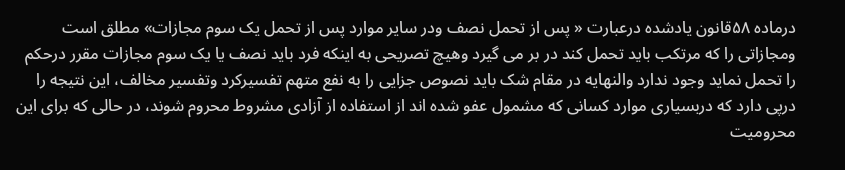درماده ۵۸قانون یادشده درعبارت « پس از تحمل نصف ودر سایر موارد پس از تحمل یک سوم مجازات» مطلق است ومجازاتی را که مرتکب باید تحمل کند در بر می گیرد وهیچ تصریحی به اینکه فرد باید نصف یا یک سوم مجازات مقرر درحکم را تحمل نماید وجود ندارد والنهایه در مقام شک باید نصوص جزایی را به نفع متهم تفسیرکرد وتفسیر مخالف، این نتیجه را درپی دارد که دربسیاری موارد کسانی که مشمول عفو شده اند از استفاده از آزادی مشروط محروم شوند، در حالی که برای این محرومیت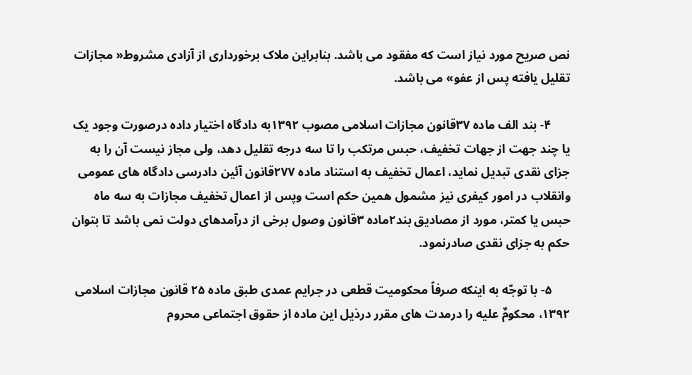نص صریح مورد نیاز است که مفقود می باشد. بنابراین ملاک برخورداری از آزادی مشروط« مجازات تقلیل یافته پس از عفو» می باشد.

      ۴- بند الف ماده ۳۷قانون مجازات اسلامی مصوب ۱۳۹۲به دادگاه اختیار داده درصورت وجود یک یا چند جهت از جهات تخفیف، حبس مرتکب را تا سه درجه تقلیل دهد، ولی مجاز نیست آن را به جزای نقدی تبدیل نماید، اعمال تخفیف به استناد ماده ۲۷۷قانون آئین دادرسی دادگاه های عمومی وانقلاب در امور کیفری نیز مشمول همین حکم است وپس از اعمال تخفیف مجازات به سه ماه حبس یا کمتر، مورد از مصادیق بند۲ماده ۳قانون وصول برخی از درآمدهای دولت نمی باشد تا بتوان حکم به جزای نقدی صادرنمود.

      ۵- با توجّه به اینکه صرفاً محکومیت قطعی در جرایم عمدی طبق ماده ۲۵ قانون مجازات اسلامی ۱۳۹۲،‌ محکومٌ علیه را درمدت های مقرر درذیل این ماده از حقوق اجتماعی محروم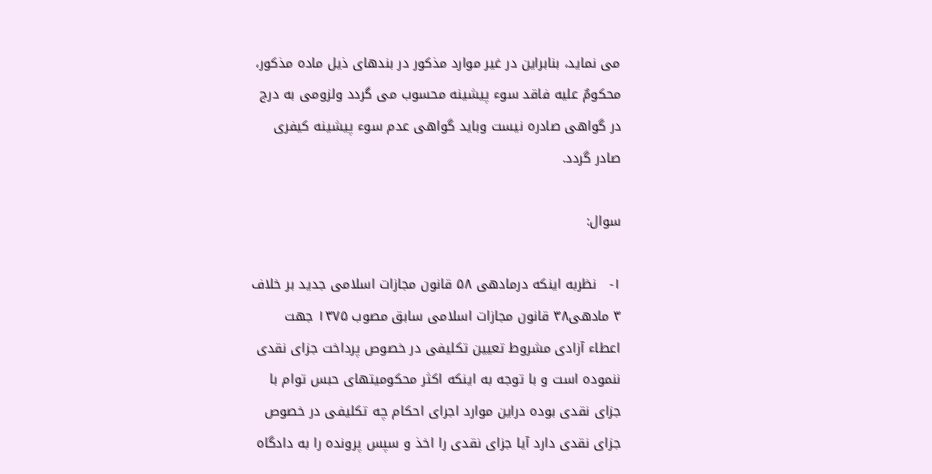می نماید، بنابراین در غیر موارد مذکور در بندهای ذیل ماده مذکور، محکومٌ علیه فاقد سوء‌ پیشینه محسوب می گردد ولزومی به درج در گواهی صادره نیست وباید گواهی عدم سوء پیشینه کیفری صادر گردد.

سوال:

۱-   نظربه اینکه درمادهی ۵۸ قانون مجازات اسلامی جدید بر خلاف ۳ مادهی۳۸ قانون مجازات اسلامی سابق مصوب ۱۳۷۵ جهت اعطاء آزادی مشروط تعیین تکلیفی در خصوص پرداخت جزای نقدی ننموده است و با توجه به اینکه اکثر محکومیتهای حبس توام با جزای نقدی بوده دراین موارد اجرای احکام چه تکلیفی در خصوص جزای نقدی دارد آیا جزای نقدی را اخذ و سپس پرونده را به دادگاه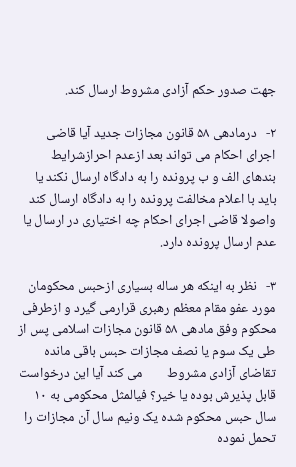جهت صدور حکم آزادی مشروط ارسال کند.

۲-   درمادهی ۵۸ قانون مجازات جدید آیا قاضی اجرای احکام می تواند بعد ازعدم احرازشرایط بندهای الف و ب پرونده را به دادگاه ارسال نکند یا باید با اعلام مخالفت پرونده را به دادگاه ارسال کند واصولا قاضی اجرای احکام چه اختیاری در ارسال یا عدم ارسال پرونده دارد.

۳-   نظر به اینکه هر ساله بسیاری ازحبس محکومان مورد عفو مقام معظم رهبری قرارمی گیرد و ازطرفی محکوم وفق مادهی ۵۸ قانون مجازات اسلامی پس از طی یک سوم یا نصف مجازات حبس باقی مانده تقاضای آزادی مشروط        می کند آیا این درخواست قابل پذیرش بوده یا خیر؟ فیالمثل محکومی به ۱۰ سال حبس محکوم شده یک ونیم سال آن مجازات را تحمل نموده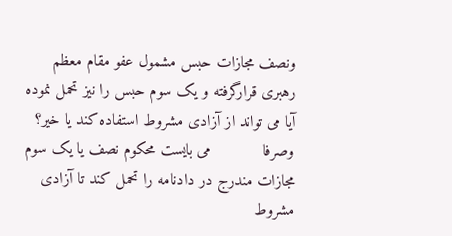ونصف مجازات حبس مشمول عفو مقام معظم رهبری قرارگرفته و یک سوم حبس را نیز تحمل نموده آیا می تواند از آزادی مشروط استفاده کند یا خیر؟ وصرفا           می بایست محکوم نصف یا یک سوم مجازات مندرج در دادنامه را تحمل کند تا آزادی مشروط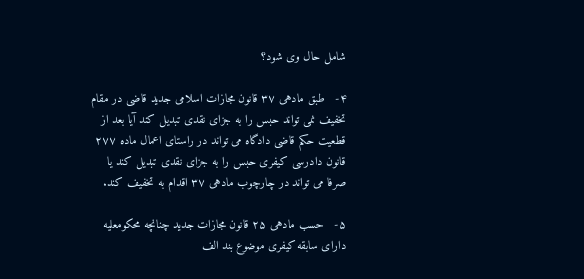شامل حال وی شود؟

۴-   طبق مادهی ۳۷ قانون مجازات اسلامی جدید قاضی در مقام تخفیف نمی تواند حبس را به جزای نقدی تبدیل کند آیا بعد از قطعیت حکم قاضی دادگاه می تواند در راستای اعمال ماده ۲۷۷ قانون دادرسی کیفری حبس را به جزای نقدی تبدیل کند یا صرفا می تواند در چارچوب مادهی ۳۷ اقدام به تخفیف کند.

۵-   حسب مادهی ۲۵ قانون مجازات جدید چنانچه محکومعلیه دارای سابقه کیفری موضوع بند الف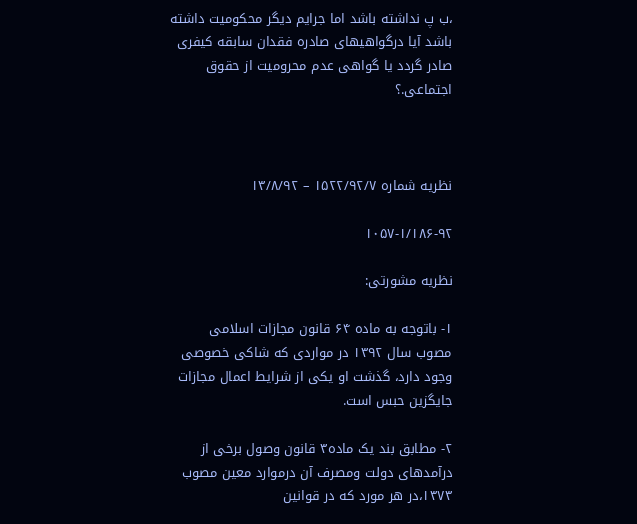،ب پ نداشته باشد اما جرایم دیگر محکومیت داشته باشد آیا درگواهیهای صادره فقدان سابقه کیفری صادر گردد یا گواهی عدم محرومیت از حقوق اجتماعی.؟



نظریه شماره ۱۵۲۲/۹۲/۷ – ۱۳/۸/۹۲

۱۰۵۷-۱/۱۸۶-۹۲

نظریه مشورتی:

۱- باتوجه به ماده ۶۴ قانون مجازات اسلامی مصوب سال ۱۳۹۲ در مواردی که شاکی خصوصی وجود دارد، گذشت او یکی از شرایط اعمال مجازات جایگزین حبس است.

۲- مطابق بند یک ماده۳ قانون وصول برخی از درآمدهای دولت ومصرف آن درموارد معین مصوب ۱۳۷۳،در هر مورد که در قوانین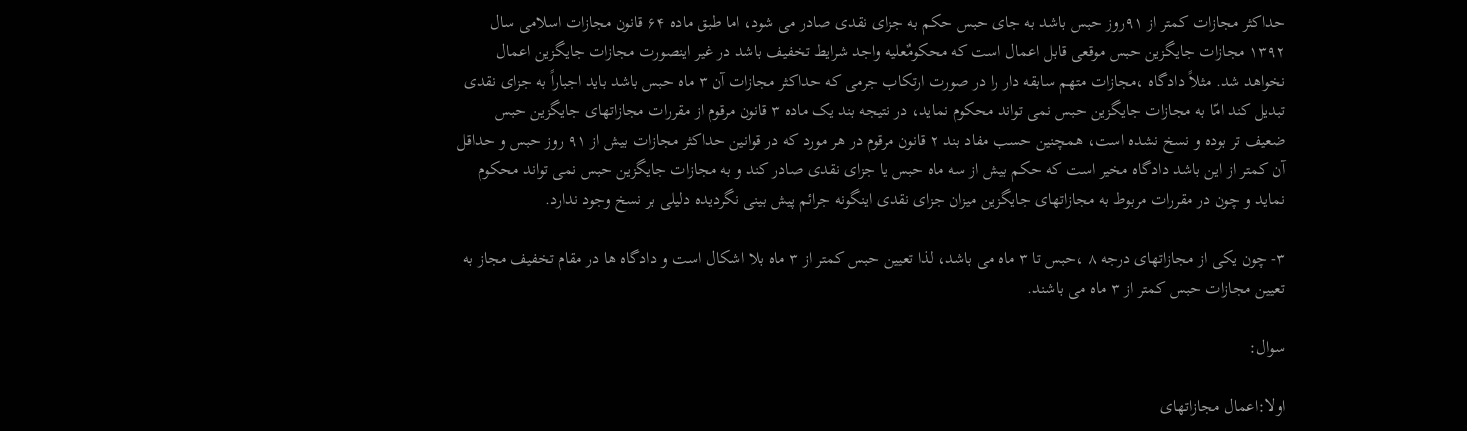حداکثر مجازات کمتر از ۹۱روز حبس باشد به جای حبس حکم به جزای نقدی صادر می شود، اما طبق ماده ۶۴ قانون مجازات اسلامی سال ۱۳۹۲ مجازات جایگزین حبس موقعی قابل اعمال است که محکومٌعلیه واجد شرایط تخفیف باشد در غیر اینصورت مجازات جایگزین اعمال نخواهد شد. مثلاً دادگاه ،مجازات متهم سابقه دار را در صورت ارتکاب جرمی که حداکثر مجازات آن ۳ ماه حبس باشد باید اجباراً به جزای نقدی تبدیل کند امّا به مجازات جایگزین حبس نمی تواند محکوم نماید، در نتیجه بند یک ماده ۳ قانون مرقوم از مقررات مجازاتهای جایگزین حبس ضعیف تر بوده و نسخ نشده است، همچنین حسب مفاد بند ۲ قانون مرقوم در هر مورد که در قوانین حداکثر مجازات بیش از ۹۱ روز حبس و حداقل آن کمتر از این باشد دادگاه مخیر است که حکم بیش از سه ماه حبس یا جزای نقدی صادر کند و به مجازات جایگزین حبس نمی تواند محکوم نماید و چون در مقررات مربوط به مجازاتهای جایگزین میزان جزای نقدی اینگونه جرائم پیش بینی نگردیده دلیلی بر نسخ وجود ندارد.

۳- چون یکی از مجازاتهای درجه ۸ ،حبس تا ۳ ماه می باشد، لذا تعیین حبس کمتر از ۳ ماه بلا اشکال است و دادگاه ها در مقام تخفیف مجاز به تعیین مجازات حبس کمتر از ۳ ماه می باشند.

سوال:

اولا:اعمال مجازاتهای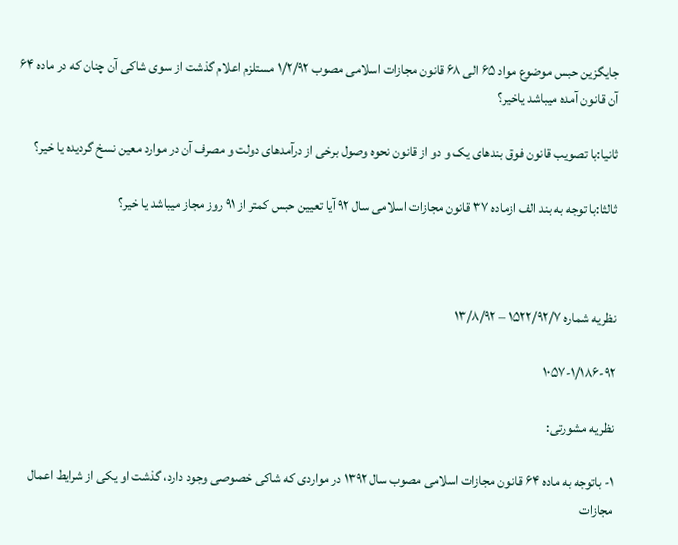جایگزین حبس موضوع مواد ۶۵ الی ۶۸ قانون مجازات اسلامی مصوب ۱/۲/۹۲ مستلزم اعلام گذشت از سوی شاکی آن چنان که در ماده ۶۴ آن قانون آمده میباشد یاخیر؟

ثانیا:با تصویب قانون فوق بندهای یک و دو از قانون نحوه وصول برخی از درآمدهای دولت و مصرف آن در موارد معین نسخ گردیده یا خیر؟

ثالثا:با توجه به بند الف ازماده ۳۷ قانون مجازات اسلامی سال ۹۲ آیا تعیین حبس کمتر از ۹۱ روز مجاز میباشد یا خیر؟



نظریه شماره ۱۵۲۲/۹۲/۷ – ۱۳/۸/۹۲

۱۰۵۷-۱/۱۸۶-۹۲

نظریه مشورتی:

۱- باتوجه به ماده ۶۴ قانون مجازات اسلامی مصوب سال ۱۳۹۲ در مواردی که شاکی خصوصی وجود دارد، گذشت او یکی از شرایط اعمال مجازات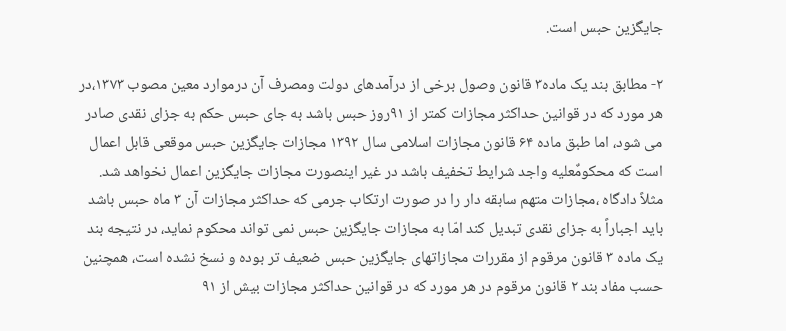جایگزین حبس است.

۲- مطابق بند یک ماده۳ قانون وصول برخی از درآمدهای دولت ومصرف آن درموارد معین مصوب ۱۳۷۳،در هر مورد که در قوانین حداکثر مجازات کمتر از ۹۱روز حبس باشد به جای حبس حکم به جزای نقدی صادر می شود، اما طبق ماده ۶۴ قانون مجازات اسلامی سال ۱۳۹۲ مجازات جایگزین حبس موقعی قابل اعمال است که محکومٌعلیه واجد شرایط تخفیف باشد در غیر اینصورت مجازات جایگزین اعمال نخواهد شد. مثلاً دادگاه ،مجازات متهم سابقه دار را در صورت ارتکاب جرمی که حداکثر مجازات آن ۳ ماه حبس باشد باید اجباراً به جزای نقدی تبدیل کند امّا به مجازات جایگزین حبس نمی تواند محکوم نماید، در نتیجه بند یک ماده ۳ قانون مرقوم از مقررات مجازاتهای جایگزین حبس ضعیف تر بوده و نسخ نشده است، همچنین حسب مفاد بند ۲ قانون مرقوم در هر مورد که در قوانین حداکثر مجازات بیش از ۹۱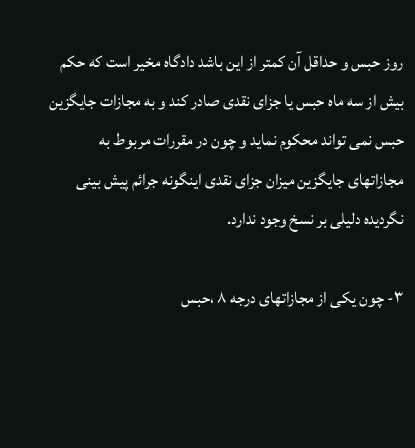روز حبس و حداقل آن کمتر از این باشد دادگاه مخیر است که حکم بیش از سه ماه حبس یا جزای نقدی صادر کند و به مجازات جایگزین حبس نمی تواند محکوم نماید و چون در مقررات مربوط به مجازاتهای جایگزین میزان جزای نقدی اینگونه جرائم پیش بینی نگردیده دلیلی بر نسخ وجود ندارد.

۳- چون یکی از مجازاتهای درجه ۸ ،حبس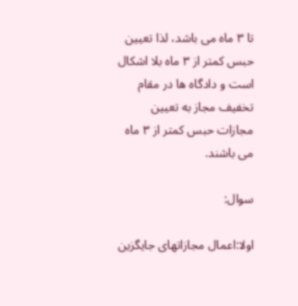تا ۳ ماه می باشد، لذا تعیین حبس کمتر از ۳ ماه بلا اشکال است و دادگاه ها در مقام تخفیف مجاز به تعیین مجازات حبس کمتر از ۳ ماه می باشند.

سوال:

اولا:اعمال مجازاتهای جایگزین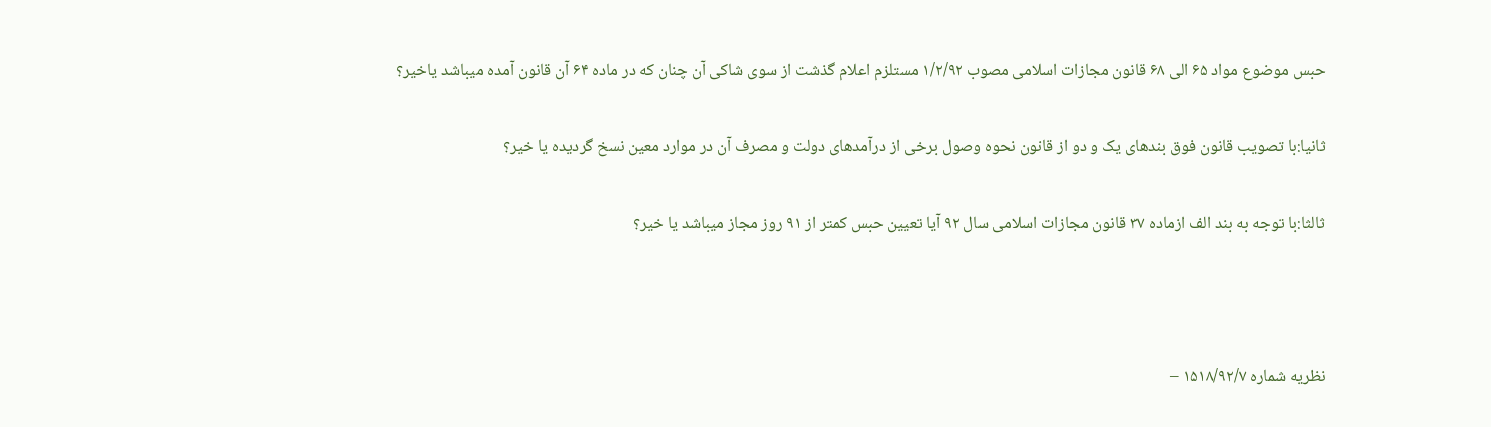حبس موضوع مواد ۶۵ الی ۶۸ قانون مجازات اسلامی مصوب ۱/۲/۹۲ مستلزم اعلام گذشت از سوی شاکی آن چنان که در ماده ۶۴ آن قانون آمده میباشد یاخیر؟

ثانیا:با تصویب قانون فوق بندهای یک و دو از قانون نحوه وصول برخی از درآمدهای دولت و مصرف آن در موارد معین نسخ گردیده یا خیر؟

ثالثا:با توجه به بند الف ازماده ۳۷ قانون مجازات اسلامی سال ۹۲ آیا تعیین حبس کمتر از ۹۱ روز مجاز میباشد یا خیر؟



نظریه شماره ۱۵۱۸/۹۲/۷ –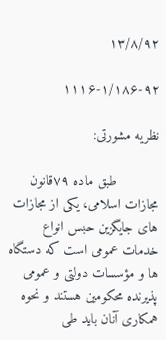۱۳/۸/۹۲

۱۱۱۶-۱/۱۸۶-۹۲

نظریه مشورتی:

          طبق ماده ۷۹قانون مجازات اسلامی، یکی از مجازات های جایگزین حبس انواع خدمات عمومی است که دستگاه ها و مؤسسات دولتی و عمومی پذیرنده محکومین هستند و نحوه همکاری آنان باید طی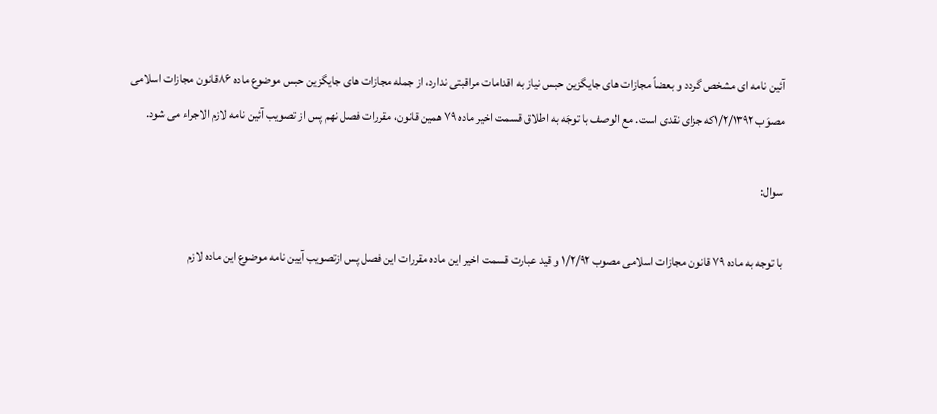آئین نامه ای مشخص گردد و بعضاً مجازات های جایگزین حبس نیاز به اقدامات مراقبتی ندارد، از جمله مجازات های جایگزین حبس موضوع ماده ۸۶قانون مجازات اسلامی مصوَب ۱/۲/۱۳۹۲که جزای نقدی است. مع الوصف با توجَه به اطلاق قسمت اخیر ماده ۷۹ همین قانون، مقررات فصل نهم پس از تصویب آئین نامه لازم الاجراء می شود.

سوال:

با توجه به ماده ۷۹ قانون مجازات اسلامی مصوب ۱/۲/۹۲ و قید عبارت قسمت اخیر این ماده مقررات این فصل پس ازتصویب آیین نامه موضوع این ماده لازم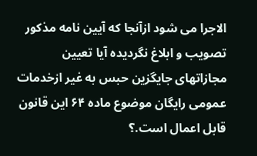الاجرا می شود ازآنجا که آیین نامه مذکور تصویب و ابلاغ نگردیده آیا تعیین مجازاتهای جایگزین حبس به غیر ازخدمات عمومی رایگان موضوع ماده ۶۴ این قانون قابل اعمال است.؟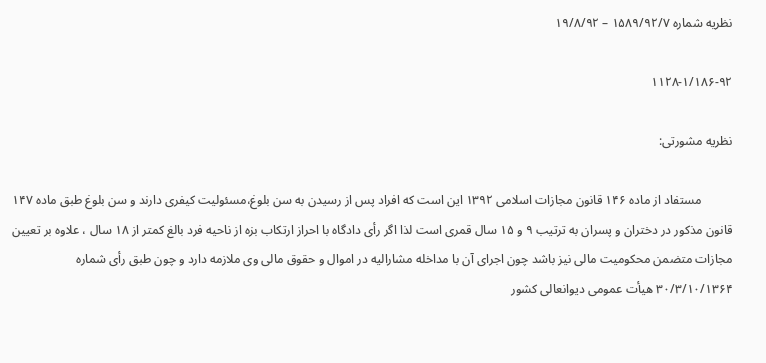نظریه شماره ۱۵۸۹/۹۲/۷ – ۱۹/۸/۹۲

۱۱۲۸-۱/۱۸۶-۹۲

نظریه مشورتی:

          مستفاد از ماده ۱۴۶ قانون مجازات اسلامی ۱۳۹۲ این است که افراد پس از رسیدن به سن بلوغ،‌مسئولیت کیفری دارند و سن بلوغ طبق ماده ۱۴۷ قانون مذکور در دختران و پسران به ترتیب ۹ و ۱۵ سال قمری است لذا اگر رأی دادگاه با احراز ارتکاب بزه از ناحیه فرد بالغ کمتر از ۱۸ سال ، علاوه بر تعیین مجازات متضمن محکومیت مالی نیز باشد چون اجرای آن با مداخله مشارالیه در اموال و حقوق مالی وی ملازمه دارد و چون طبق رأی شماره ۳۰/۳/۱۰/۱۳۶۴ هیأت عمومی دیوانعالی کشور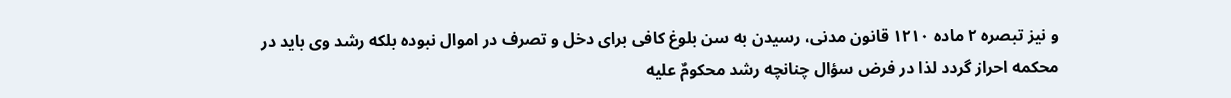و نیز تبصره ۲ ماده ۱۲۱۰ قانون مدنی، رسیدن به سن بلوغ کافی برای دخل و تصرف در اموال نبوده بلکه رشد وی باید در محکمه احراز گردد لذا در فرض سؤال چنانچه رشد محکومٌ علیه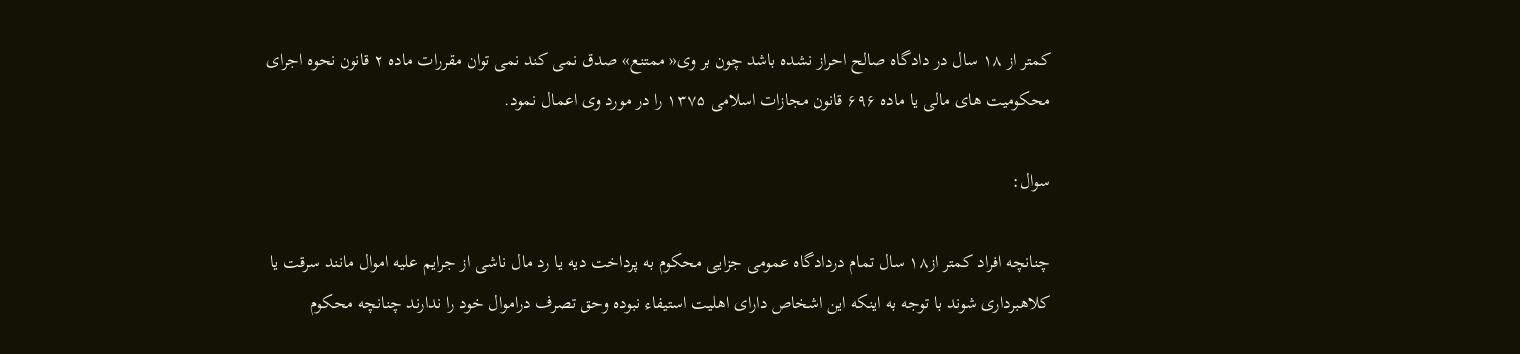کمتر از ۱۸ سال در دادگاه صالح احراز نشده باشد چون بر وی« ممتنع» صدق نمی کند نمی توان مقررات ماده ۲ قانون نحوه اجرای محکومیت های مالی یا ماده ۶۹۶ قانون مجازات اسلامی ۱۳۷۵ را در مورد وی اعمال نمود.

سوال:

چنانچه افراد کمتر از۱۸ سال تمام دردادگاه عمومی جزایی محکوم به پرداخت دیه یا رد مال ناشی از جرایم علیه اموال مانند سرقت یا کلاهبرداری شوند با توجه به اینکه این اشخاص دارای اهلیت استیفاء نبوده وحق تصرف دراموال خود را ندارند چنانچه محکوم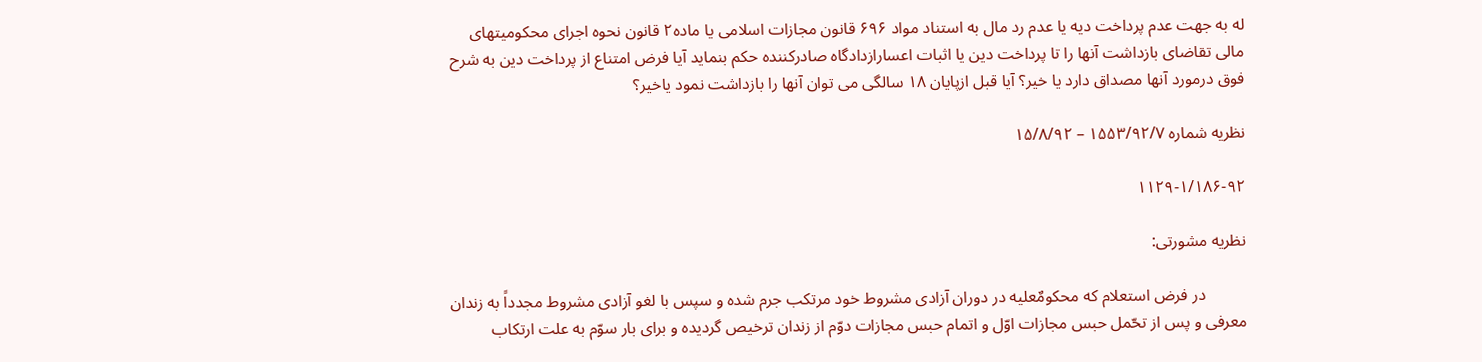له به جهت عدم پرداخت دیه یا عدم رد مال به استناد مواد ۶۹۶ قانون مجازات اسلامی یا ماده۲ قانون نحوه اجرای محکومیتهای مالی تقاضای بازداشت آنها را تا پرداخت دین یا اثبات اعسارازدادگاه صادرکننده حکم بنماید آیا فرض امتناع از پرداخت دین به شرح فوق درمورد آنها مصداق دارد یا خیر؟ آیا قبل ازپایان ۱۸ سالگی می توان آنها را بازداشت نمود یاخیر؟

نظریه شماره ۱۵۵۳/۹۲/۷ – ۱۵/۸/۹۲

۱۱۲۹-۱/۱۸۶-۹۲

نظریه مشورتی:

          در فرض استعلام که محکومٌعلیه در دوران آزادی مشروط خود مرتکب جرم شده و سپس با لغو آزادی مشروط مجدداً به زندان معرفی و پس از تحّمل حبس مجازات اوّل و اتمام حبس مجازات دوّم از زندان ترخیص گردیده و برای بار سوّم به علت ارتکاب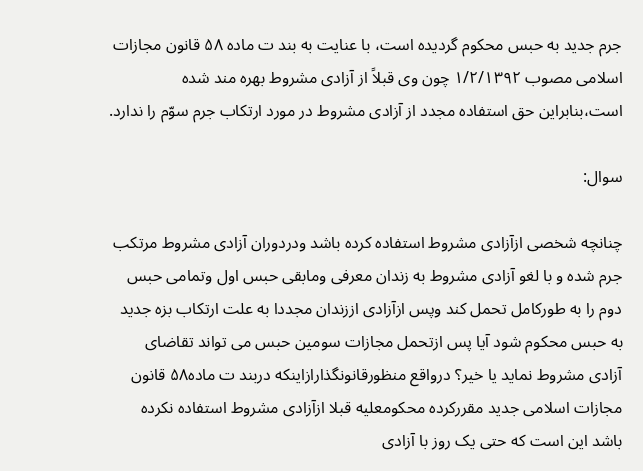جرم جدید به حبس محکوم گردیده است، با عنایت به بند ت ماده ۵۸ قانون مجازات اسلامی مصوب ۱/۲/۱۳۹۲ چون وی قبلاً از آزادی مشروط بهره مند شده است،بنابراین حق استفاده مجدد از آزادی مشروط در مورد ارتکاب جرم سوّم را ندارد.

سوال:

چنانچه شخصی ازآزادی مشروط استفاده کرده باشد ودردوران آزادی مشروط مرتکب جرم شده و با لغو آزادی مشروط به زندان معرفی ومابقی حبس اول وتمامی حبس دوم را به طورکامل تحمل کند وپس ازآزادی اززندان مجددا به علت ارتکاب بزه جدید به حبس محکوم شود آیا پس ازتحمل مجازات سومین حبس می تواند تقاضای آزادی مشروط نماید یا خیر؟ درواقع منظورقانونگذارازاینکه دربند ت ماده۵۸ قانون مجازات اسلامی جدید مقررکرده محکومعلیه قبلا ازآزادی مشروط استفاده نکرده باشد این است که حتی یک روز با آزادی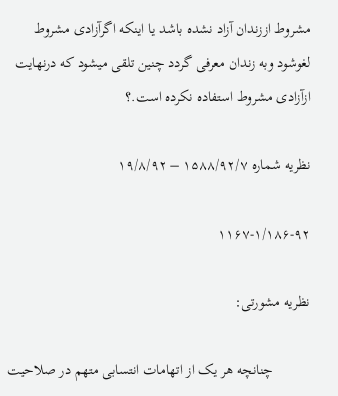مشروط اززندان آزاد نشده باشد یا اینکه اگرآزادی مشروط لغوشود وبه زندان معرفی گردد چنین تلقی میشود که درنهایت ازآزادی مشروط استفاده نکرده است.؟

نظریه شماره ۱۵۸۸/۹۲/۷ – ۱۹/۸/۹۲

۱۱۶۷-۱/۱۸۶-۹۲

نظریه مشورتی:

          چنانچه هر یک از اتهامات انتسابی متهم در صلاحیت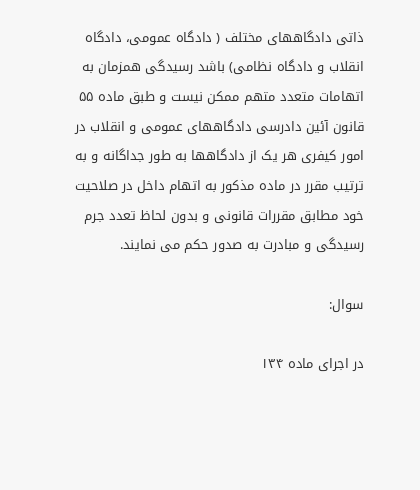ذاتی دادگاههای مختلف ( دادگاه عمومی، دادگاه انقلاب و دادگاه نظامی) باشد رسیدگی همزمان به اتهامات متعدد متهم ممکن نیست و طبق ماده ۵۵ قانون آئین دادرسی دادگاههای عمومی و انقلاب در امور کیفری هر یک از دادگاهها به طور جداگانه و به ترتیب مقرر در ماده مذکور به اتهام داخل در صلاحیت خود مطابق مقررات قانونی و بدون لحاظ تعدد جرم رسیدگی و مبادرت به صدور حکم می نمایند.

سوال:

در اجرای ماده ۱۳۴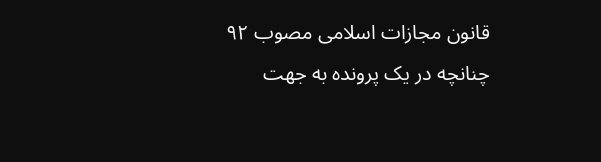قانون مجازات اسلامی مصوب ۹۲ چنانچه در یک پرونده به جهت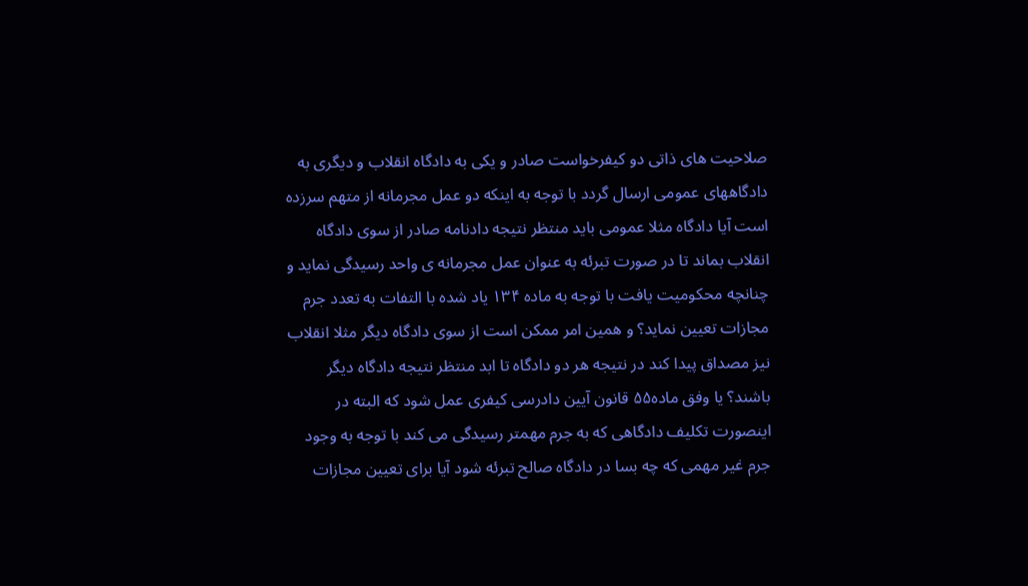صلاحیت های ذاتی دو کیفرخواست صادر و یکی به دادگاه انقلاب و دیگری به دادگاههای عمومی ارسال گردد با توجه به اینکه دو عمل مجرمانه از متهم سرزده است آیا دادگاه مثلا عمومی باید منتظر نتیجه دادنامه صادر از سوی دادگاه انقلاب بماند تا در صورت تبرئه به عنوان عمل مجرمانه ی واحد رسیدگی نماید و چنانچه محکومیت یافت با توجه به ماده ۱۳۴ یاد شده با التفات به تعدد جرم مجازات تعیین نماید؟ و همین امر ممکن است از سوی دادگاه دیگر مثلا انقلاب نیز مصداق پیدا کند در نتیجه هر دو دادگاه تا ابد منتظر نتیجه دادگاه دیگر باشند؟ یا وفق ماده۵۵ قانون آیین دادرسی کیفری عمل شود که البته در اینصورت تکلیف دادگاهی که به جرم مهمتر رسیدگی می کند با توجه به وجود جرم غیر مهمی که چه بسا در دادگاه صالح تبرئه شود آیا برای تعیین مجازات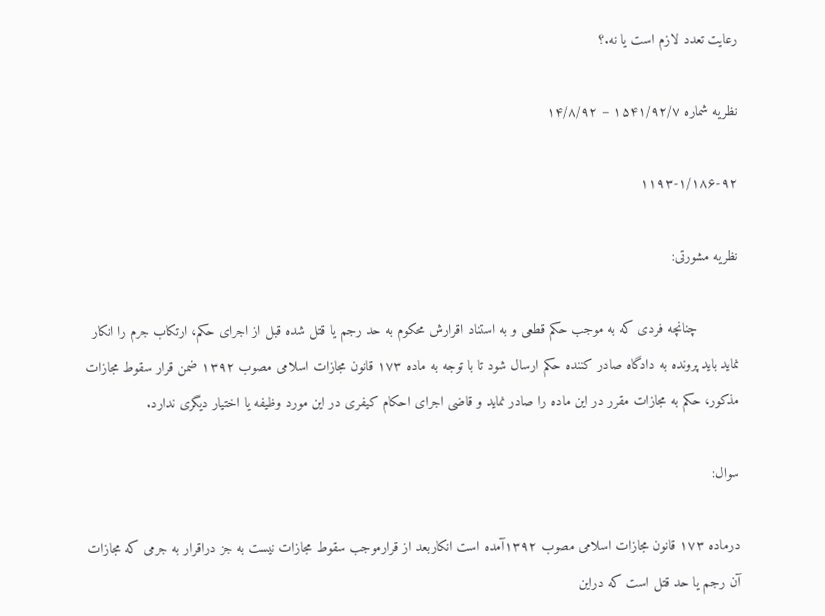رعایت تعدد لازم است یا نه.؟

نظریه شماره ۱۵۴۱/۹۲/۷ – ۱۴/۸/۹۲

۱۱۹۳-۱/۱۸۶-۹۲

نظریه مشورتی:

          چنانچه فردی که به موجب حکم قطعی و به استناد اقرارش محکوم به حد رجم یا قتل شده قبل از اجرای حکم، ارتکاب جرم را انکار نماید باید پرونده به دادگاه صادر کننده حکم ارسال شود تا با توجه به ماده ۱۷۳ قانون مجازات اسلامی مصوب ۱۳۹۲ ضمن قرار سقوط مجازات مذکور، حکم به مجازات مقرر در این ماده را صادر نماید و قاضی اجرای احکام کیفری در این مورد وظیفه یا اختیار دیگری ندارد.

سوال:

درماده ۱۷۳ قانون مجازات اسلامی مصوب ۱۳۹۲آمده است انکاربعد از قرارموجب سقوط مجازات نیست به جز دراقرار به جرمی که مجازات آن رجم یا حد قتل است که دراین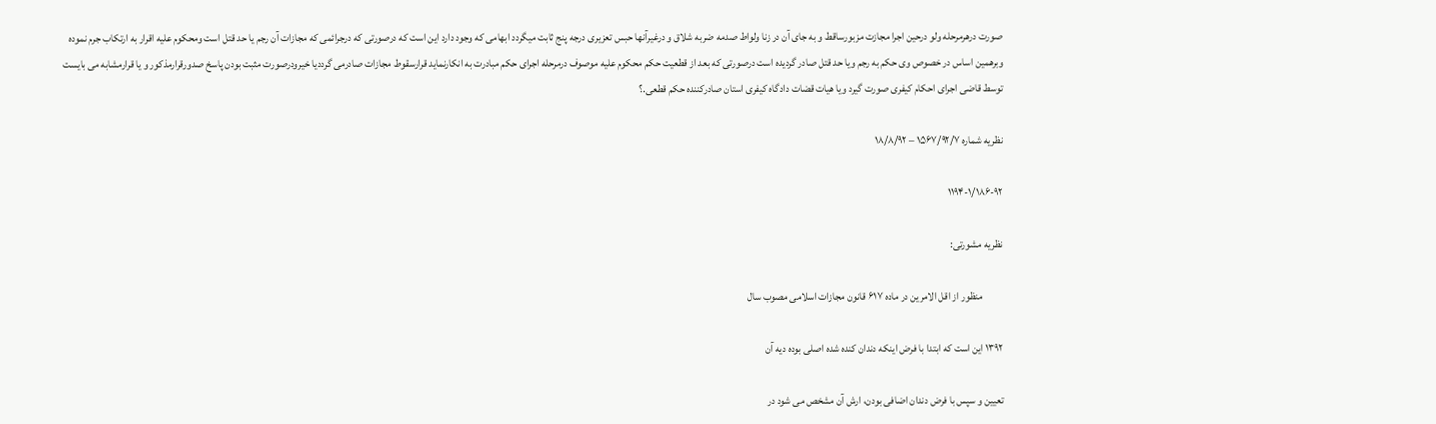صورت درهرمرحله ولو درحین اجرا مجازت مزبورساقط و به جای آن در زنا ولواط صدمه ضربه شلاق و درغیرآنها حبس تعزیری درجه پنج ثابت میگردد ابهامی که وجود دارد این است که درصورتی که درجرائمی که مجازات آن رجم یا حد قتل است ومحکوم علیه اقرار به ارتکاب جرم نموده وبرهمین اساس در خصوص وی حکم به رجم ویا حد قتل صادر گردیده است درصورتی که بعد از قطعیت حکم محکوم علیه موصوف درمرحله اجرای حکم مبادرت به انکارنماید قرارسقوط مجازات صادرمی گرددیا خیرودرصورت مثبت بودن پاسخ صدورقرارمذکور و یا قرارمشابه می بایست توسط قاضی اجرای احکام کیفری صورت گیرد ویا هیات قضات دادگاه کیفری استان صادرکننده حکم قطعی.؟

نظریه شماره ۱۵۶۷/۹۲/۷ – ۱۸/۸/۹۲

۱۱۹۴-۱/۱۸۶-۹۲

نظریه مشورتی:

          منظور از اقل الامرین در ماده ۶۱۷ قانون مجازات اسلامی مصوب سال

۱۳۹۲ این است که ابتدا با فرض اینکه دندان کنده شده اصلی بوده دیه آن

تعیین و سپس با فرض دندان اضافی بودن، ارش آن مشخص می شود در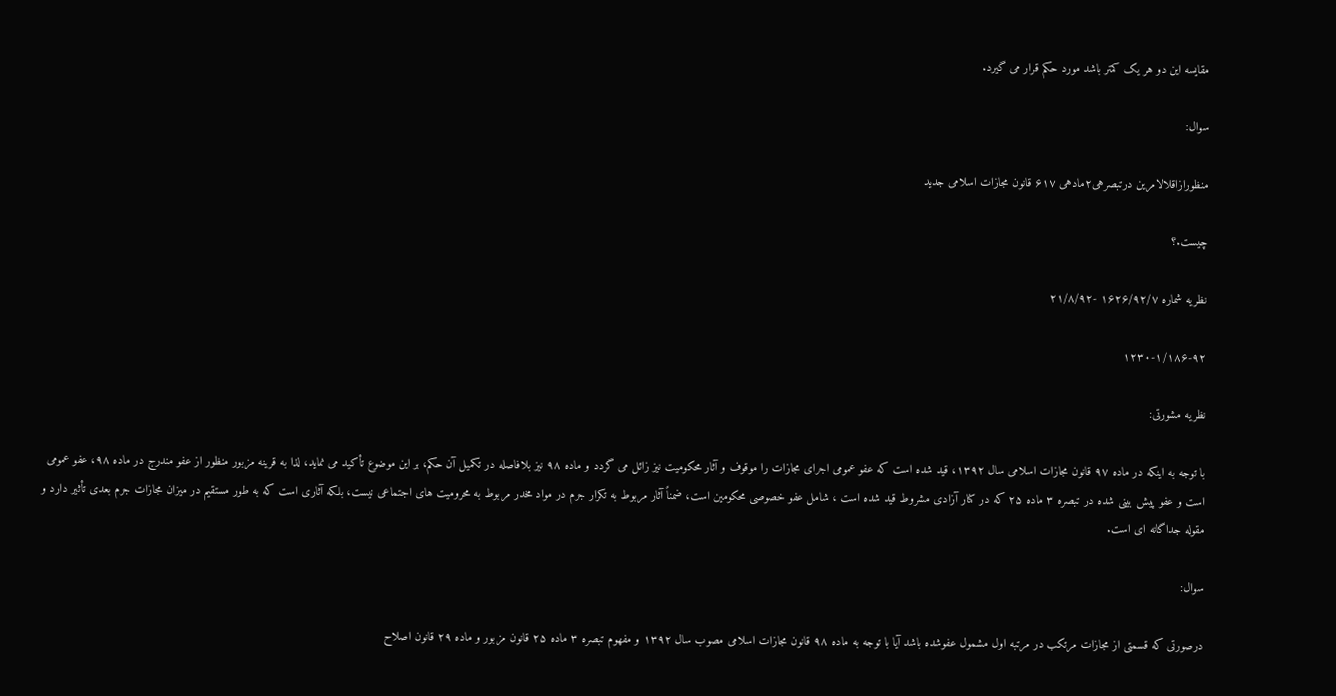مقایسه این دو هر یک کمتر باشد مورد حکم قرار می گیرد.

سوال:

منظورازاقلالامرین درتبصرهی۲مادهی ۶۱۷ قانون مجازات اسلامی جدید

چیست.؟

نظریه شماره ۱۶۲۶/۹۲/۷ -۲۱/۸/۹۲

۱۲۳۰-۱/۱۸۶-۹۲

نظریه مشورتی:

با توجه به اینکه در ماده ۹۷ قانون مجازات اسلامی سال ۱۳۹۲، قید شده است که عفو عمومی اجرای مجازات را موقوف و آثار محکومیت نیز زائل می گردد و ماده ۹۸ نیز بلافاصله در تکمیل آن حکم، بر این موضوع تأکید می نماید، لذا به قرینه مزبور منظور از عفو مندرج در ماده ۹۸، عفو عمومی است و عفو پیش بینی شده در تبصره ۳ ماده ۲۵ که در کنار آزادی مشروط قید شده است ، شامل عفو خصوصی محکومین است، ضمناً آثار مربوط به تکرار جرم در مواد مخدر مربوط به محرومیت های اجتماعی نیست، بلکه آثاری است که به طور مستقیم در میزان مجازات جرم بعدی تأثیر دارد و مقوله جداگانه ای است.

سوال:

درصورتی که قسمتی از مجازات مرتکب در مرتبه اول مشمول عفوشده باشد آیا با توجه به ماده ۹۸ قانون مجازات اسلامی مصوب سال ۱۳۹۲ و مفهوم تبصره ۳ ماده ۲۵ قانون مزبور و ماده ۲۹ قانون اصلاح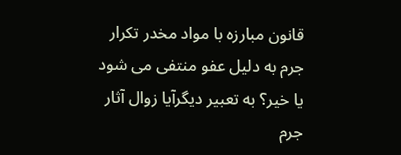قانون مبارزه با مواد مخدر تکرار جرم به دلیل عفو منتفی می شود یا خیر؟ به تعبیر دیگرآیا زوال آثار جرم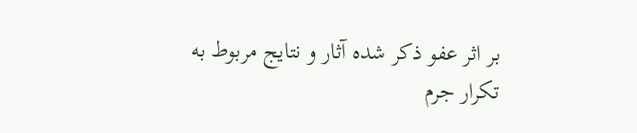بر اثر عفو ذکر شده آثار و نتایج مربوط به تکرار جرم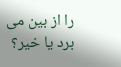را از بین می برد یا خیر؟